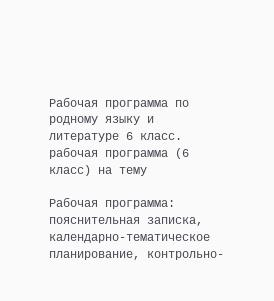Рабочая программа по родному языку и литературе 6 класс.
рабочая программа (6 класс) на тему

Рабочая программа: пояснительная записка, календарно-тематическое планирование, контрольно-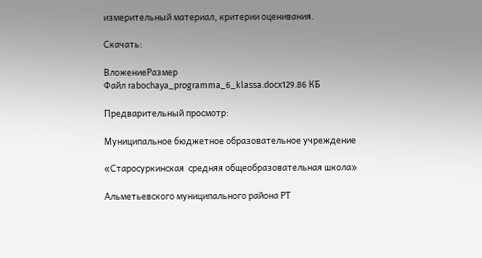измерительный материал, критерии оценивания.

Скачать:

ВложениеРазмер
Файл rabochaya_programma_6_klassa.docx129.86 КБ

Предварительный просмотр:

Муниципальное бюджетное образовательное учреждение

«Старосуркинская  средняя общеобразовательная школа»

Альметьевского муниципального района РТ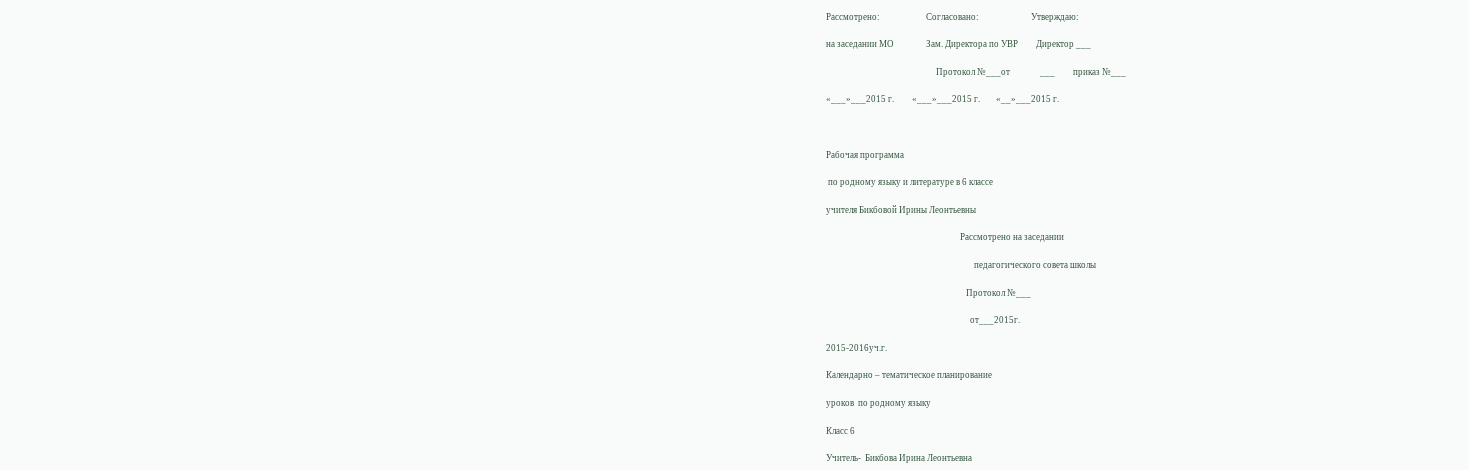Рассмотрено:                       Согласовано:                          Утверждаю:

на заседании МО                Зам. Директора по УВР         Директор ___

                                                       Протокол №___от               ___         приказ №___

«___»___2015 г.         «___»___2015 г.        «__»___2015 г.



Рабочая программа

 по родному языку и литературе в 6 классе

учителя Бикбовой Ирины Леонтьевны

                                                                   Рассмотрено на заседании

                                                                          педагогического совета школы

                                                                      Протокол №___

                                                                        от___2015г.

2015-2016уч.г.

Календарно – тематическое планирование

уроков  по родному языку

Класс 6

Учитель-  Бикбова Ирина Леонтьевна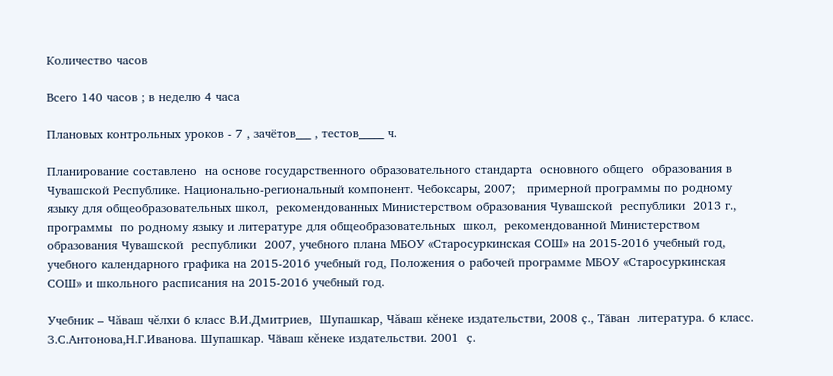Количество часов

Всего 140 часов ; в неделю 4 часа

Плановых контрольных уроков - 7 , зачётов___ , тестов_____ ч.

Планирование составлено  на основе государственного образовательного стандарта  основного общего  образования в Чувашской Республике. Национально-региональный компонент. Чебоксары, 2007;   примерной программы по родному языку для общеобразовательных школ,  рекомендованных Министерством образования Чувашской  республики  2013 г.,  программы  по родному языку и литературе для общеобразовательных  школ,  рекомендованной Министерством образования Чувашской  республики  2007, учебного плана МБОУ «Старосуркинская СОШ» на 2015-2016 учебный год, учебного календарного графика на 2015-2016 учебный год, Положения о рабочей программе МБОУ «Старосуркинская СОШ» и школьного расписания на 2015-2016 учебный год.

Учебник – Чăваш чĕлхи 6 класс В.И.Дмитриев,  Шупашкар, Чăваш кĕнеке издательстви, 2008 ҫ., Тӑван  литература. 6 класс. З.С.Антонова,Н.Г.Иванова. Шупашкар. Чӑваш кĕнеке издательстви. 2001  ҫ.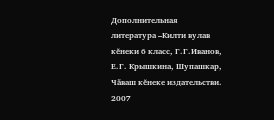Дополнительная литература –Килти вулав кĕнеки 6 класс, Г.Г.Иванов, Е.Г. Крышкина, Шупашкар, Чӑваш кĕнеке издательстви. 2007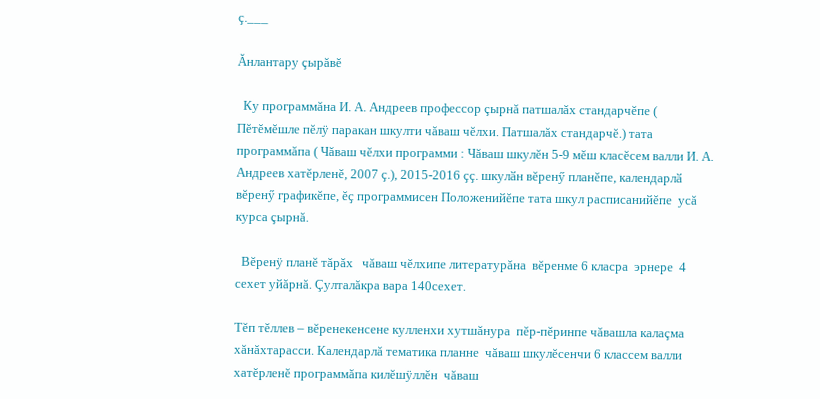ҫ.___

Ăнлантару çырăвĕ

  Ку программăна И. А. Андреев профессор çырнă патшалăх стандарчĕпе ( Пĕтĕмĕшле пĕлÿ паракан шкулти чăваш чĕлхи. Патшалăх стандарчĕ.) тата программăпа ( Чăваш чĕлхи программи : Чăваш шкулĕн 5-9 мĕш класĕсем валли И. А. Андреев хатĕрленĕ, 2007 ҫ.), 2015-2016 ҫҫ. шкулӑн вĕренӳ планĕпе, календарлӑ вĕренӳ графикĕпе, ĕҫ программисен Положенийĕпе тата шкул расписанийĕпе  усă курса çырнă.

  Вĕренÿ планĕ тăрăх   чăваш чĕлхипе литературăна  вĕренме 6 класра  эрнере  4  сехет уйăрнă. Çулталăкра вара 140сехет.

Тĕп тĕллев – вĕренекенсене кулленхи хутшăнура  пĕр-пĕринпе чăвашла калаçма хăнăхтарасси. Календарлă тематика планне  чăваш шкулĕсенчи 6 классем валли хатĕрленĕ программăпа килĕшÿллĕн  чăваш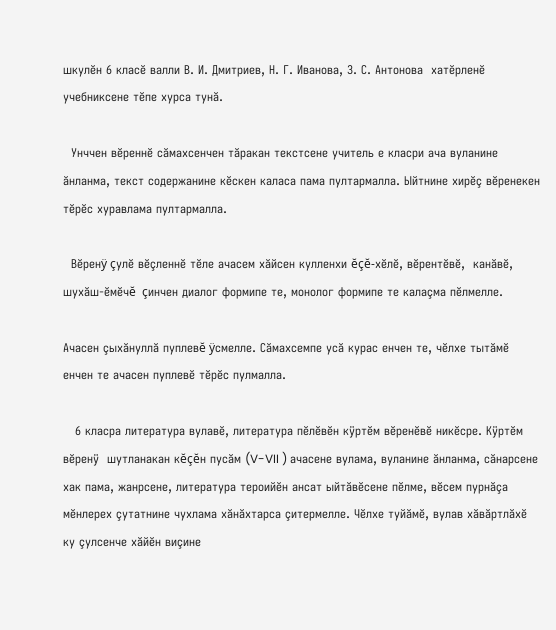шкулĕн 6 класĕ валли В. И. Дмитриев, Н. Г. Иванова, З. С. Антонова  хатĕрленĕ учебниксене тĕпе хурса тунă.

  Унччен вĕреннĕ сăмахсенчен тăракан текстсене учитель е класри ача вуланине ăнланма, текст содержанине кĕскен каласа пама пултармалла. Ыйтнине хирĕç вĕренекен тĕрĕс хуравлама пултармалла.

  Вĕренÿ çулĕ вĕçленнĕ тĕле ачасем хăйсен кулленхи ĕçĕ-хĕлĕ, вĕрентĕвĕ,  канăвĕ, шухăш-ĕмĕчĕ  çинчен диалог формипе те, монолог формипе те калаçма пĕлмелле.

Ачасен çыхăнуллă пуплевĕ ÿсмелле. Сăмахсемпе усă курас енчен те, чĕлхе тытăмĕ енчен те ачасен пуплевĕ тĕрĕс пулмалла.

   6 класра литература вулавĕ, литература пĕлĕвĕн кÿртĕм вĕренĕвĕ никĕсре. Кÿртĕм вĕренÿ  шутланакан кĕçĕн пусăм (V-VII ) ачасене вулама, вуланине ăнланма, сăнарсене хак пама, жанрсене, литература тероийĕн ансат ыйтăвĕсене пĕлме, вĕсем пурнăçа мĕнлерех çутатнине чухлама хăнăхтарса çитермелле. Чĕлхе туйăмĕ, вулав хăвăртлăхĕ ку çулсенче хăйĕн виçине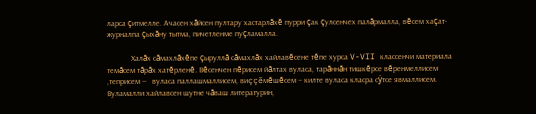ларса çитмелле. Ачасен хăйсен пултару хастарлăхĕ пурри çак çулсенчех палăрмалла, вĕсем хаçат-журналпа çыхăну тытма, пичетленме пуçламалла.

            Халăх сăмахлăхĕпе çыруллă сăмахлăх хайлавĕсене тĕпе хурса V-VII классенчи материала темăсем тăрăх хатĕрленĕ. Вĕсенчен пĕрисем йăлтах вуласа, тарăннăн тишкĕрсе вĕренмеллисем ,теприсем --   вуласа паллашмаллисем, виççĕмĕшĕсем – килте вуласа класра сÿтсе явмаллисем. Вуламалли хайлавсен шутне чăваш литературин,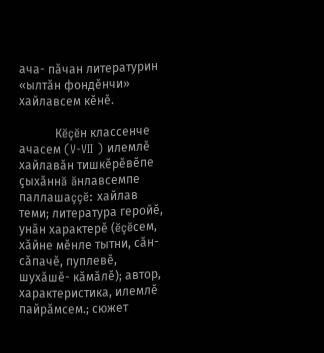ача- пăчан литературин «ылтăн фондĕнчи» хайлавсем кĕнĕ.

            Кĕçĕн классенче ачасем (V-VII ) илемлĕ хайлавăн тишкĕрĕвĕпе çыхăннă ăнлавсемпе паллашаççĕ: хайлав теми; литература геройĕ, унăн характерĕ (ĕçĕсем, хăйне мĕнле тытни, сăн-сăпачĕ, пуплевĕ, шухăшĕ- кăмăлĕ); автор, характеристика, илемлĕ пайрăмсем.; сюжет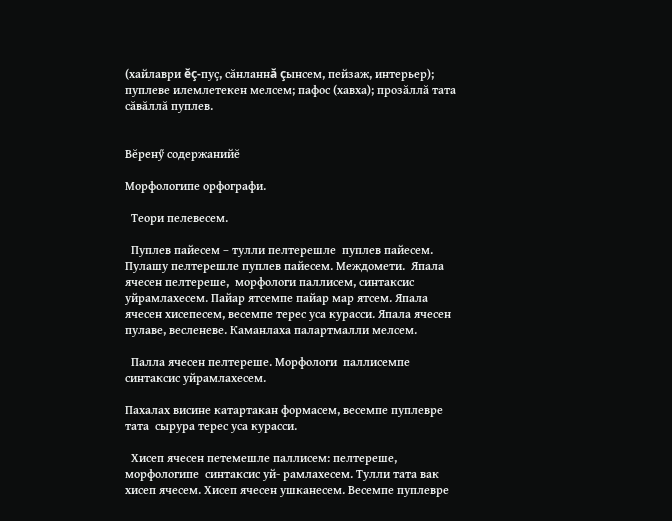(хайлаври ĕç-пуç, сăнланнă çынсем, пейзаж, интерьер); пуплеве илемлетекен мелсем; пафос (хавха); прозăллă тата сăвăллă пуплев.


Вĕренӳ содержанийĕ

Морфологипе орфографи.

  Теори пелевесем.

  Пуплев пайесем – тулли пелтерешле  пуплев пайесем.  Пулашу пелтерешле пуплев пайесем. Междомети.  Япала  ячесен пелтереше,  морфологи паллисем, синтаксис уйрамлахесем. Пайар ятсемпе пайар мар ятсем. Япала ячесен хисепесем, весемпе терес уса курасси. Япала ячесен пулаве, весленеве. Каманлаха палартмалли мелсем.

  Палла ячесен пелтереше. Морфологи  паллисемпе синтаксис уйрамлахесем.

Пахалах висине катартакан формасем, весемпе пуплевре  тата  сырура терес уса курасси.

  Хисеп ячесен петемешле паллисем: пелтереше, морфологипе  синтаксис уй- рамлахесем. Тулли тата вак хисеп ячесем. Хисеп ячесен ушканесем. Весемпе пуплевре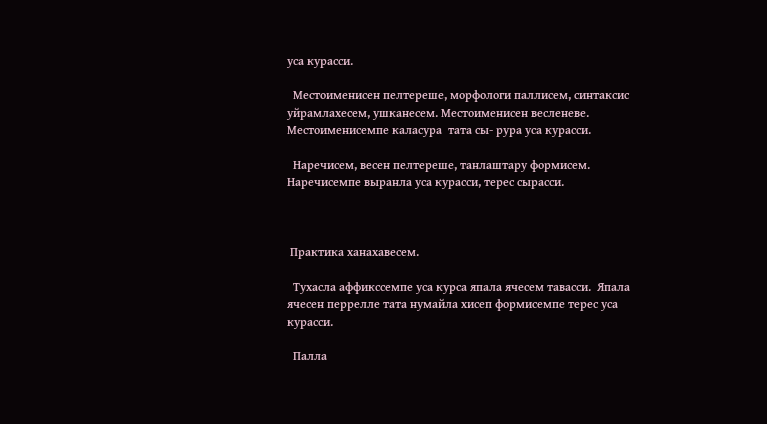уса курасси.

  Местоименисен пелтереше, морфологи паллисем, синтаксис уйрамлахесем, ушканесем. Местоименисен весленеве. Местоименисемпе каласура  тата сы- рура уса курасси.

  Наречисем, весен пелтереше, танлаштару формисем. Наречисемпе выранла уса курасси, терес сырасси.



 Практика ханахавесем.

  Тухасла аффикссемпе уса курса япала ячесем тавасси.  Япала ячесен перрелле тата нумайла хисеп формисемпе терес уса курасси.

  Палла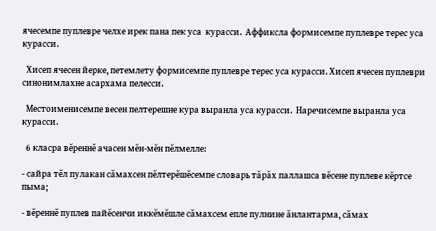ячесемпе пуплевре челхе ирек пана пек уса  курасси.  Аффиксла формисемпе пуплевре терес уса курасси.

  Хисеп ячесен йерке, петемлету формисемпе пуплевре терес уса курасси. Хисеп ячесен пуплеври синонимлахне асархама пелесси.

  Местоименисемпе весен пелтерешне кура выранла уса курасси.  Наречисемпе выранла уса курасси.

  6 класра вĕреннĕ ачасен мĕн-мĕн пĕлмелле:

- сайра тĕл пулакан сăмахсен пĕлтерĕшĕсемпе словарь тăрăх паллашса вĕсене пуплеве кĕртсе пыма;

- вĕреннĕ пуплев пайĕсенчи иккĕмĕшле сăмахсем епле пулнине ăнлантарма, сăмах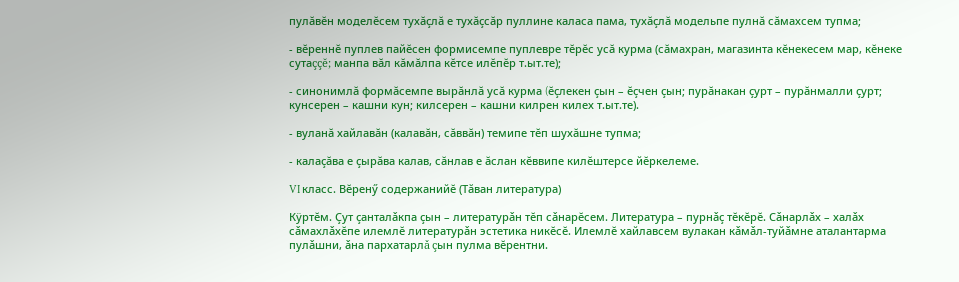пулăвĕн моделĕсем тухăçлă е тухăçсăр пуллине каласа пама, тухăçлă модельпе пулнă сăмахсем тупма;

- вĕреннĕ пуплев пайĕсен формисемпе пуплевре тĕрĕс усă курма (сăмахран, магазинта кĕнекесем мар, кĕнеке сутаççĕ; манпа вăл кăмăлпа кĕтсе илĕпĕр т.ыт.те);

- синонимлă формăсемпе вырăнлă усă курма (ĕçлекен çын – ĕçчен çын; пурăнакан çурт – пурăнмалли çурт; кунсерен – кашни кун; килсерен – кашни килрен килех т.ыт.те).

- вуланă хайлавăн (калавăн, сăввăн) темипе тĕп шухăшне тупма;

- калаçăва е çырăва калав, сăнлав е ăслан кĕввипе килĕштерсе йĕркелеме.

VI класс. Вĕренӳ содержанийĕ (Тӑван литература)

Кÿртĕм. Çут çанталǎкпа çын – литературǎн тĕп сǎнарĕсем. Литература – пурнǎç тĕкĕрĕ. Сǎнарлǎх – халǎх сǎмахлǎхĕпе илемлĕ литературǎн эстетика никĕсĕ. Илемлĕ хайлавсем вулакан кǎмǎл-туйǎмне аталантарма пулǎшни, ǎна пархатарлǎ çын пулма вĕрентни.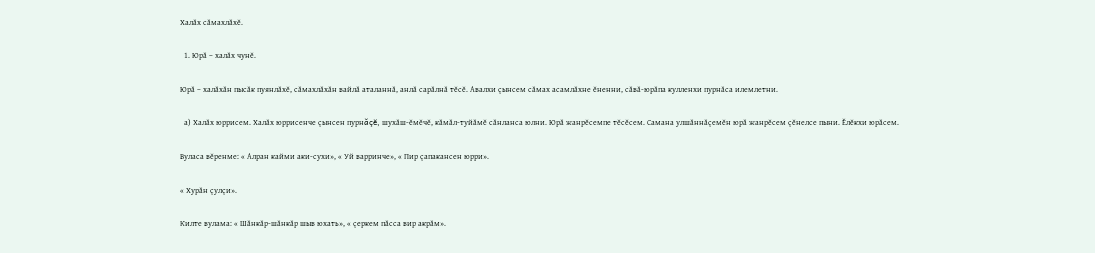Халǎх сǎмахлǎхĕ.

  1. Юрǎ – халǎх чунĕ.

Юрǎ – халǎхǎн пысǎк пуянлǎхĕ, сǎмахлǎхǎн вайлǎ аталаннǎ, анлǎ сарǎлнǎ тĕсĕ. Авалхи çынсем сǎмах асамлǎхне ĕненни, сǎвǎ-юрǎпа кулленхи пурнǎса илемлетни.

  а) Халǎх юррисем. Халǎх юррисенче çынсен пурнǎçĕ, шухǎш-ĕмĕчĕ, кǎмǎл-туйǎмĕ сǎнланса юлни. Юрǎ жанрĕсемпе тĕсĕсем. Самана улшǎннǎçемĕн юрǎ жанрĕсем çĕнелсе пыни. Ĕлĕкхи юрǎсем.

Вуласа вĕренме: « Алран кайми аки-сухи», « Уй варринче», « Пир çапакансен юрри».

« Хурǎн çулçи».

Килте вулама: « Шǎнкǎр-шǎнкǎр шыв юхать», « çеркем пǎсса вир акрǎм».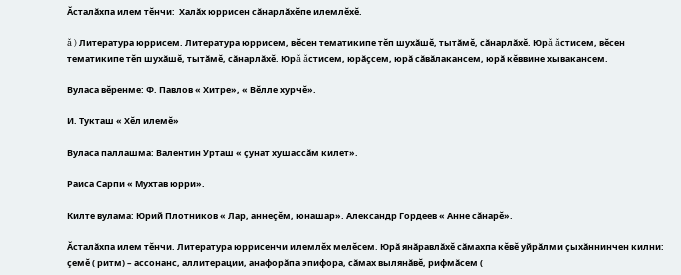Ǎсталǎхпа илем тĕнчи:  Халǎх юррисен сǎнарлǎхĕпе илемлĕхĕ.

ǎ ) Литература юррисем. Литература юррисем, вĕсен тематикипе тĕп шухǎшĕ, тытǎмĕ, сǎнарлǎхĕ. Юрǎ ǎстисем, вĕсен тематикипе тĕп шухǎшĕ, тытǎмĕ, сǎнарлǎхĕ. Юрǎ ǎстисем, юрǎçсем, юрǎ сǎвǎлакансем, юрǎ кĕввине хывакансем.

Вуласа вĕренме: Ф. Павлов « Хитре», « Вĕлле хурчĕ».

И. Тукташ « Хĕл илемĕ»

Вуласа паллашма: Валентин Урташ « çунат хушассǎм килет».

Раиса Сарпи « Мухтав юрри».

Килте вулама: Юрий Плотников « Лар, аннеçĕм, юнашар». Александр Гордеев « Анне сǎнарĕ».

Ǎсталǎхпа илем тĕнчи. Литература юррисенчи илемлĕх мелĕсем. Юрǎ янǎравлǎхĕ сǎмахпа кĕвĕ уйрǎлми çыхǎннинчен килни: çемĕ ( ритм) – ассонанс, аллитерации, анафорǎпа эпифора, сǎмах вылянǎвĕ, рифмǎсем (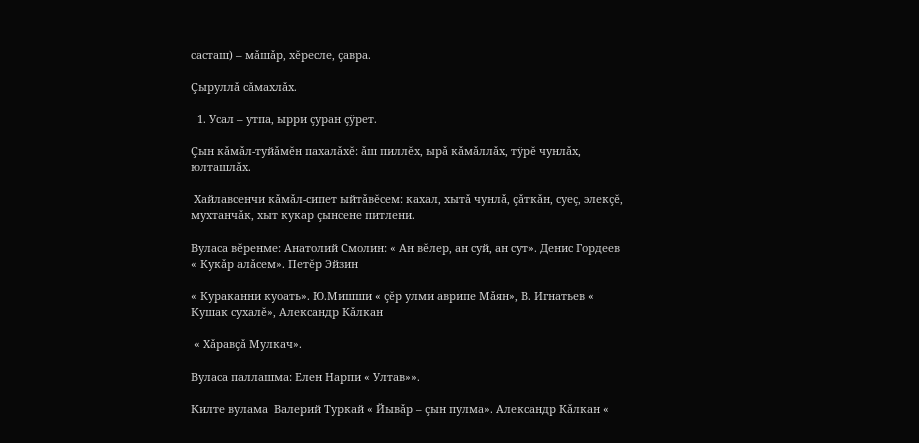састаш) – мǎшǎр, хĕресле, çавра.

Çыруллǎ сǎмахлǎх.

  1. Усал – утпа, ырри çуран çÿрет.

Çын кǎмǎл-туйǎмĕн пахалǎхĕ: ǎш пиллĕх, ырǎ кǎмǎллǎх, тÿрĕ чунлǎх, юлташлǎх.

 Хайлавсенчи кǎмǎл-сипет ыйтǎвĕсем: кахал, хытǎ чунлǎ, çǎткǎн, суеç, элекçĕ, мухтанчǎк, хыт кукар çынсене питлени.

Вуласа вĕренме: Анатолий Смолин: « Ан вĕлер, ан суй, ан сут». Денис Гордеев « Кукǎр алǎсем». Петĕр Эйзин

« Кураканни куоать». Ю.Мишши « çĕр улми аврипе Мǎян», В. Игнатьев « Кушак сухалĕ», Александр Кǎлкан

 « Хǎравçǎ Мулкач».

Вуласа паллашма: Елен Нарпи « Ултав»».

Килте вулама  Валерий Туркай « Йывǎр – çын пулма». Александр Кǎлкан «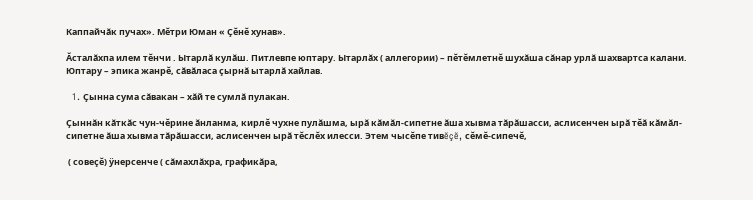Каппайчǎк пучах». Мĕтри Юман « Çĕнĕ хунав».

Ǎсталǎхпа илем тĕнчи . Ытарлǎ кулǎш. Питлевпе юптару. Ытарлǎх ( аллегории) – пĕтĕмлетнĕ шухǎша сǎнар урлǎ шахвартса калани. Юптару – эпика жанрĕ, сǎвǎласа çырнǎ ытарлǎ хайлав.

  1. Çынна сума сǎвакан – хǎй те сумлǎ пулакан.

Çыннǎн кǎткǎс чун-чĕрине ǎнланма, кирлĕ чухне пулǎшма, ырǎ кǎмǎл-сипетне ǎша хывма тǎрǎшасси, аслисенчен ырǎ тĕǎ кǎмǎл-сипетне ǎша хывма тǎрǎшасси, аслисенчен ырǎ тĕслĕх илесси. Этем чысĕпе тивĕçĕ, сĕмĕ-сипечĕ,

 ( совеçĕ) ÿнерсенче ( сǎмахлǎхра, графикǎра,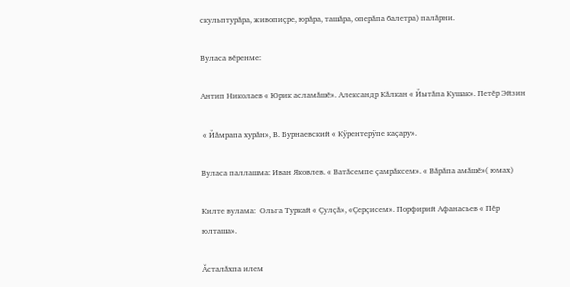скульптурǎра, живопиçре, юрǎра, ташǎра, оперǎпа балетра) палǎрни.

Вуласа вĕренме:

Антип Николаев « Юрик асламǎшĕ». Александр Кǎлкан « Йытǎпа Кушак». Петĕр Эйзин

 « Йǎмрапа хурǎн», В. Бурнаевский « Кÿрентерÿпе каçару».

Вуласа паллашма: Иван Яковлев. « Ватǎсемпе çамрǎксем». « Вǎрǎпа амǎшĕ»( юмах)

Килте вулама:  Ольга Туркай « Çулçǎ», «Çерçисем». Порфирий Афанасьев « Пĕр юлташа».

Ǎсталǎхпа илем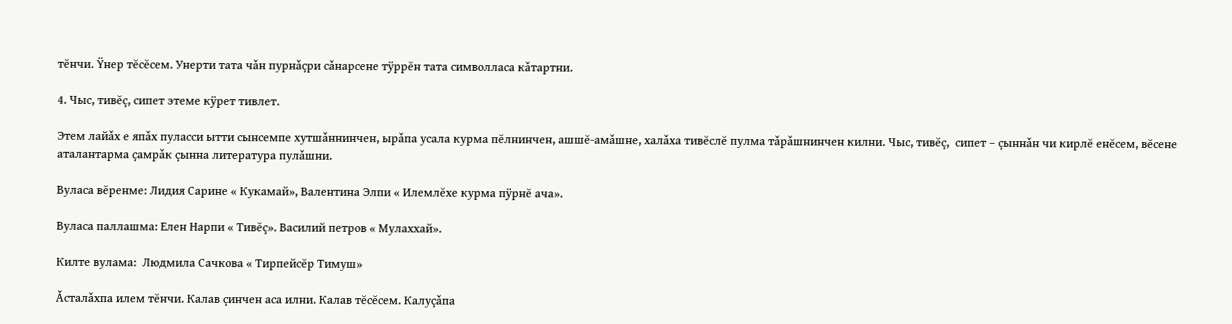тĕнчи. Ÿнер тĕсĕсем. Унерти тата чǎн пурнǎçри сǎнарсене тÿррĕн тата символласа кǎтартни.

4. Чыс, тивĕç, сипет этеме кÿрет тивлет.

Этем лайǎх е япǎх пуласси ытти сынсемпе хутшǎннинчен, ырǎпа усала курма пĕлнинчен, ашшĕ-амǎшне, халǎха тивĕслĕ пулма тǎрǎшнинчен килни. Чыс, тивĕç,  сипет – çыннǎн чи кирлĕ енĕсем, вĕсене аталантарма çамрǎк çынна литература пулǎшни.

Вуласа вĕренме: Лидия Сарине « Кукамай», Валентина Элпи « Илемлĕхе курма пÿрнĕ ача».

Вуласа паллашма: Елен Нарпи « Тивĕç». Василий петров « Мулаххай».

Килте вулама:  Людмила Сачкова « Тирпейсĕр Тимуш»

Ǎсталǎхпа илем тĕнчи. Калав çинчен аса илни. Калав тĕсĕсем. Калуçǎпа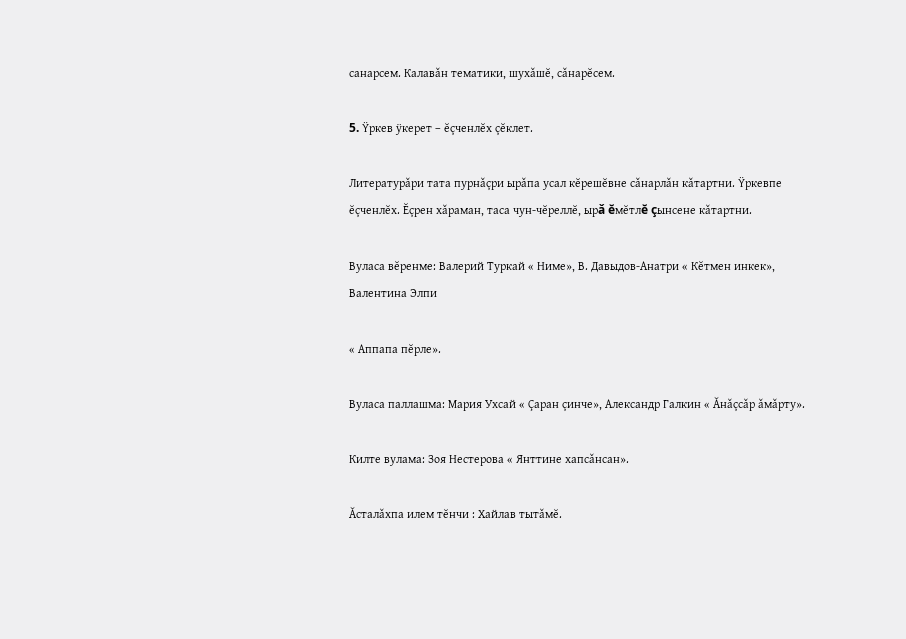санарсем. Калавǎн тематики, шухǎшĕ, сǎнарĕсем.

5. Ÿркев ÿкерет – ĕçченлĕх çĕклет.

Литературǎри тата пурнǎçри ырǎпа усал кĕрешĕвне сǎнарлǎн кǎтартни. Ÿркевпе ĕçченлĕх. Ĕçрен хǎраман, таса чун-чĕреллĕ, ырǎ ĕмĕтлĕ çынсене кǎтартни.

Вуласа вĕренме: Валерий Туркай « Ниме», В. Давыдов-Анатри « Кĕтмен инкек», Валентина Элпи

« Аппапа пĕрле».

Вуласа паллашма: Мария Ухсай « Çаран çинче», Александр Галкин « Ăнǎçсǎр ǎмǎрту».

Килте вулама: Зоя Нестерова « Янттине хапсǎнсан».

Ăсталǎхпа илем тĕнчи : Хайлав тытǎмĕ.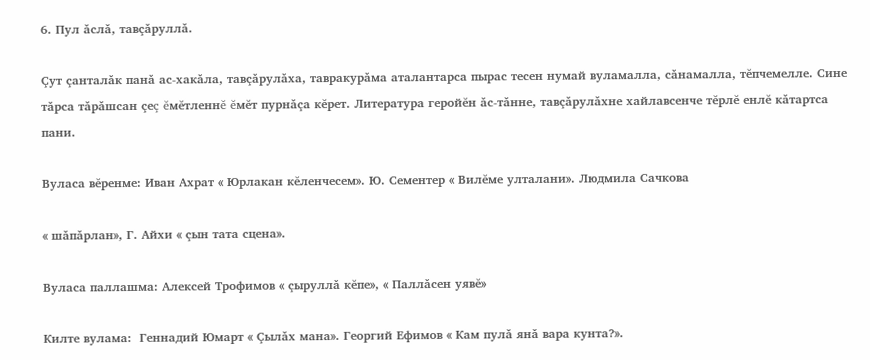6. Пул ǎслǎ, тавçǎруллǎ.

Çут çанталǎк панǎ ас-хакǎла, тавçǎрулǎха, тавракурǎма аталантарса пырас тесен нумай вуламалла, сǎнамалла, тĕпчемелле. Сине тǎрса тǎрǎшсан çеç ĕмĕтленнĕ ĕмĕт пурнǎçа кĕрет. Литература геройĕн ǎс-тǎнне, тавçǎрулǎхне хайлавсенче тĕрлĕ енлĕ кǎтартса пани.

Вуласа вĕренме: Иван Ахрат « Юрлакан кĕленчесем». Ю. Сементер « Вилĕме улталани». Людмила Сачкова

« шǎпǎрлан», Г. Айхи « çын тата сцена».

Вуласа паллашма: Алексей Трофимов « çыруллǎ кĕпе», « Паллǎсен уявĕ»

Килте вулама:  Геннадий Юмарт « Çылǎх мана». Георгий Ефимов « Кам пулǎ янǎ вара кунта?».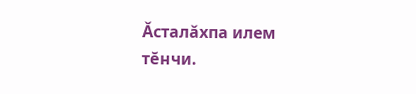Ǎсталǎхпа илем тĕнчи.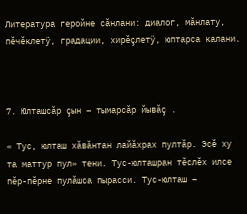Литература геройне сǎнлани: диалог, мǎнлату, пĕчĕклетÿ, градации, хирĕçлетÿ, юптарса калани.



7. Юлташсǎр çын – тымарсǎр йывǎç .

« Тус, юлташ хǎвǎнтан лайǎхрах пултǎр. Эсĕ ху та маттур пул» тени. Тус-юлташран тĕслĕх илсе пĕр-пĕрне пулǎшса пырасси. Тус-юлташ –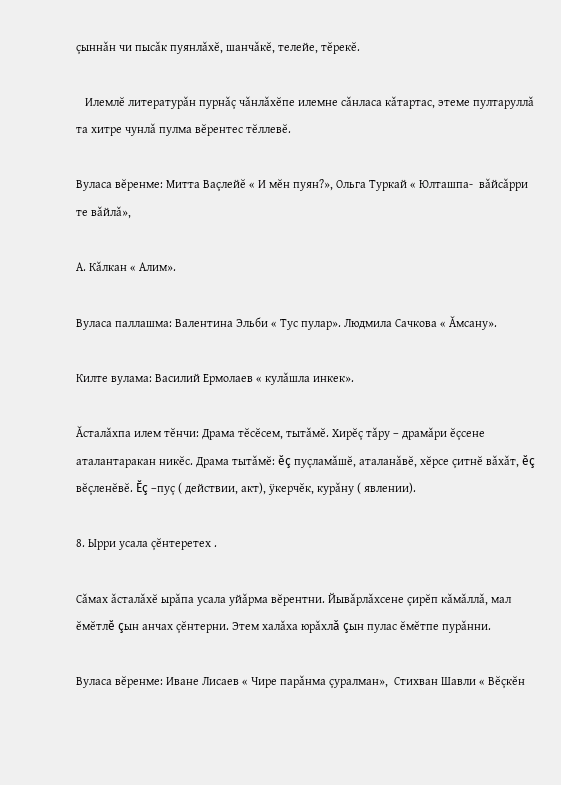çыннǎн чи пысǎк пуянлǎхĕ, шанчǎкĕ, телейе, тĕрекĕ.

   Илемлĕ литературǎн пурнǎç чǎнлǎхĕпе илемне сǎнласа кǎтартас, этеме пултаруллǎ та хитре чунлǎ пулма вĕрентес тĕллевĕ.

Вуласа вĕренме: Митта Ваçлейĕ « И мĕн пуян?», Ольга Туркай « Юлташпа-  вǎйсǎрри те вǎйлǎ»,

А. Кǎлкан « Алим».

Вуласа паллашма: Валентина Эльби « Тус пулар». Людмила Сачкова « Ăмсану».

Килте вулама: Василий Ермолаев « кулǎшла инкек».

Ăсталǎхпа илем тĕнчи: Драма тĕсĕсем, тытǎмĕ. Хирĕç тǎру – драмǎри ĕçсене аталантаракан никĕс. Драма тытǎмĕ: ĕç пуçламǎшĕ, аталанǎвĕ, хĕрсе çитнĕ вǎхǎт, ĕç вĕçленĕвĕ. Ĕç –пуç ( действии, акт), ÿкерчĕк, курǎну ( явлении).

8. Ырри усала çĕнтеретех .

Сǎмах ǎсталǎхĕ ырǎпа усала уйǎрма вĕрентни. Йывǎрлǎхсене çирĕп кǎмǎллǎ, мал ĕмĕтлĕ çын анчах çĕнтерни. Этем халǎха юрǎхлǎ çын пулас ĕмĕтпе пурǎнни.

Вуласа вĕренме: Иване Лисаев « Чире парǎнма çуралман»,  Стихван Шавли « Вĕçкĕн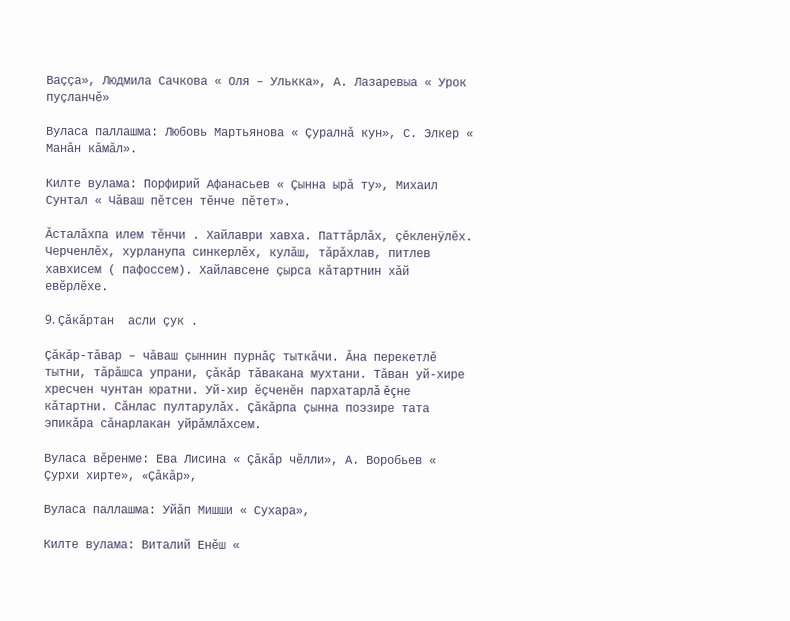Ваççа», Людмила Сачкова « Оля – Улькка», А. Лазаревыа « Урок пуçланчĕ»

Вуласа паллашма: Любовь Мартьянова « Çуралнǎ кун», С. Элкер « Манǎн кǎмǎл».

Килте вулама: Порфирий Афанасьев « Çынна ырǎ ту», Михаил Сунтал « Чǎваш пĕтсен тĕнче пĕтет».

Ǎсталǎхпа илем тĕнчи . Хайлаври хавха. Паттǎрлǎх, çĕкленÿлĕх. Черченлĕх, хурланупа синкерлĕх, кулǎш, тǎрǎхлав, питлев хавхисем ( пафоссем). Хайлавсене çырса кǎтартнин хǎй евĕрлĕхе.

9. Çǎкǎртан  асли çук .

Çǎкǎр-тǎвар – чǎваш çыннин пурнǎç тыткǎчи. Ǎна перекетлĕ тытни, тǎрǎшса упрани, çǎкǎр тǎвакана мухтани. Тǎван уй-хире хресчен чунтан юратни. Уй-хир ĕçченĕн пархатарлǎ ĕçне кǎтартни. Сǎнлас пултарулǎх. Çǎкǎрпа çынна поэзире тата эпикǎра сǎнарлакан уйрǎмлǎхсем.

Вуласа вĕренме: Ева Лисина « Çǎкǎр чĕлли», А. Воробьев « Çурхи хирте», «Çǎкǎр»,

Вуласа паллашма: Уйǎп Мишши « Сухара»,

Килте вулама: Виталий Енĕш «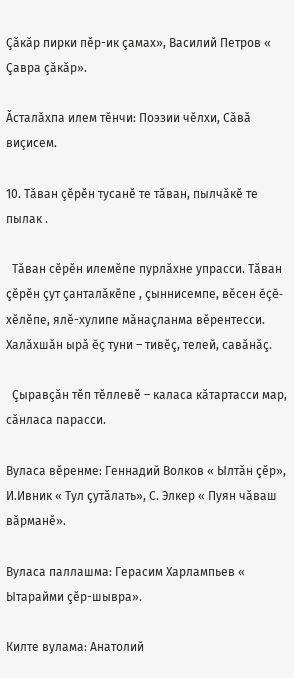Çǎкǎр пирки пĕр-ик çамах», Василий Петров « Çавра çǎкǎр».

Ǎсталǎхпа илем тĕнчи: Поэзии чĕлхи, Сǎвǎ виçисем.

10. Тǎван çĕрĕн тусанĕ те тǎван, пылчǎкĕ те пылак .

  Тǎван сĕрĕн илемĕпе пурлǎхне упрасси. Тǎван çĕрĕн çут çанталǎкĕпе , çыннисемпе, вĕсен ĕçĕ- хĕлĕпе, ялĕ-хулипе мǎнаçланма вĕрентесси.  Халǎхшǎн ырǎ ĕç туни – тивĕç, телей, савǎнǎç.

  Çыравçǎн тĕп тĕллевĕ – каласа кǎтартасси мар, сǎнласа парасси.

Вуласа вĕренме: Геннадий Волков « Ылтǎн çĕр», И.Ивник « Тул çутǎлать», С. Элкер « Пуян чǎваш вǎрманĕ».

Вуласа паллашма: Герасим Харлампьев « Ытарайми çĕр-шывра».

Килте вулама: Анатолий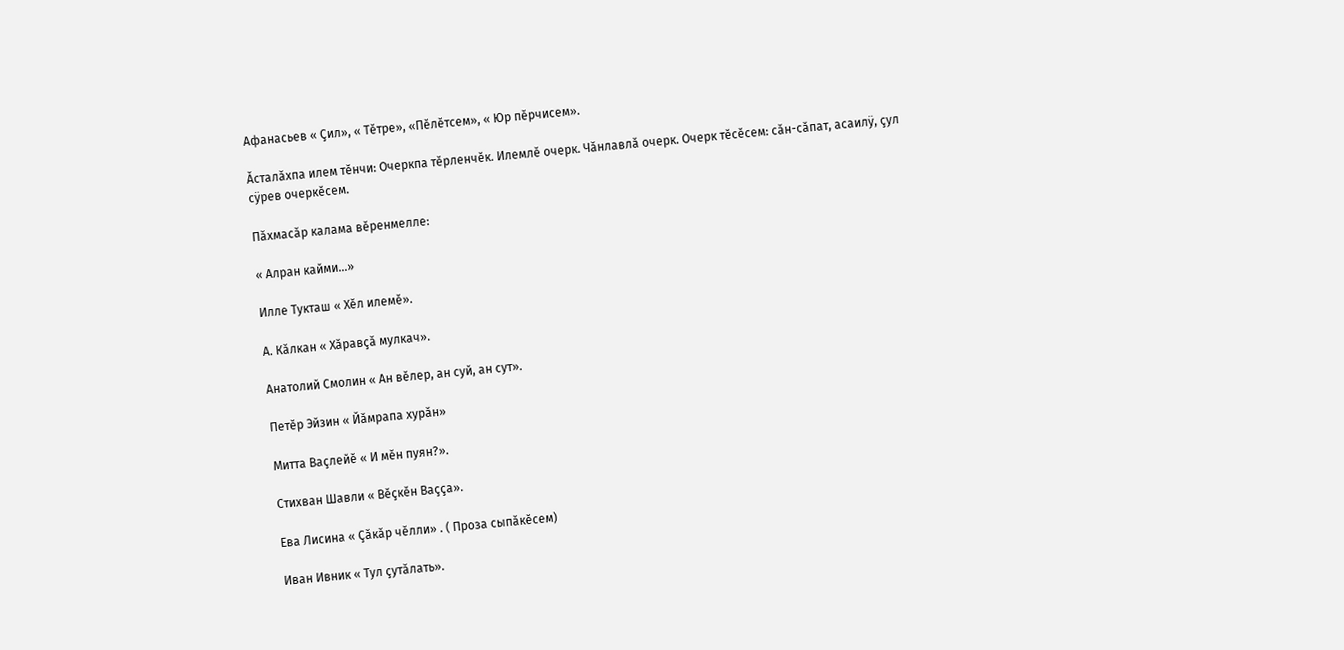Афанасьев « Çил», « Тĕтре», «Пĕлĕтсем», « Юр пĕрчисем».

Ǎсталǎхпа илем тĕнчи: Очеркпа тĕрленчĕк. Илемлĕ очерк. Чǎнлавлǎ очерк. Очерк тĕсĕсем: сǎн-сǎпат, асаилÿ, çул сÿрев очеркĕсем.

Пǎхмасǎр калама вĕренмелле:

« Алран кайми…»

Илле Тукташ « Хĕл илемĕ».

А. Кǎлкан « Хǎравçǎ мулкач».

Анатолий Смолин « Ан вĕлер, ан суй, ан сут».

Петĕр Эйзин « Йǎмрапа хурǎн»

Митта Ваçлейĕ « И мĕн пуян?».

Стихван Шавли « Вĕçкĕн Ваççа».

Ева Лисина « Çǎкǎр чĕлли» . ( Проза сыпǎкĕсем)

Иван Ивник « Тул çутǎлать».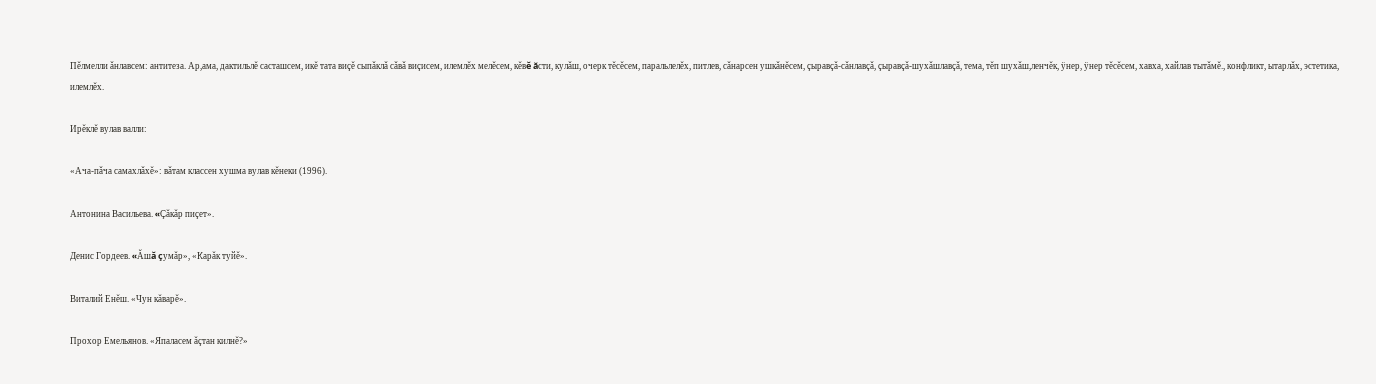Пĕлмелли ǎнлавсем: антитеза. Ар,ама, дактильлĕ састашсем, икĕ тата виçĕ сыпǎклǎ сǎвǎ виçисем, илемлĕх мелĕсем, кĕвĕ ǎсти, кулǎш, очерк тĕсĕсем, паральлелĕх, питлев, сǎнарсен ушкǎнĕсем, çыравçǎ-сǎнлавçǎ, çыравçǎ-шухǎшлавçǎ, тема, тĕп шухǎш,ленчĕк, ÿнер, ÿнер тĕсĕсем, хавха, хайлав тытǎмĕ., конфликт, ытарлǎх, эстетика, илемлĕх.

Ирĕклĕ вулав валли:

«Ача-пǎча самахлǎхĕ»: вǎтам классен хушма вулав кĕнеки (1996).

Антонина Васильева. «Çăкăр пиçет».

Денис Гордеев. «Ăшă çумăр», «Карăк туйĕ».

Виталий Енĕш. «Чун кăварĕ».

Прохор Емельянов. «Япаласем ăçтан килнĕ?»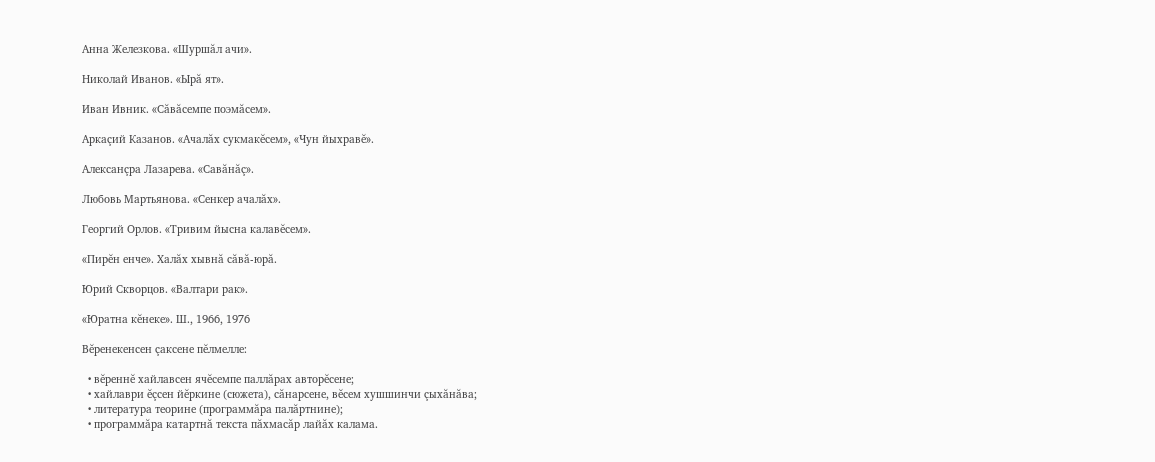Анна Железкова. «Шуршăл ачи».

Николай Иванов. «Ырă ят».

Иван Ивник. «Сăвăсемпе поэмăсем».

Аркаçий Казанов. «Ачалăх сукмакĕсем», «Чун йыхравĕ».

Алексанçра Лазарева. «Савăнăç».

Любовь Мартьянова. «Сенкер ачалăх».

Георгий Орлов. «Тривим йысна калавĕсем».

«Пирĕн енче». Халăх хывнă сăвă-юрă.

Юрий Скворцов. «Валтари рак».

«Юратна кĕнеке». Ш., 1966, 1976

Вĕренекенсен çаксене пĕлмелле:

  • вĕреннĕ хайлавсен ячĕсемпе паллăрах авторĕсене;
  • хайлаври ĕçсен йĕркине (сюжета), сăнарсене, вĕсем хушшинчи çыхăнăва;
  • литература теорине (программăра палăртнине);
  • программăра катартнă текста пăхмасăр лайăх калама.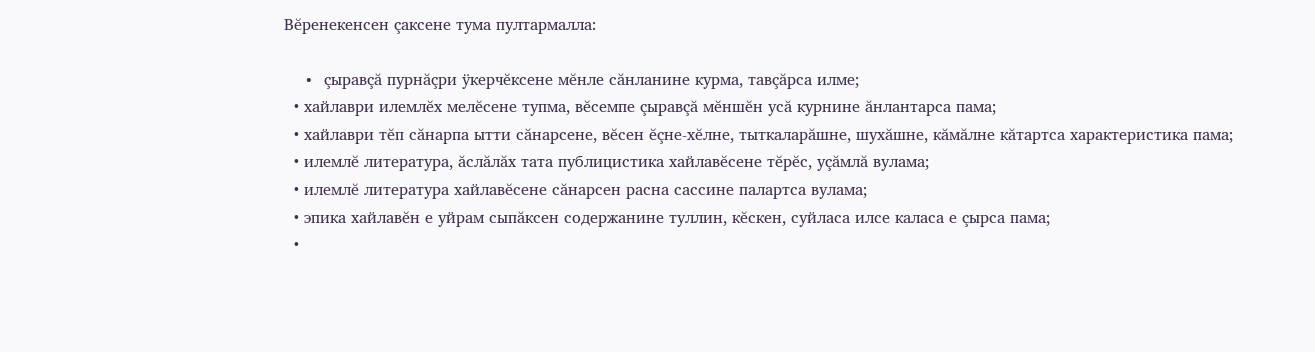Вĕренекенсен çаксене тума пултармалла:

  • çыравçă пурнăçри ÿкерчĕксене мĕнле сăнланине курма, тавçăрса илме;
  • хайлаври илемлĕх мелĕсене тупма, вĕсемпе çыравçă мĕншĕн усă курнине ăнлантарса пама;
  • хайлаври тĕп сăнарпа ытти сăнарсене, вĕсен ĕçне-хĕлне, тыткаларăшне, шухăшне, кăмăлне кăтартса характеристика пама;
  • илемлĕ литература, ăслăлăх тата публицистика хайлавĕсене тĕрĕс, уçăмлă вулама;
  • илемлĕ литература хайлавĕсене сăнарсен расна сассине палартса вулама;
  • эпика хайлавĕн е уйрам сыпăксен содержанине туллин, кĕскен, суйласа илсе каласа е çырса пама;
  •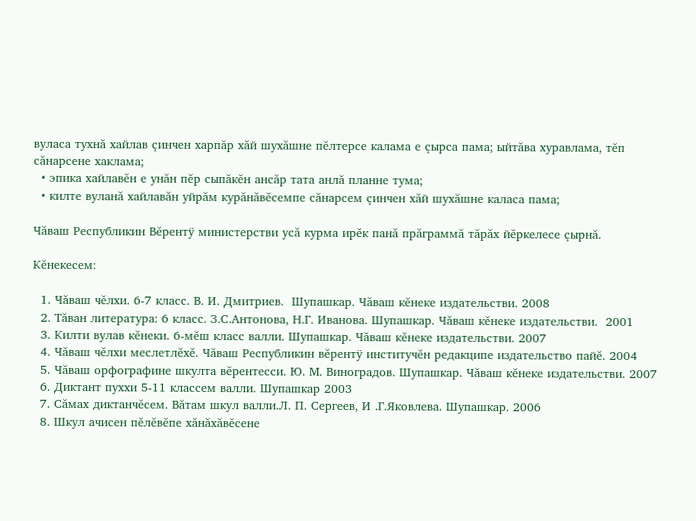вуласа тухнă хайлав çинчен харпăр хăй шухăшне пĕлтерсе калама е çырса пама; ыйтăва хуравлама, тĕп сăнарсене хаклама;
  • эпика хайлавĕн е унăн пĕр сыпăкĕн ансăр тата анлă планне тума;
  • килте вуланă хайлавăн уйрăм курăнăвĕсемпе сăнарсем çинчен хăй шухăшне каласа пама;

Чăваш Республикин Вĕрентÿ министерстви усă курма ирĕк панă прăграммă тăрăх йĕркелесе çырнă.

Кĕнекесем:

  1. Чăваш чĕлхи. 6-7 класс. В. И. Дмитриев.  Шупашкар. Чăваш кĕнеке издательстви. 2008
  2. Тăван литература: 6 класс. З.С.Антонова, Н.Г. Иванова. Шупашкар. Чăваш кĕнеке издательстви.  2001
  3. Килти вулав кĕнеки. 6-мĕш класс валли. Шупашкар. Чăваш кĕнеке издательстви. 2007
  4. Чăваш чĕлхи меслетлĕхĕ. Чăваш Республикин вĕрентÿ институчĕн редакципе издательство пайĕ. 2004
  5. Чăваш орфографине шкулта вĕрентесси. Ю. М. Виноградов. Шупашкар. Чăваш кĕнеке издательстви. 2007
  6. Диктант пуххи 5-11 классем валли. Шупашкар 2003
  7. Сăмах диктанчĕсем. Вăтам шкул валли.Л. П. Сергеев, И .Г.Яковлева. Шупашкар. 2006
  8. Шкул ачисен пĕлĕвĕпе хăнăхăвĕсене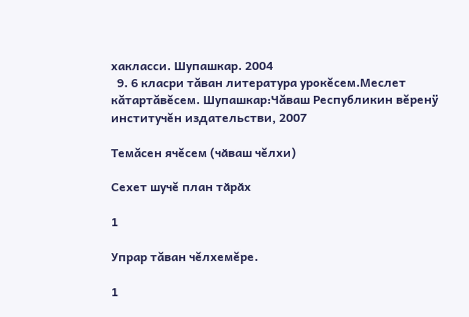хакласси. Шупашкар. 2004
  9. 6 класри тăван литература урокĕсем.Меслет кăтартăвĕсем. Шупашкар:Чăваш Республикин вĕренÿ институчĕн издательстви, 2007

Темăсен ячĕсем (чӑваш чĕлхи)

Сехет шучĕ план тӑрӑх

1

Упрар тăван чĕлхемĕре.

1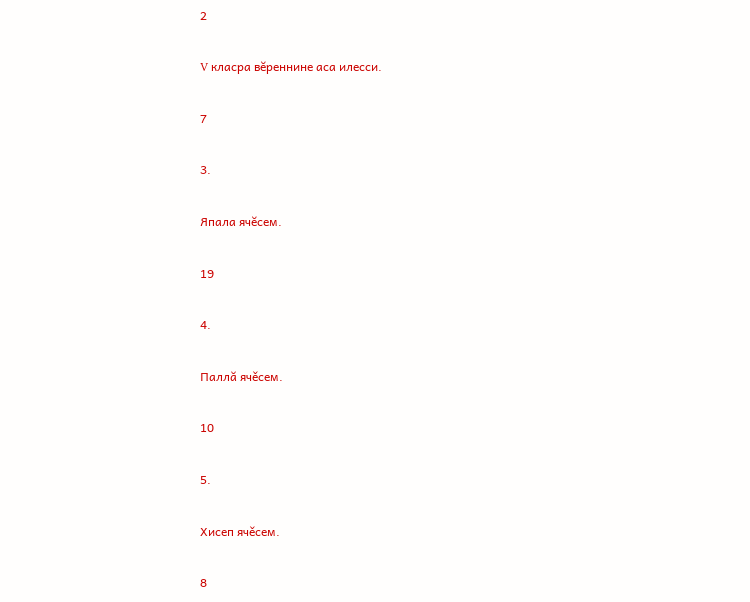2

V класра вĕреннине аса илесси.

7

3.

Япала ячĕсем.

19

4.

Паллă ячěсем.

10

5.

Хисеп ячěсем.

8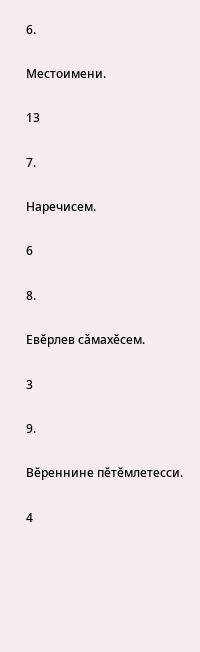6.

Местоимени.

13

7.

Наречисем.

6

8.

Евĕрлев сǎмахĕсем.

3

9.

Вĕреннине пĕтĕмлетесси.

4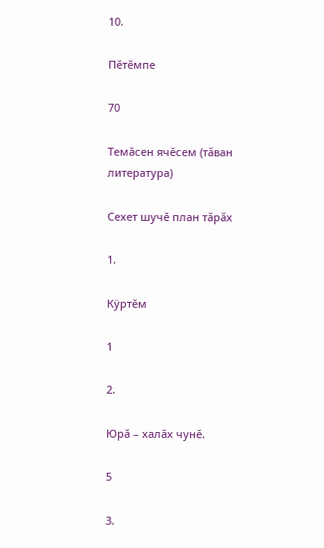10.

Пĕтĕмпе

70

Темăсен ячĕсем (тӑван литература)

Сехет шучĕ план тӑрӑх

1.

Кÿртĕм

1

2.

Юрă – халăх чунĕ.

5

3.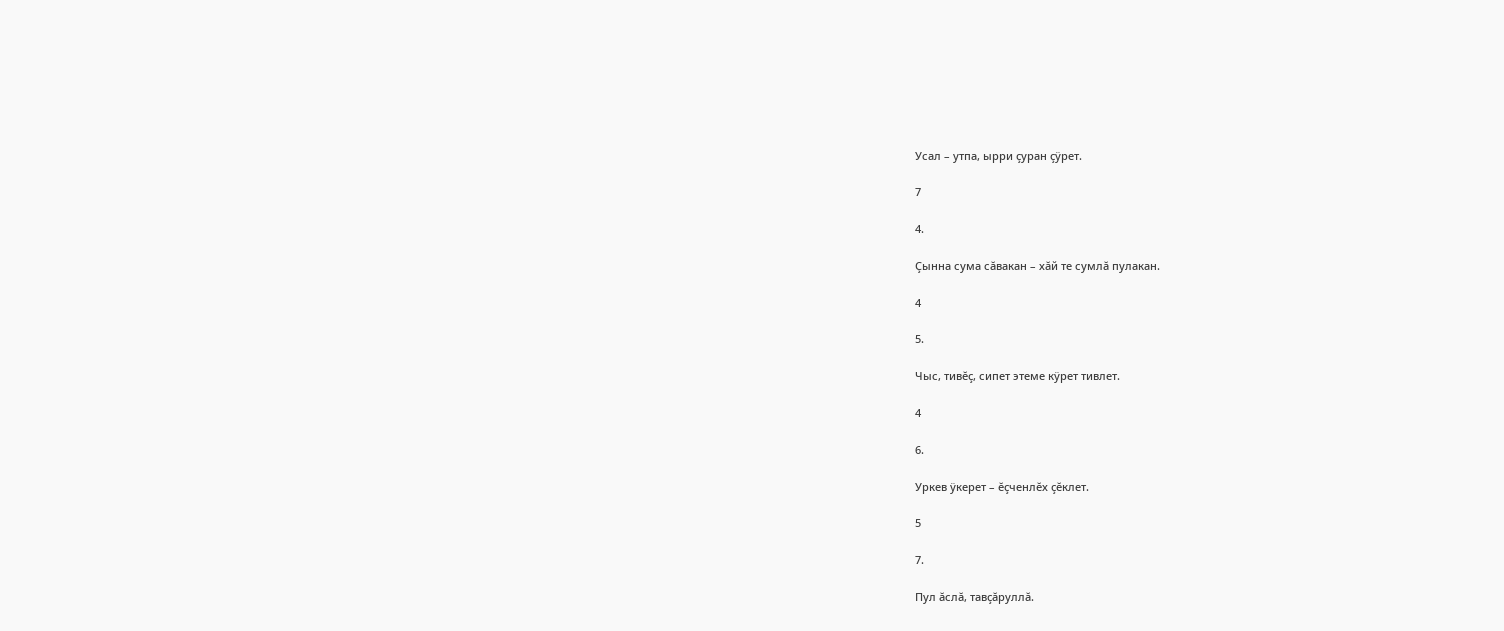Усал – утпа, ырри çуран çÿрет.

7

4.

Çынна сума сăвакан – хăй те сумлă пулакан.

4

5.

Чыс, тивĕç, сипет этеме кÿрет тивлет.

4

6.

Уркев ÿкерет – ĕçченлĕх çĕклет.

5

7.

Пул ăслă, тавçăруллă.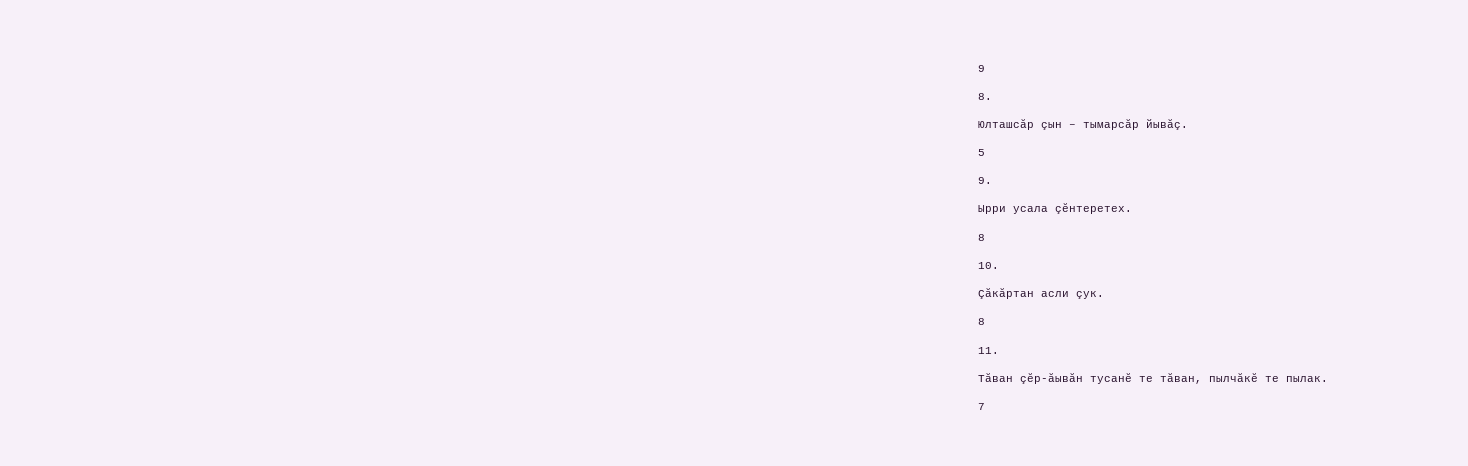9

8.

Юлташсăр çын – тымарсăр йывăç.

5

9.

Ырри усала çĕнтеретех.

8

10.

Çăкăртан асли çук.

8

11.

Тăван çĕр-ăывăн тусанĕ те тăван, пылчăкĕ те пылак.

7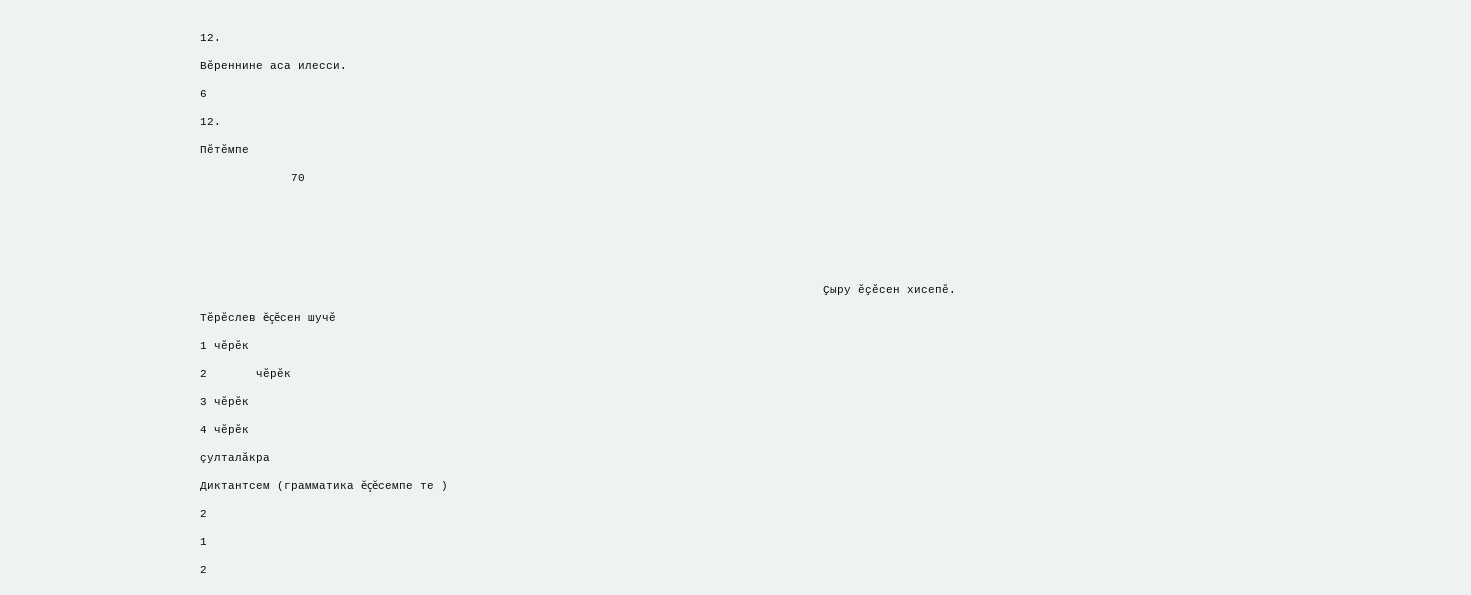12.

Вĕреннине аса илесси.

6

12.

Пĕтĕмпе

             70







                                                                                         Ҫыру ĕҫĕсен хисепĕ.

Тĕрĕслев ĕçĕсен шучĕ

1 чĕрĕк

2       чĕрĕк

3 чĕрĕк

4 чĕрĕк

çулталăкра

Диктантсем (грамматика ĕçĕсемпе те )

2

1

2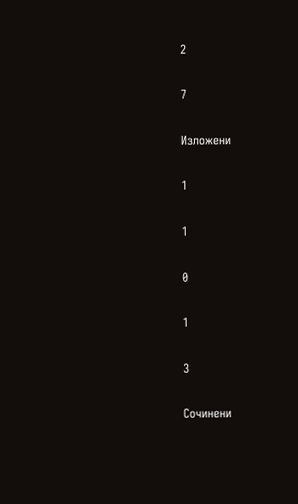2

7

Изложени

1

1

0

1

3

Сочинени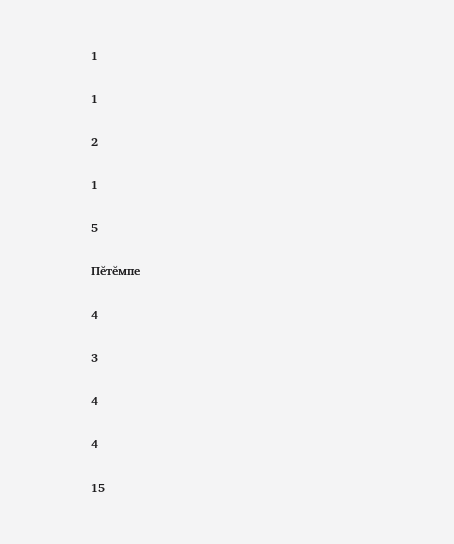1

1

2

1

5

Пĕтĕмпе

4

3

4

4

15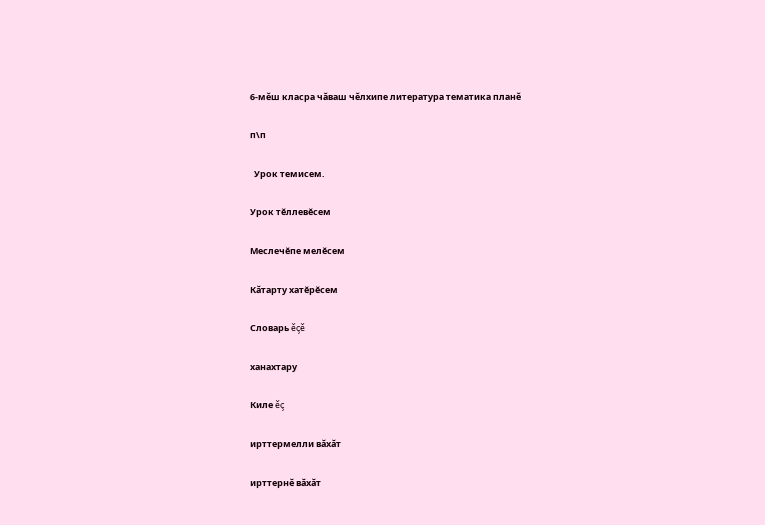6-мĕш класра чăваш чĕлхипе литература тематика планĕ

п\п

  Урок темисем.

Урок тěллевěсем

Меслечěпе мелěсем

Кăтарту хатěрěсем

Словарь ěçě

ханахтару

Киле ěç

ирттермелли вăхăт

ирттернĕ вăхăт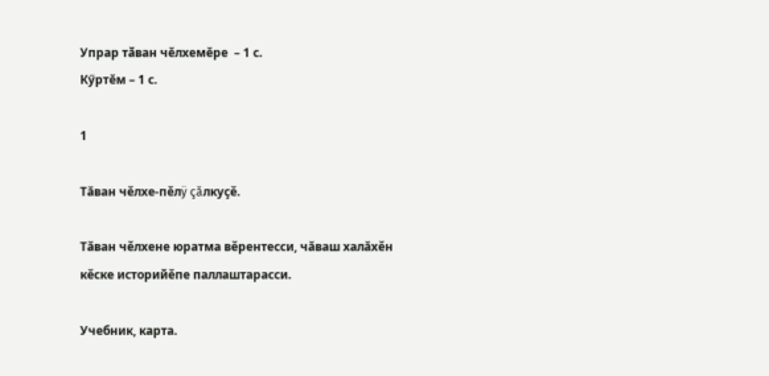Упрар тӑван чĕлхемĕре  – 1 с.                                                                                                                                           Кӳртĕм – 1 с.

1

Тăван чěлхе-пěлÿ çăлкуçě.

Тăван чěлхене юратма вěрентесси, чăваш халăхěн кěске историйěпе паллаштарасси.

Учебник, карта.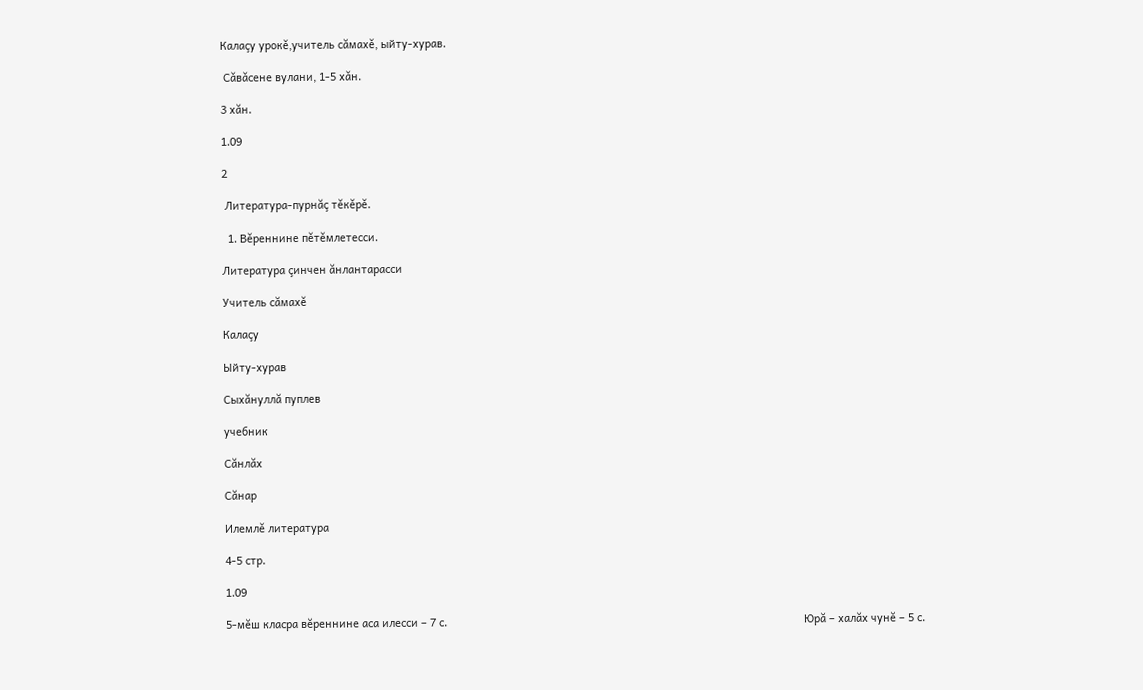Калаçу урокě,учитель сăмахě, ыйту-хурав.

 Сǎвǎсене вулани, 1-5 хǎн.

3 хăн.

1.09

2

 Литература-пурнăç тěкěрě.

  1. Вěреннине пěтěмлетесси.

Литература çинчен ăнлантарасси

Учитель сăмахě

Калаçу

Ыйту-хурав

Сыхăнуллă пуплев

учебник

Сăнлăх

Сăнар

Илемлě литература

4-5 стр.

1.09

5-мĕш класра вĕреннине аса илесси – 7 с.                                                                                                                       Юрă – халăх чунĕ – 5 с.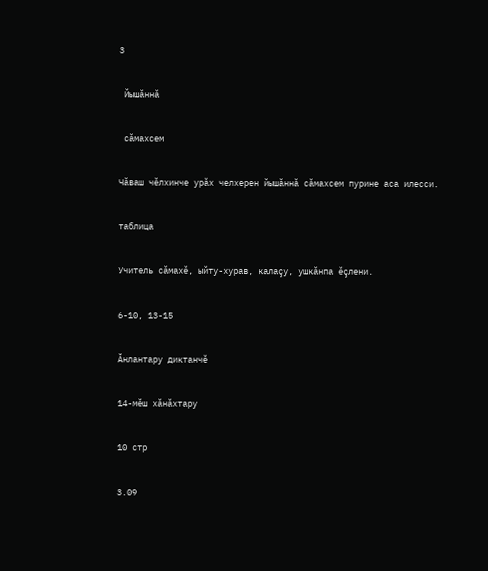3

 Йышǎннǎ

 сǎмахсем

Чǎваш чĕлхинче урǎх челхерен йышǎннǎ сǎмахсем пурине аса илесси.

таблица

Учитель сăмахě, ыйту-хурав, калаçу, ушкăнпа ěçлени.

6-10, 13-15

Ǎнлантару диктанчĕ

14-мĕш хăнăхтару

10 стр

3.09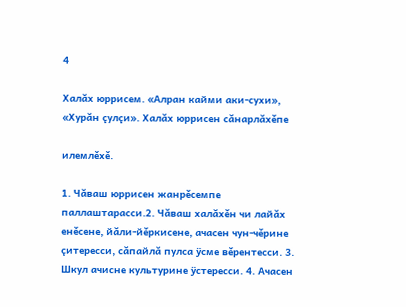4

Халăх юррисем. «Алран кайми аки-сухи», «Хурăн çулçи». Халăх юррисен сăнарлăхěпе

илемлěхě.

1. Чăваш юррисен жанрěсемпе паллаштарасси.2. Чăваш халăхěн чи лайăх енěсене, йăли-йěркисене, ачасен чун-чěрине çитересси, сăпайлă пулса ÿсме вěрентесси. 3. Шкул ачисне культурине ÿстересси. 4. Ачасен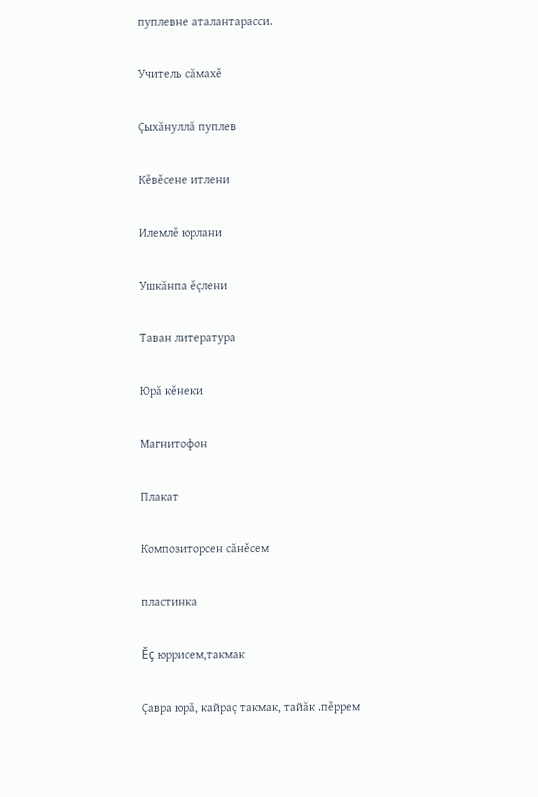пуплевне аталантарасси.

Учитель сăмахě

Çыхăнуллă пуплев

Кěвěсене итлени

Илемлě юрлани

Ушкăнпа ěçлени

Таван литература

Юрă кěнеки

Магнитофон

Плакат

Композиторсен сăнěсем

пластинка

Ěç юррисем,такмак

Çавра юрă, кайраç такмак, тайăк .пěррем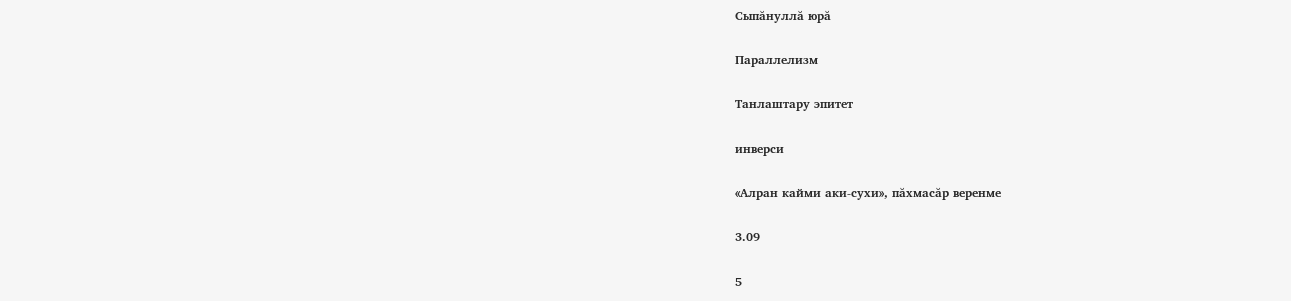Сыпăнуллă юрă

Параллелизм

Танлаштару эпитет

инверси

«Алран кайми аки-сухи», пăхмасăр веренме

3.09

5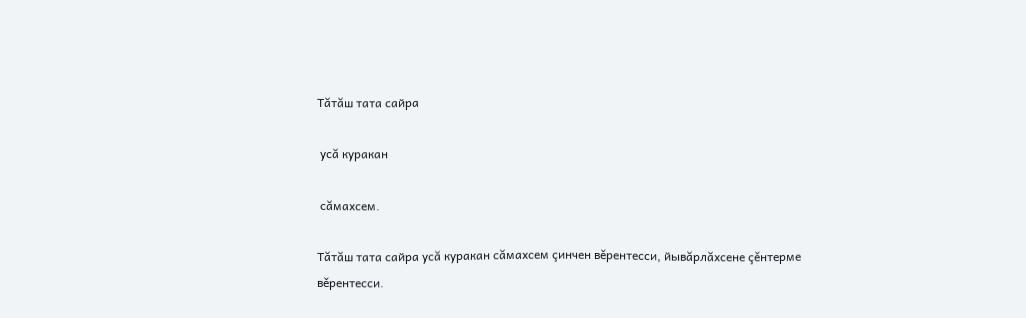Тăтăш тата сайра

 усă куракан

 сăмахсем.

Тăтăш тата сайра усă куракан сăмахсем çинчен вěрентесси, йывăрлăхсене çěнтерме вěрентесси.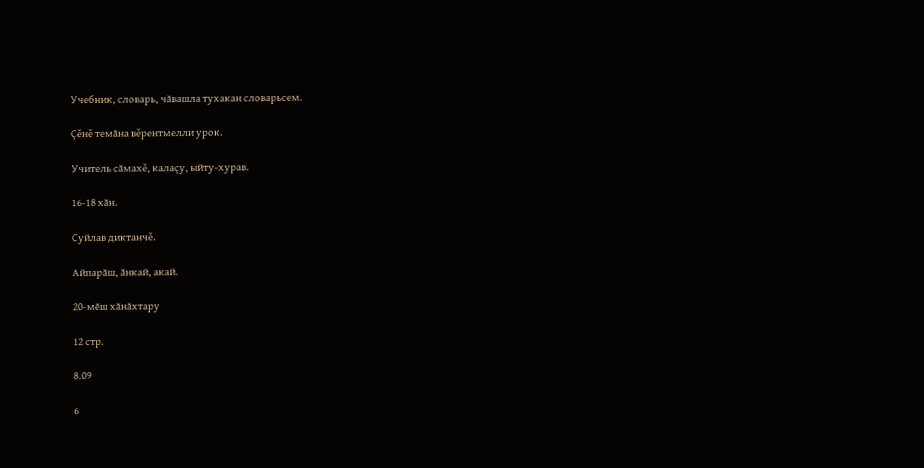Учебник, словарь, чăвашла тухакан словарьсем.

Çěнě темăна вěрентмелли урок.

Учитель сăмахě, калаçу, ыйту-хурав.

16-18 хăн.

Суйлав диктанчě.

Айпарăш, ăнкай, акай.

20-мĕш хăнăхтару

12 стр.

8.09

6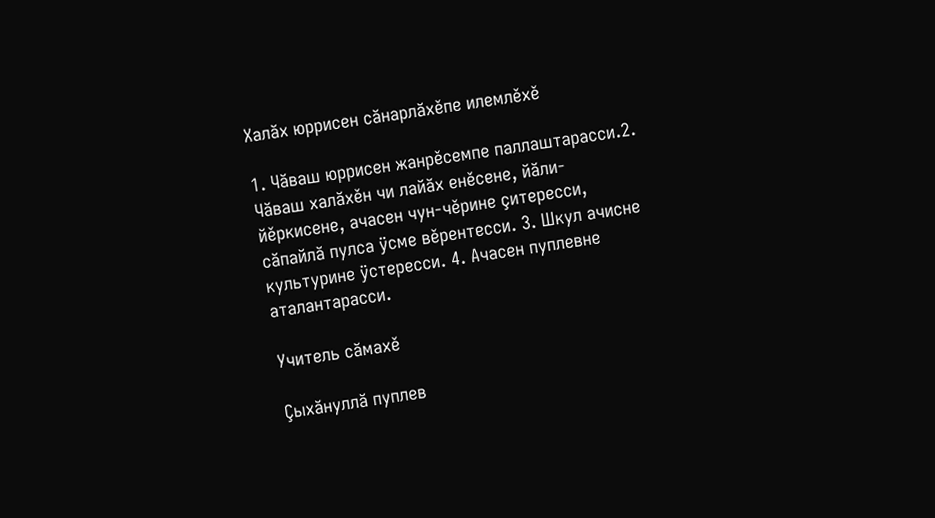Халăх юррисен сăнарлăхěпе илемлěхě

1. Чăваш юррисен жанрěсемпе паллаштарасси.2. Чăваш халăхěн чи лайăх енěсене, йăли-йěркисене, ачасен чун-чěрине çитересси, сăпайлă пулса ÿсме вěрентесси. 3. Шкул ачисне культурине ÿстересси. 4. Ачасен пуплевне аталантарасси.

Учитель сăмахě

Çыхăнуллă пуплев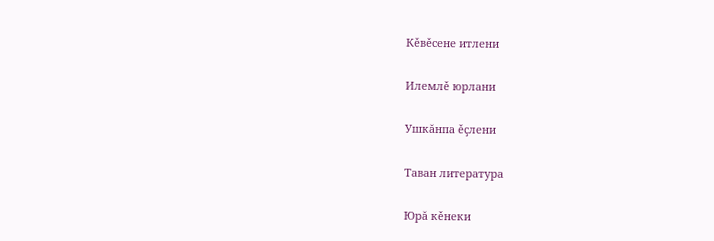Кěвěсене итлени

Илемлě юрлани

Ушкăнпа ěçлени

Таван литература

Юрă кěнеки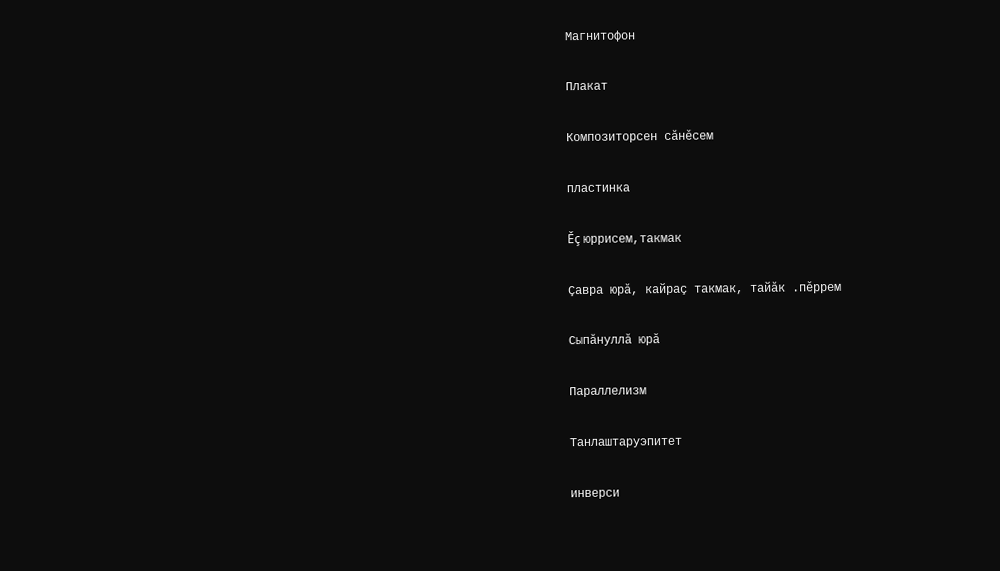Магнитофон

Плакат

Композиторсен сăнěсем

пластинка

Ěç юррисем,такмак

Çавра юрă, кайраç такмак, тайăк .пěррем

Сыпăнуллă юрă

Параллелизм

Танлаштаруэпитет

инверси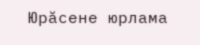Юрăсене юрлама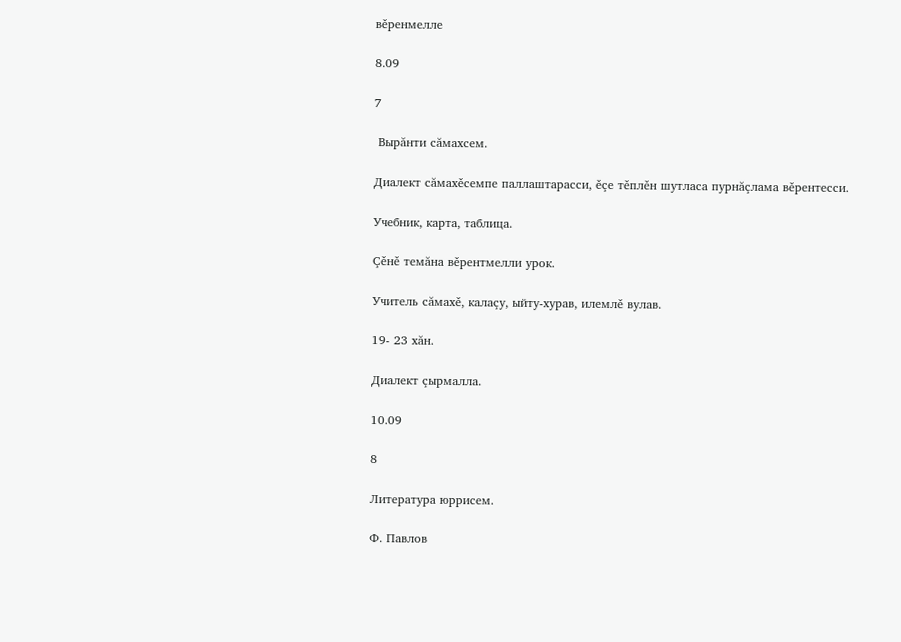вěренмелле

8.09

7

 Вырăнти сăмахсем.

Диалект сăмахěсемпе паллаштарасси, ěçе тěплěн шутласа пурнăçлама вěрентесси.

Учебник, карта, таблица.

Çěнě темăна вěрентмелли урок.

Учитель сăмахě, калаçу, ыйту-хурав, илемлě вулав.

19- 23 хăн.

Диалект çырмалла.

10.09

8

Литература юррисем.

Ф. Павлов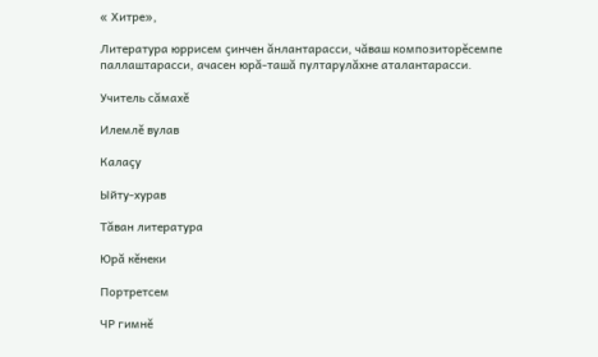« Хитре»,

Литература юррисем çинчен ăнлантарасси, чăваш композиторěсемпе паллаштарасси, ачасен юрă-ташă пултарулăхне аталантарасси.

Учитель сăмахě

Илемлě вулав

Калаçу

Ыйту-хурав

Тăван литература

Юрă кěнеки

Портретсем

ЧР гимнě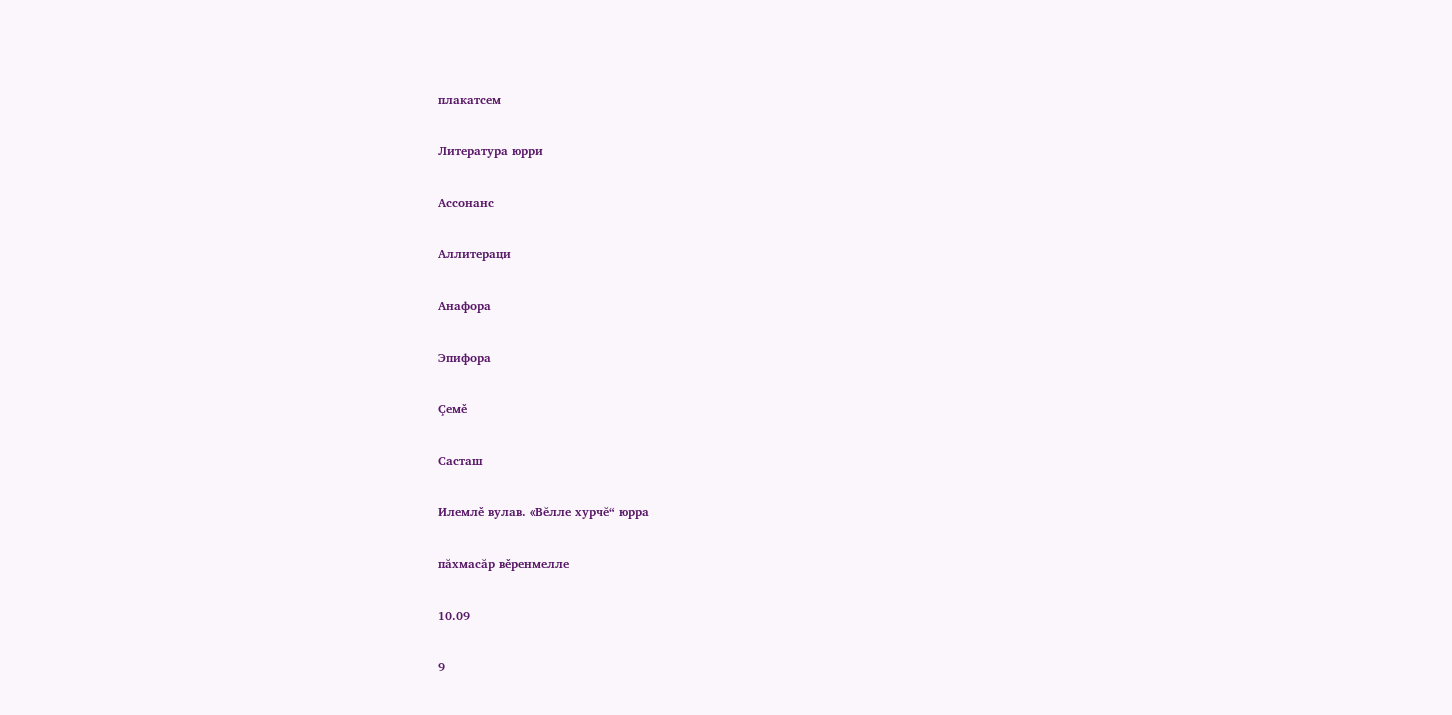плакатсем

Литература юрри

Ассонанс

Аллитераци

Анафора

Эпифора

Çемě

Састаш

Илемлě вулав. «Вĕлле хурчĕ“ юрра

пăхмасăр вěренмелле

10.09

9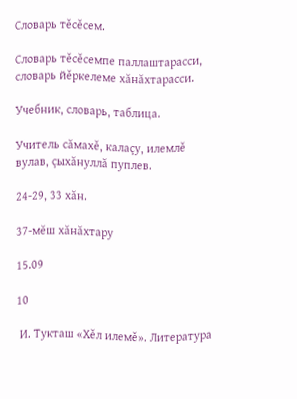Словарь тěсěсем.

Словарь тěсěсемпе паллаштарасси, словарь йěркелеме хăнăхтарасси.

Учебник, словарь, таблица.

Учитель сăмахě, калаçу, илемлě вулав, çыхăнуллă пуплев.

24-29, 33 хăн.

37-мĕш хăнăхтару

15.09

10

 И. Тукташ «Хěл илемě». Литература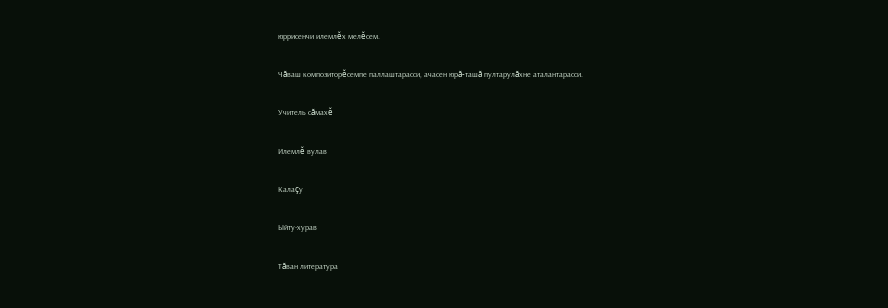юррисенчи илемлěх мелěсем.

Чăваш композиторěсемпе паллаштарасси, ачасен юрă-ташă пултарулăхне аталантарасси.

Учитель сăмахě

Илемлě вулав

Калаçу

Ыйту-хурав

Тăван литература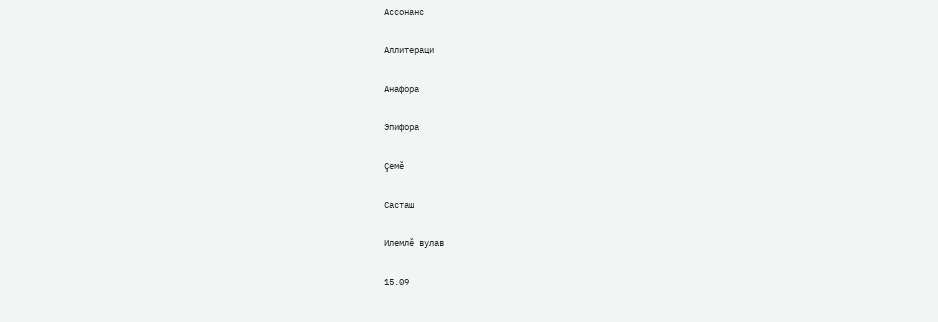Ассонанс

Аллитераци

Анафора

Эпифора

Çемě

Састаш

Илемлě вулав

15.09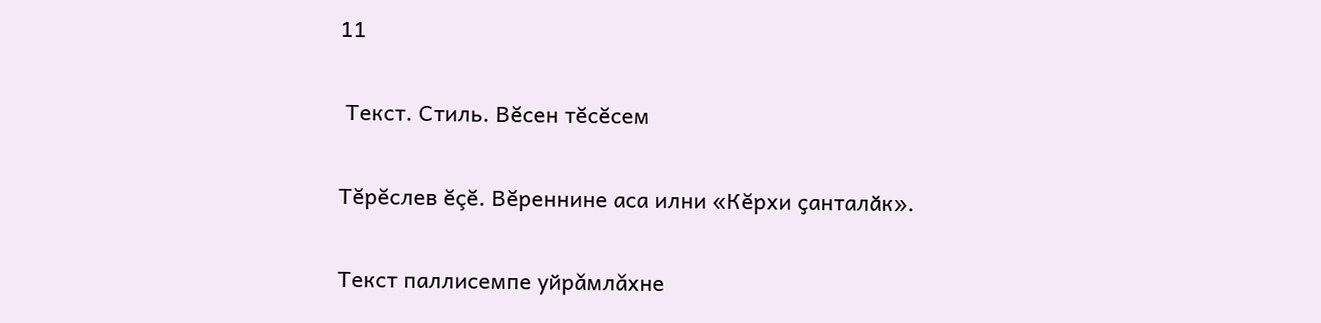11

 Текст. Стиль. Вĕсен тĕсĕсем

Тĕрĕслев ĕçĕ. Вĕреннине аса илни «Кĕрхи ҫанталӑк».

Текст паллисемпе уйрǎмлǎхне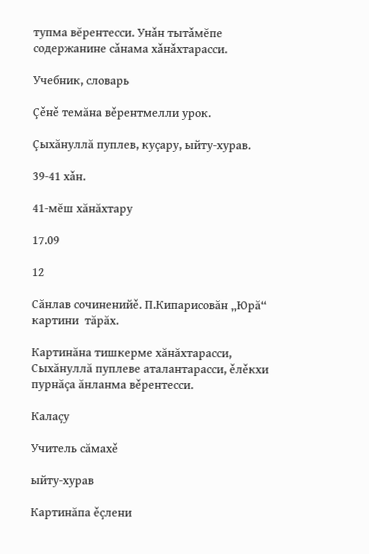тупма вĕрентесси. Унǎн тытǎмĕпе содержанине сǎнама хǎнǎхтарасси.

Учебник, словарь

Çěнě темăна вěрентмелли урок.

Çыхăнуллă пуплев, куçару, ыйту-хурав.

39-41 хǎн.

41-мĕш хăнăхтару

17.09

12

Сăнлав сочиненийě. П.Кипарисовăн „Юрă“ картини  тăрăх.

Картинăна тишкерме хăнăхтарасси, Сыхăнуллă пуплеве аталантарасси, ěлěкхи пурнăçа ăнланма вěрентесси.

Калаçу

Учитель сăмахě

ыйту-хурав

Картинăпа ěçлени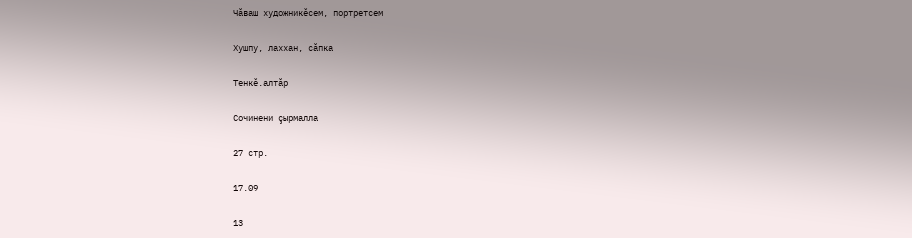Чăваш художникěсем, портретсем

Хушпу, лаххан, сăпка

Тенкě.алтăр

Сочинени çырмалла

27 стр.

17.09

13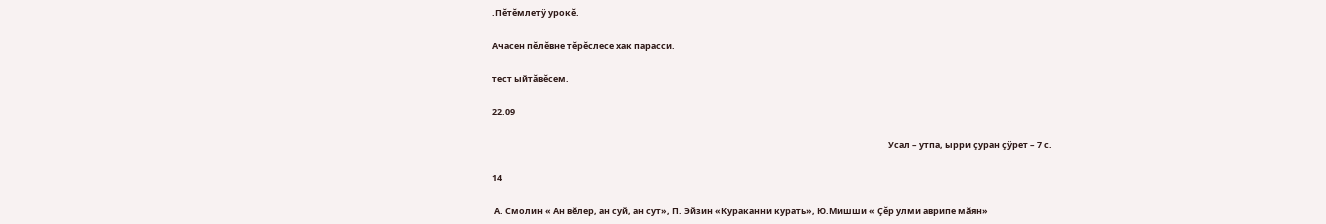.Пĕтĕмлетÿ урокĕ.

Ачасен пĕлĕвне тĕрĕслесе хак парасси.

тест ыйтăвĕсем.

22.09

                                                                                                                                                                                                      Усал – утпа, ырри çуран çÿрет – 7 с.

14

 А. Смолин « Ан вěлер, ан суй, ан сут», П. Эйзин «Кураканни курать», Ю.Мишши « Çĕр улми аврипе мǎян»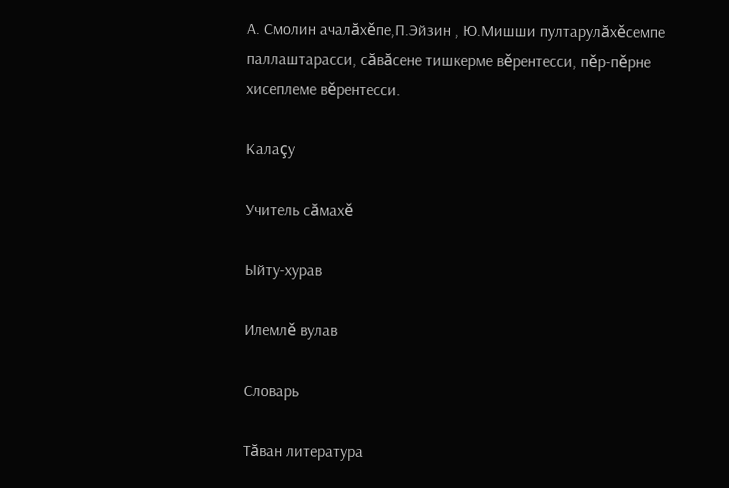А. Смолин ачалăхěпе,П.Эйзин , Ю.Мишши пултарулăхěсемпе паллаштарасси, сăвăсене тишкерме вěрентесси, пěр-пěрне хисеплеме вěрентесси.

Калаçу

Учитель сăмахě

Ыйту-хурав

Илемлě вулав

Словарь

Тăван литература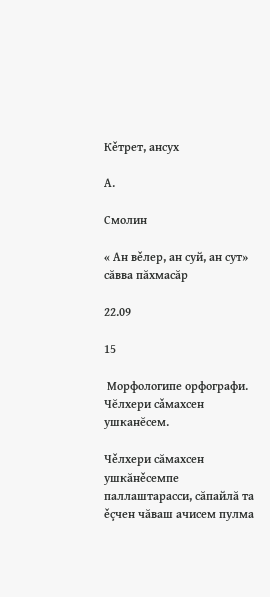Кěтрет, ансух

А.

Смолин

« Ан вěлер, ан суй, ан сут» сăвва пăхмасăр

22.09

15

 Морфологипе орфографи. Чĕлхери сǎмахсен ушканĕсем.

Чěлхери сăмахсен ушкăнěсемпе паллаштарасси, сăпайлă та ěçчен чăваш ачисем пулма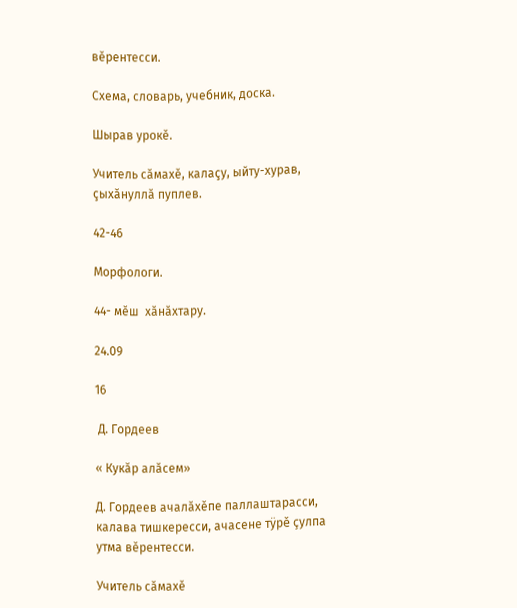вěрентесси.

Схема, словарь, учебник, доска.

Шырав урокě.

Учитель сăмахě, калаçу, ыйту-хурав, çыхăнуллă пуплев.

42-46

Морфологи.

44- мĕш  хăнăхтару.

24.09

16

 Д. Гордеев

« Кукăр алăсем»

Д. Гордеев ачалăхěпе паллаштарасси, калава тишкересси, ачасене тÿрě çулпа утма вěрентесси.

Учитель сăмахě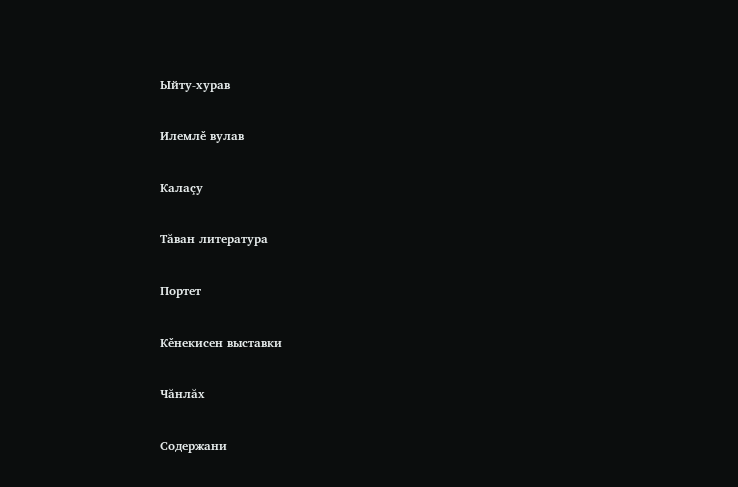Ыйту-хурав

Илемлě вулав

Калаçу

Тăван литература

Портет

Кěнекисен выставки

Чăнлăх

Содержани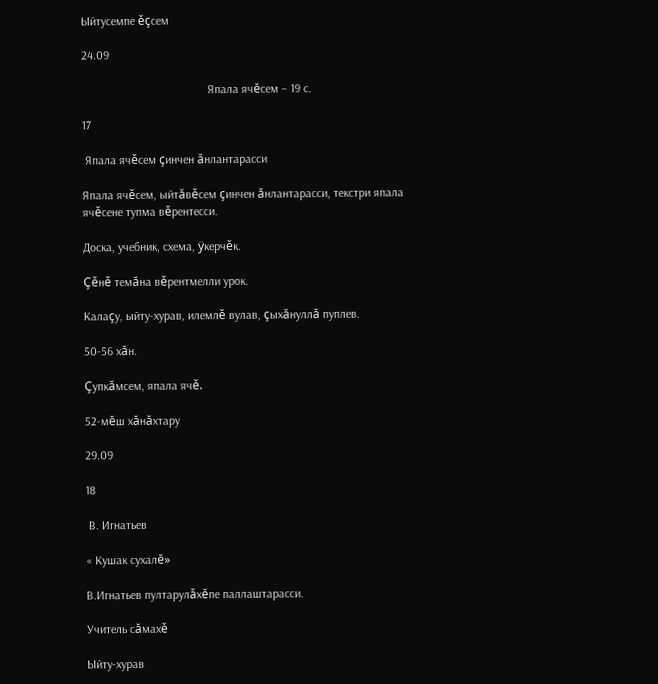Ыйтусемпе ěçсем

24.09

                                          Япала ячĕсем – 19 с.

17

 Япала ячěсем çинчен ăнлантарасси

Япала ячěсем, ыйтăвěсем çинчен ăнлантарасси, текстри япала ячěсене тупма вěрентесси.

Доска, учебник, схема, ÿкерчěк.

Çěнě темăна вěрентмелли урок.

Калаçу, ыйту-хурав, илемлě вулав, çыхăнуллă пуплев.

50-56 хăн.

Çупкăмсем, япала ячě.

52-мĕш хăнăхтару

29.09

18

 В. Игнатьев

« Кушак сухалĕ»

В.Игнатьев пултарулǎхĕпе паллаштарасси.

Учитель сăмахě

Ыйту-хурав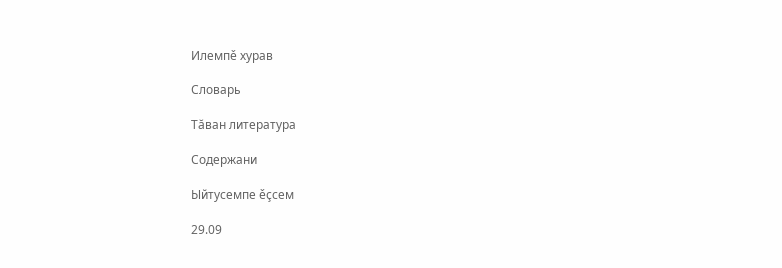Илемпě хурав

Словарь

Тăван литература

Содержани

Ыйтусемпе ěçсем

29.09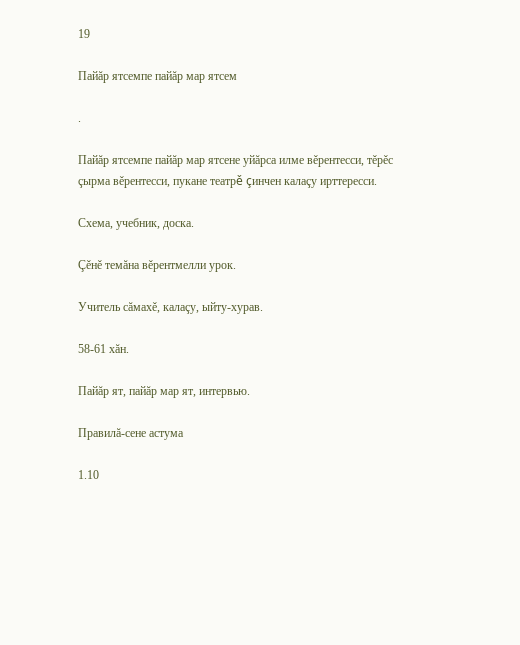19

Пайăр ятсемпе пайăр мар ятсем

.

Пайăр ятсемпе пайăр мар ятсене уйăрса илме вěрентесси, тěрěс çырма вěрентесси, пукане театрě çинчен калаçу ирттересси.

Схема, учебник, доска.

Çěнě темăна вěрентмелли урок.

Учитель сăмахě, калаçу, ыйту-хурав.

58-61 хăн.

Пайăр ят, пайăр мар ят, интервью.

Правилă-сене астума

1.10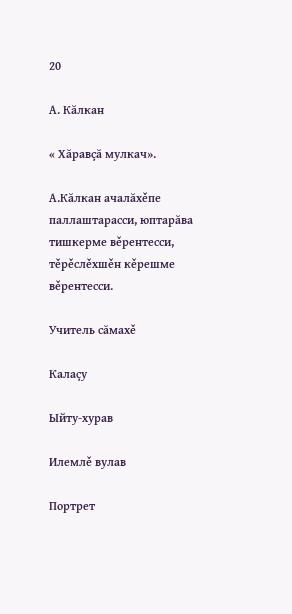20

А. Кăлкан

« Хăравçă мулкач».

А.Кăлкан ачалăхěпе паллаштарасси, юптарăва тишкерме вěрентесси, тěрěслěхшěн кěрешме вěрентесси.

Учитель сăмахě

Калаçу

Ыйту-хурав

Илемлě вулав

Портрет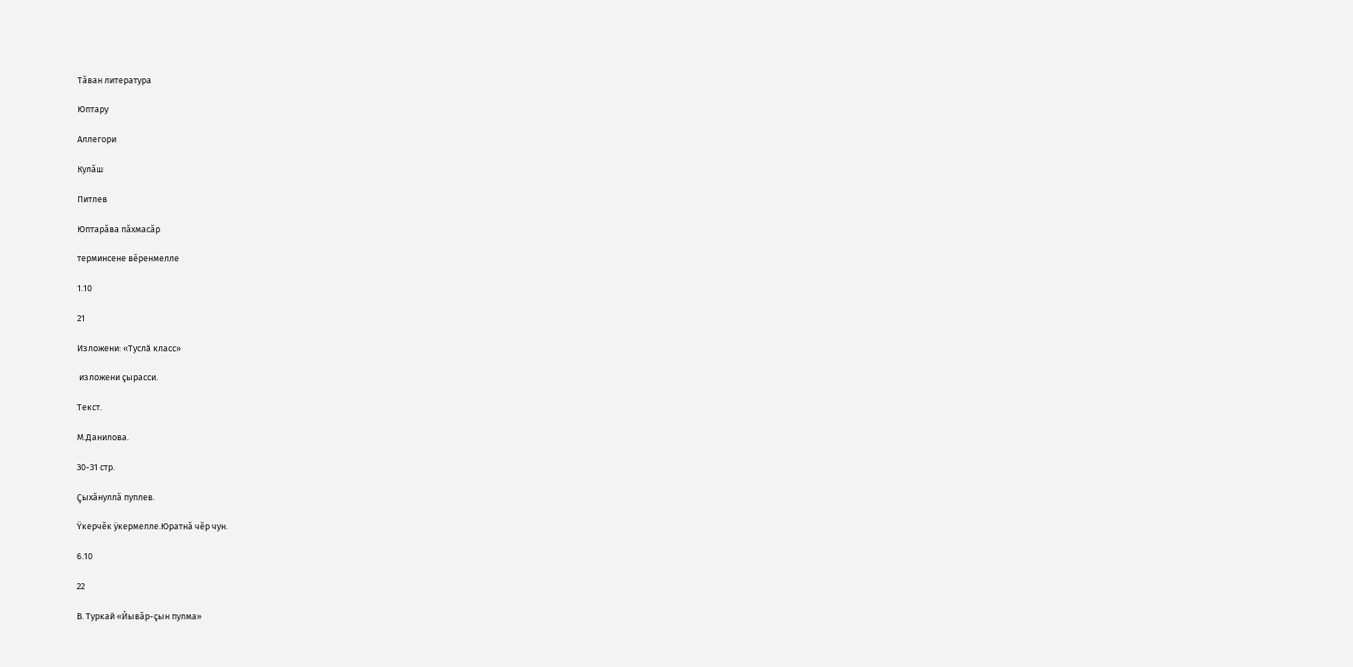Тăван литература

Юптару

Аллегори

Кулăш

Питлев

Юптарăва пăхмасăр

терминсене вěренмелле

1.10

21

Изложени: «Туслӑ класс»

 изложени çырасси.

Текст.

М.Данилова.

30-31 стр.

Çыхăнуллă пуплев.

Ÿкерчĕк ÿкермелле.Юратнă чĕр чун.

6.10

22

В. Туркай «Йывăр-çын пулма»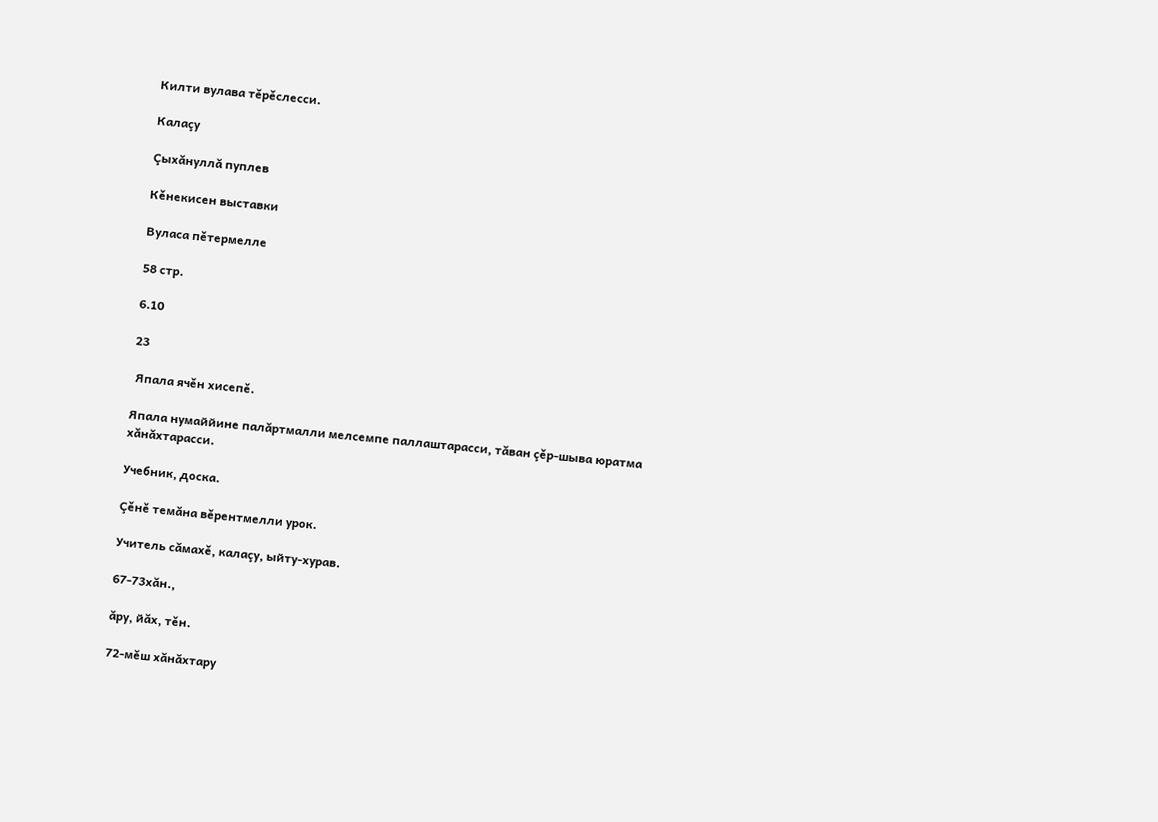Килти вулава тěрěслесси.

Калаçу

Çыхăнуллă пуплев

Кěнекисен выставки

Вуласа пěтермелле

58 стр.

6.10

23

 Япала ячěн хисепě.

Япала нумаййине палăртмалли мелсемпе паллаштарасси, тăван çěр-шыва юратма хăнăхтарасси.

Учебник, доска.

Çěнě темăна вěрентмелли урок.

Учитель сăмахě, калаçу, ыйту-хурав.

67-73хăн.,

ăру, йăх, тěн.

72-мĕш хăнăхтару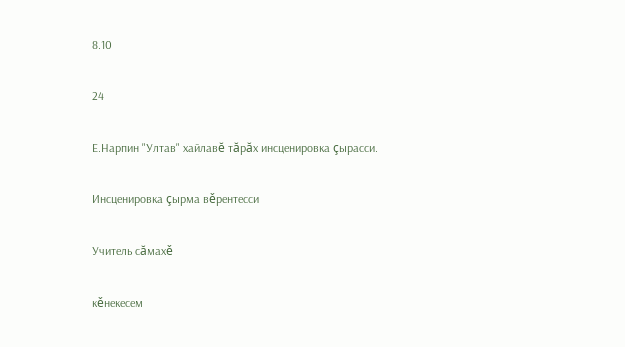8.10

24

Е.Нарпин "Ултав" хайлавĕ тăрăх инсценировка çырасси.

Инсценировка çырма вěрентесси

Учитель сăмахě

кěнекесем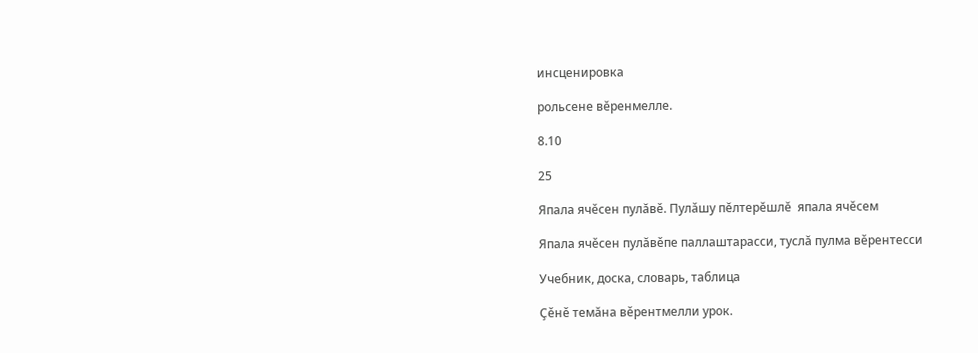инсценировка

рольсене вĕренмелле.

8.10

25

Япала ячěсен пулăвě. Пулǎшу пĕлтерĕшлĕ  япала ячĕсем

Япала ячěсен пулăвěпе паллаштарасси, туслă пулма вěрентесси

Учебник, доска, словарь, таблица

Çěнě темăна вěрентмелли урок.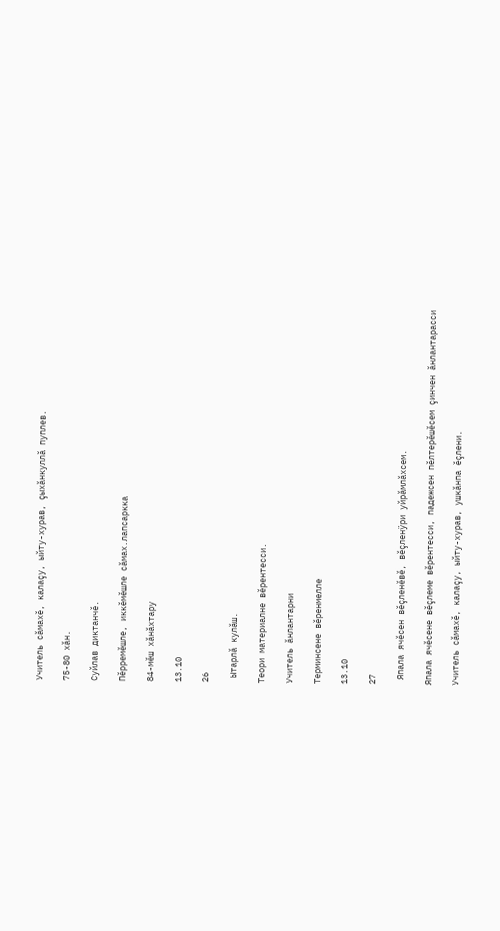Учитель сăмахě, калаçу, ыйту-хурав, çыхăнкуллă пуплев.

75-80 хăн.

Суйлав диктанчě.

Пěрремěшле, иккěмěшле сăмах.лапсаркка

84-мĕш хăнăхтару

13.10

26

 Ытарлǎ кулǎш.

Теори материалне вĕрентесси.

Учитель ǎнлантарни

Терминсене вĕренмелле

13.10

27

 Япала ячěсен вěçленěвě, вěçленÿри уйрăмлăхсем.

Япала ячěсене вěçлеме вěрентесси, падежсен пěлтерěшěсем çинчен ăнлантарасси

Учитель сăмахě, калаçу, ыйту-хурав, ушкăнпа ěçлени.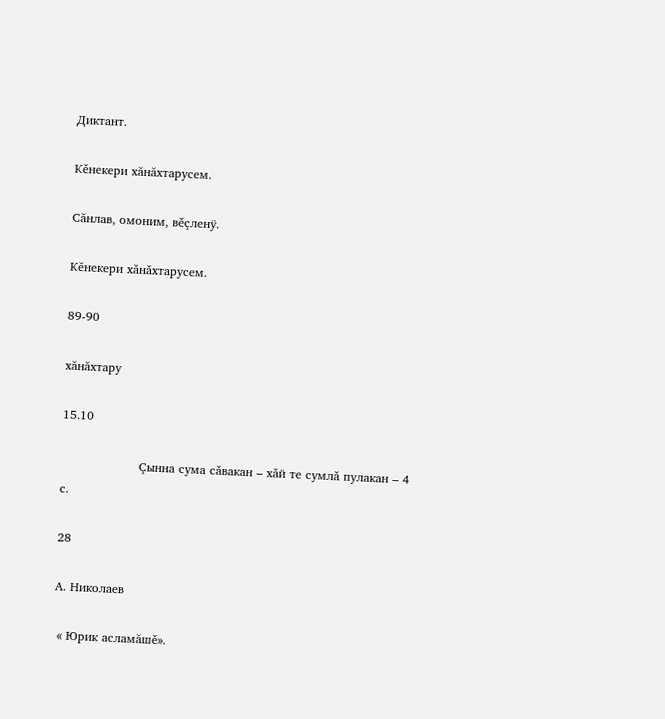Диктант.

Кěнекери хăнăхтарусем.

Сăнлав, омоним, вěçленÿ.

Кĕнекери хǎнǎхтарусем.

89-90

хăнăхтару

15.10

                          Çынна сума сǎвакан – хǎй те сумлǎ пулакан – 4 с.

28

А. Николаев

 « Юрик асламăшě».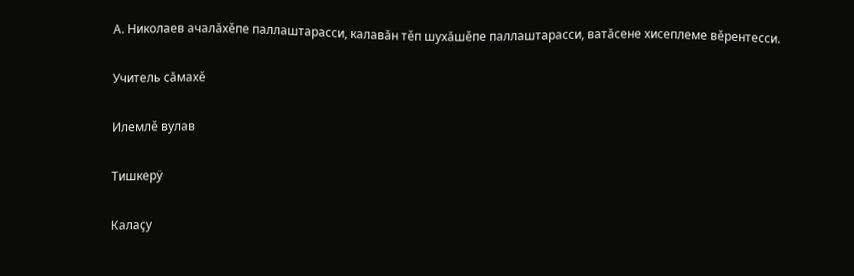А. Николаев ачалăхěпе паллаштарасси, калавăн тěп шухăшěпе паллаштарасси, ватăсене хисеплеме вěрентесси.

Учитель сăмахě

Илемлě вулав

Тишкерÿ

Калаçу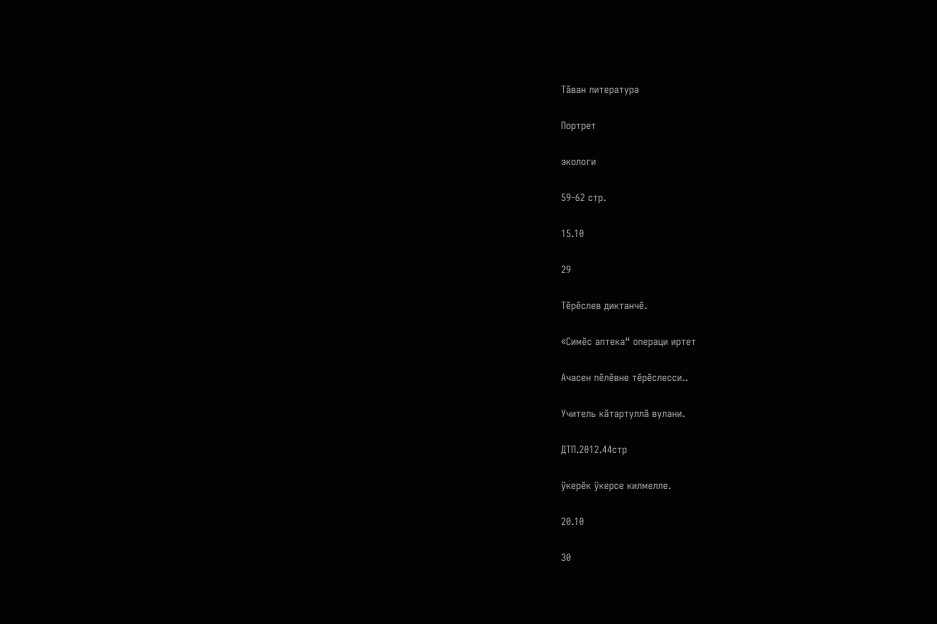Тăван литература

Портрет

экологи

59-62 стр.

15.10

29

Тĕрĕслев диктанчĕ.

«Симĕс аптека“ операци иртет

Ачасен пĕлĕвне тĕрĕслесси..

Учитель кăтартуллă вулани.

ДТП.2012.44стр

ÿкерĕк ÿкерсе килмелле.

20.10

30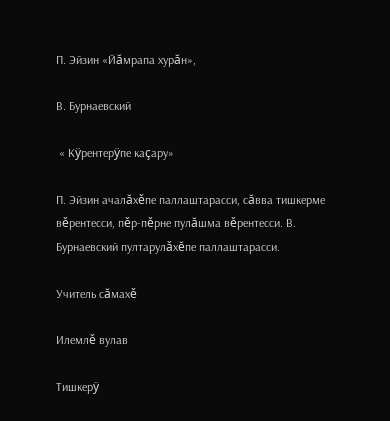П. Эйзин «Йăмрапа хурăн»,

В. Бурнаевский

 « Кÿрентерÿпе каçару»

П. Эйзин ачалăхěпе паллаштарасси, сăвва тишкерме вěрентесси, пěр-пěрне пулăшма вěрентесси. В. Бурнаевский пултарулǎхĕпе паллаштарасси.

Учитель сăмахě

Илемлě вулав

Тишкерÿ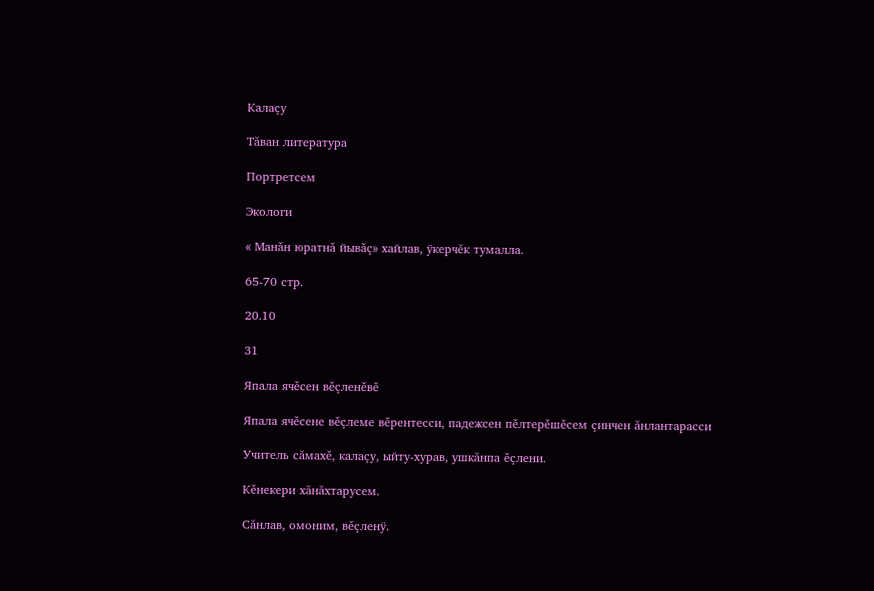Калаçу

Тăван литература

Портретсем

Экологи

« Манǎн юратнǎ йывǎç» хайлав, ÿкерчĕк тумалла.

65-70 стр.

20.10

31

Япала ячěсен вěçленěвě

Япала ячěсене вěçлеме вěрентесси, падежсен пěлтерěшěсем çинчен ăнлантарасси

Учитель сăмахě, калаçу, ыйту-хурав, ушкăнпа ěçлени.

Кěнекери хăнăхтарусем.

Сăнлав, омоним, вěçленÿ.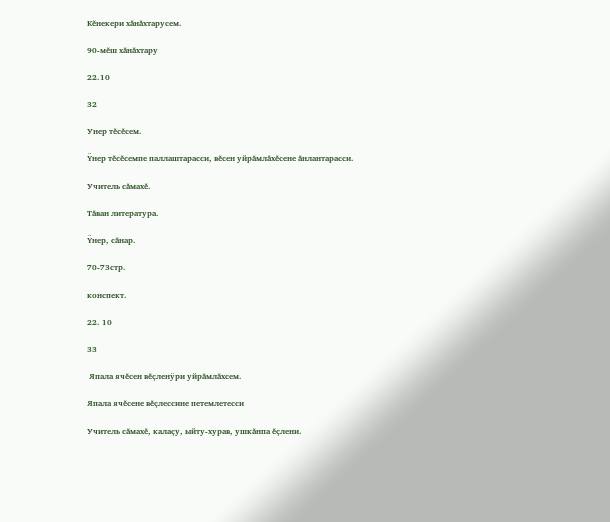Кĕнекери хǎнǎхтарусем.

90-мĕш хăнăхтару

22.10

32

Унер тěсěсем.

Ÿнер тěсěсемпе паллаштарасси, вěсен уйрăмлăхěсене ăнлантарасси.

Учитель сăмахě.

Тăван литература.

Ÿнер, сăнар.

70-73стр.

конспект.

22. 10

33

 Япала ячěсен вěçленÿри уйрăмлăхсем.

Япала ячěсене вěçлессине петемлетесси

Учитель сăмахě, калаçу, ыйту-хурав, ушкăнпа ěçлени.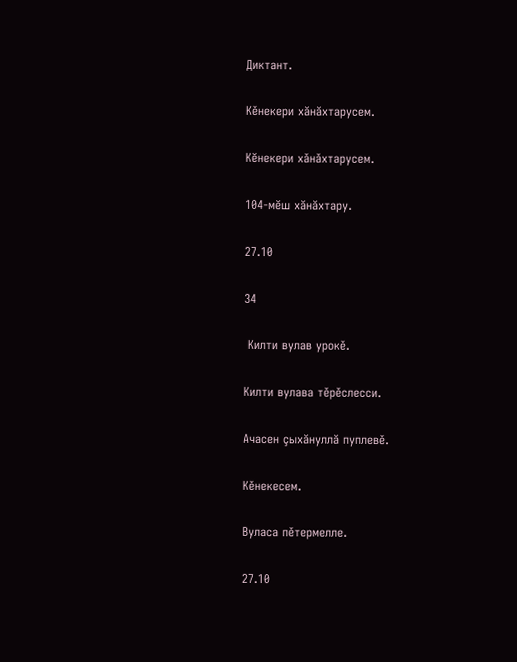Диктант.

Кěнекери хăнăхтарусем.

Кĕнекери хǎнǎхтарусем.

104-мĕш хăнăхтару.

27.10

34

 Килти вулав урокě.

Килти вулава тěрěслесси.

Ачасен çыхăнуллă пуплевě.

Кěнекесем.

Вуласа пěтермелле.

27.10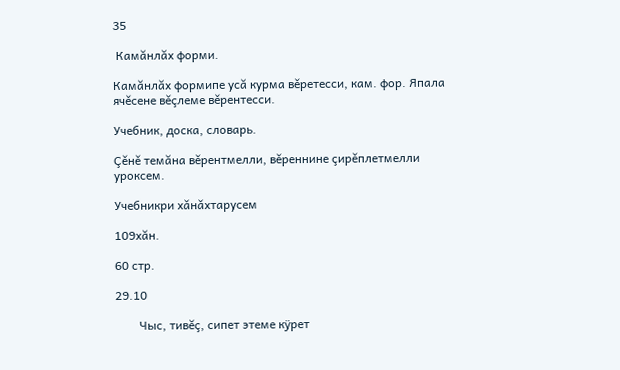35

 Камăнлăх форми.

Камăнлăх формипе усă курма вěретесси, кам. фор. Япала ячěсене вěçлеме вěрентесси.

Учебник, доска, словарь.

Çěнě темăна вěрентмелли, вěреннине çирěплетмелли уроксем.

Учебникри хǎнǎхтарусем

109хăн.

60 стр.

29.10

        Чыс, тивĕç, сипет этеме кÿрет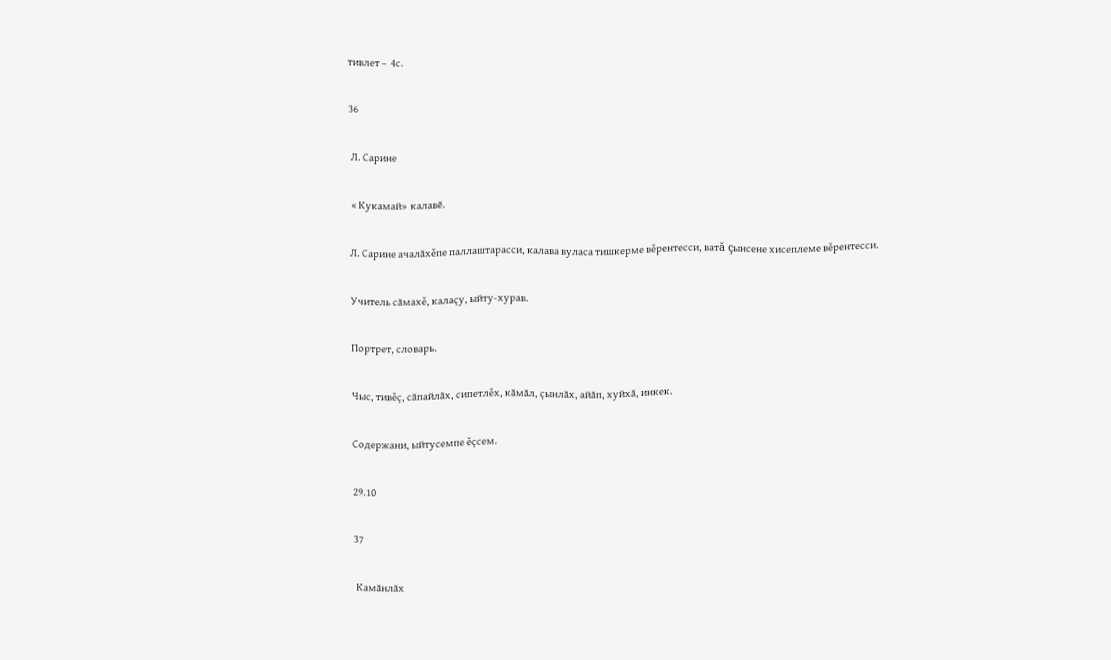тивлет –  4с.

36

 Л. Сарине

 « Кукамай»  калавĕ.

Л. Сарине ачалăхěпе паллаштарасси, калава вуласа тишкерме вěрентесси, ватă çынсене хисеплеме вěрентесси.

Учитель сăмахě, калаçу, ыйту-хурав.

Портрет, словарь.

Чыс, тивěç, сăпайлăх, сипетлěх, кăмăл, çынлăх, айăп, хуйхă, инкек.

Содержани, ыйтусемпе ěçсем.

29.10

37

 Камăнлăх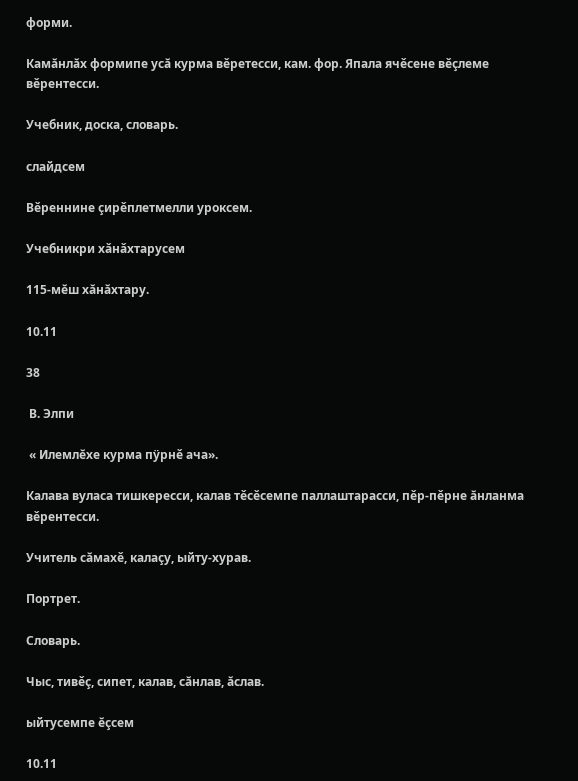форми.

Камăнлăх формипе усă курма вěретесси, кам. фор. Япала ячěсене вěçлеме вěрентесси.

Учебник, доска, словарь.

слайдсем

Вěреннине çирěплетмелли уроксем.

Учебникри хǎнǎхтарусем

115-мĕш хăнăхтару.

10.11

38

 В. Элпи

 « Илемлĕхе курма пÿрнě ача».

Калава вуласа тишкересси, калав тěсěсемпе паллаштарасси, пěр-пěрне ăнланма вěрентесси.

Учитель сăмахě, калаçу, ыйту-хурав.

Портрет.

Словарь.

Чыс, тивěç, сипет, калав, сăнлав, ăслав.

ыйтусемпе ĕçсем

10.11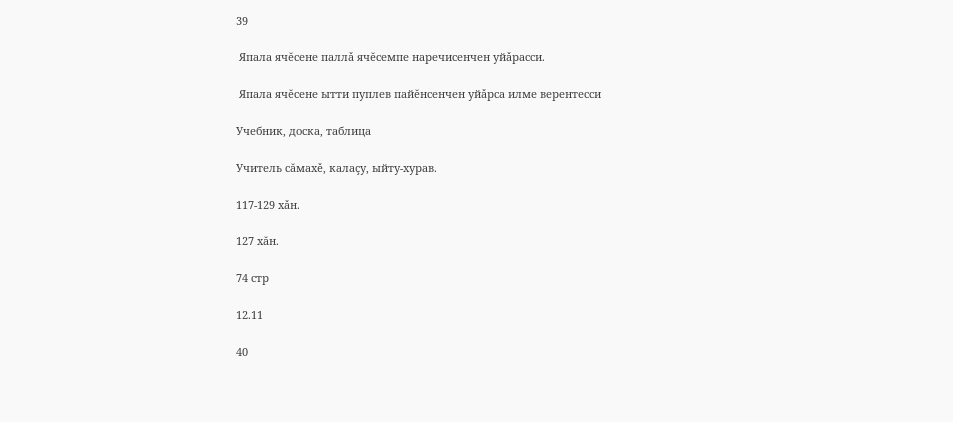39

 Япала ячĕсене паллǎ ячĕсемпе наречисенчен уйǎрасси.

 Япала ячĕсене ытти пуплев пайĕнсенчен уйǎрса илме верентесси

Учебник, доска, таблица

Учитель сăмахě, калаçу, ыйту-хурав.

117-129 хǎн.

127 хăн.

74 стр

12.11

40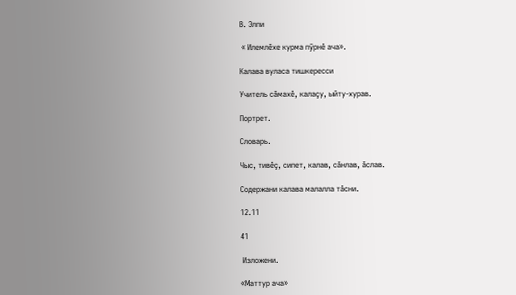В. Элпи

 « Илемлĕхе курма пÿрнě ача».

Калава вуласа тишкересси

Учитель сăмахě, калаçу, ыйту-хурав.

Портрет.

Словарь.

Чыс, тивěç, сипет, калав, сăнлав, ăслав.

Содержани калава малалла тǎсни.

12.11

41

 Изложени.

«Маттур ача»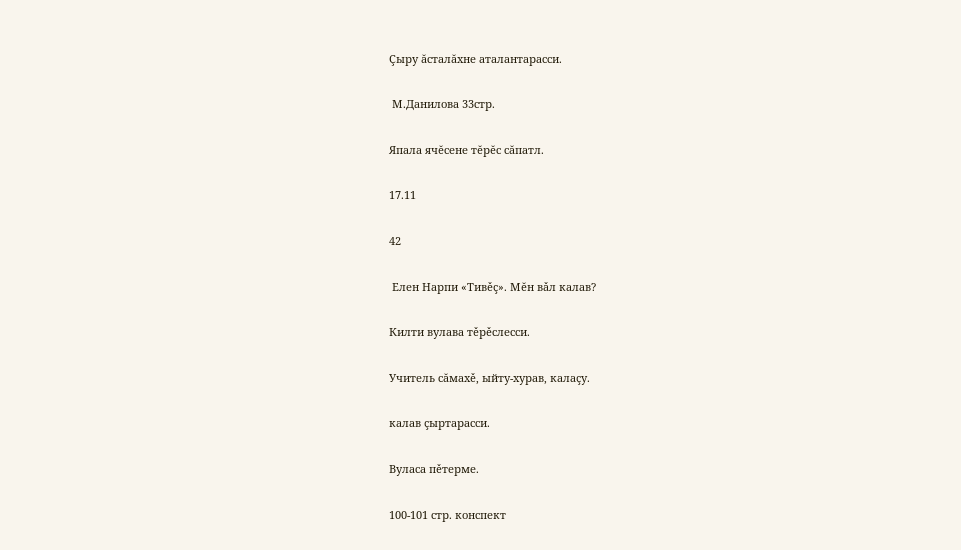Çыру ăсталăхне аталантарасси.

 М.Данилова 33стр.

Япала ячĕсене тĕрĕс сăпатл.

17.11

42

 Елен Нарпи «Тивěç». Мĕн вǎл калав?

Килти вулава тěрěслесси.

Учитель сăмахě, ыйту-хурав, калаçу.

калав çыртарасси.

Вуласа пěтерме.

100-101 стр. конспект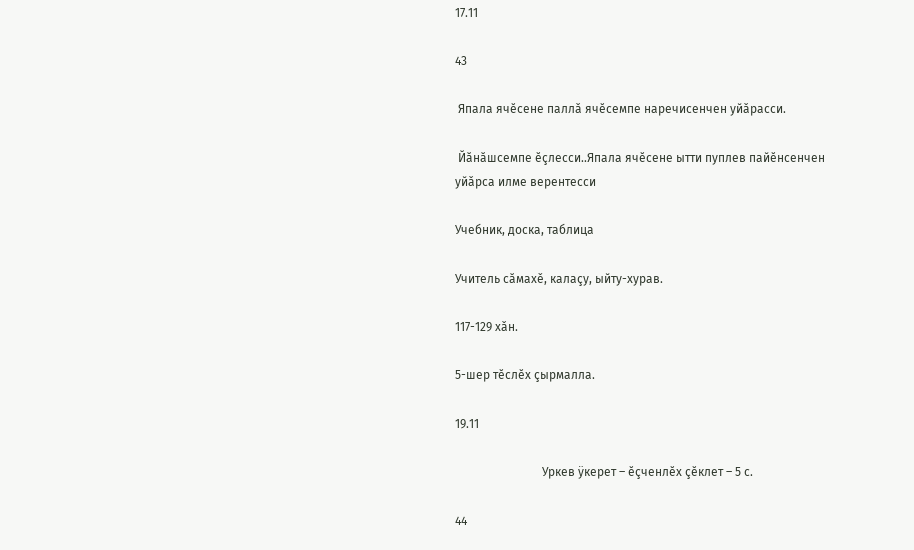17.11

43

 Япала ячĕсене паллǎ ячĕсемпе наречисенчен уйǎрасси.

 Йăнăшсемпе ĕçлесси..Япала ячĕсене ытти пуплев пайĕнсенчен уйǎрса илме верентесси

Учебник, доска, таблица

Учитель сăмахě, калаçу, ыйту-хурав.

117-129 хǎн.

5-шер тĕслĕх çырмалла.

19.11

                             Уркев ÿкерет – ĕçченлĕх çĕклет – 5 с.

44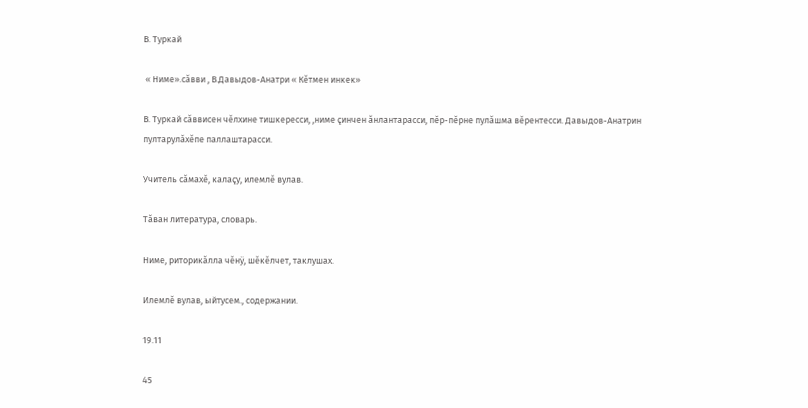В. Туркай

 « Ниме».сăвви , В.Давыдов-Анатри « Кĕтмен инкек»

В. Туркай сăввисен чěлхине тишкересси, ,ниме çинчен ăнлантарасси, пěр-пěрне пулăшма вěрентесси. Давыдов-Анатрин пултарулǎхĕпе паллаштарасси.

Учитель сăмахě, калаçу, илемлě вулав.

Тăван литература, словарь.

Ниме, риторикăлла чěнÿ, шěкěлчет, таклушах.

Илемлě вулав, ыйтусем., содержании.

19.11

45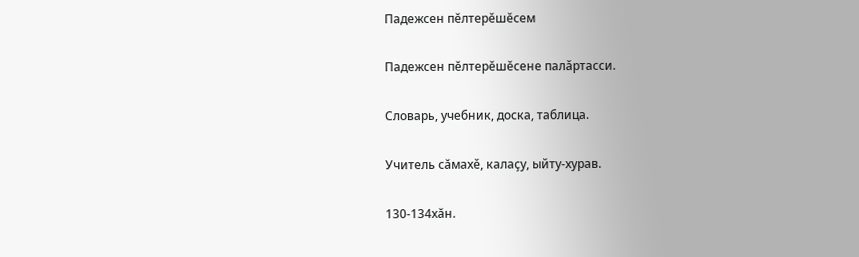Падежсен пĕлтерĕшĕсем

Падежсен пĕлтерĕшĕсене палǎртасси.

Словарь, учебник, доска, таблица.

Учитель сăмахě, калаçу, ыйту-хурав.

130-134хăн.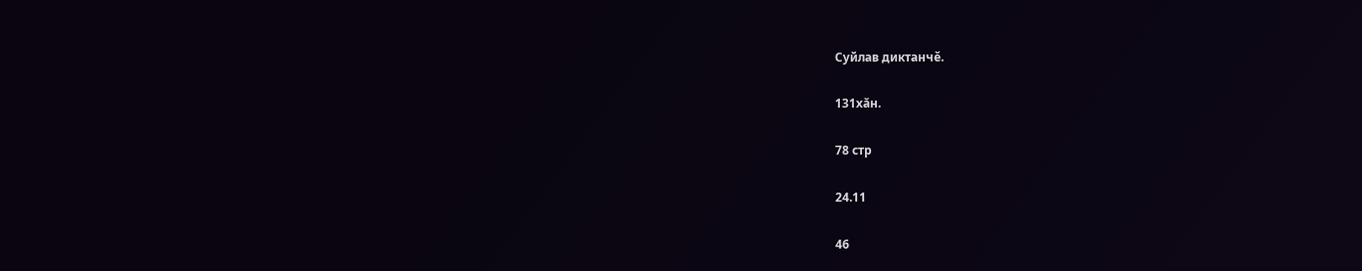Суйлав диктанчě.

131хăн.

78 стр

24.11

46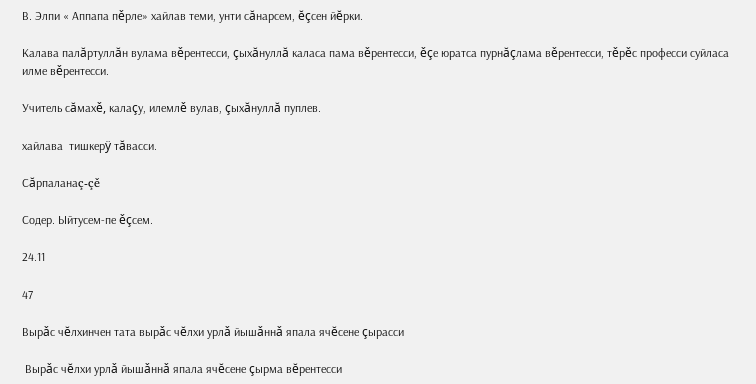В. Элпи « Аппапа пěрле» хайлав теми, унти сăнарсем, ĕçсен йĕрки.

Калава палăртуллăн вулама вěрентесси, çыхăнуллă каласа пама вěрентесси, ěçе юратса пурнăçлама вěрентесси, тěрěс професси суйласа илме вěрентесси.

Учитель сăмахě, калаçу, илемлě вулав, çыхăнуллă пуплев.

хайлава  тишкерÿ тăвасси.

Сăрпаланаç-çě

Содер. Ыйтусем-пе ěçсем.

24.11

47

Вырǎс чĕлхинчен тата вырǎс чĕлхи урлǎ йышǎннǎ япала ячĕсене çырасси

 Вырǎс чĕлхи урлǎ йышǎннǎ япала ячĕсене çырма вĕрентесси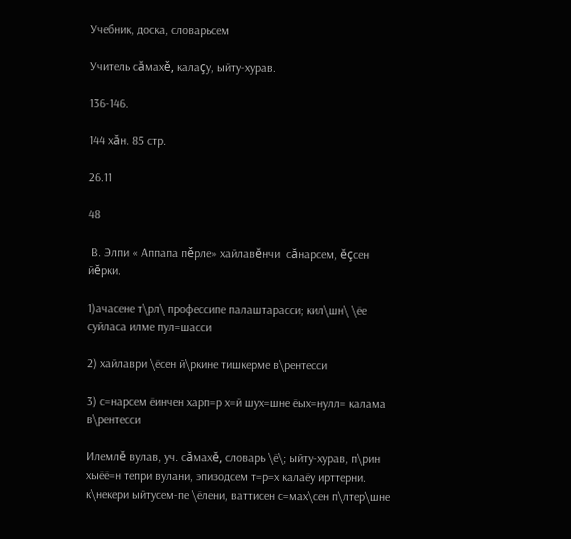Учебник, доска, словарьсем

Учитель сăмахě, калаçу, ыйту-хурав.

136-146.

144 хăн. 85 стр.

26.11

48

 В. Элпи « Аппапа пěрле» хайлавĕнчи  сăнарсем, ĕçсен йĕрки.

1)ачасене т\рл\ профессипе палаштарасси; кил\шн\ \ёе суйласа илме пул=шасси

2) хайлаври \ёсен й\ркине тишкерме в\рентесси

3) с=нарсем ёинчен харп=р х=й шух=шне ёых=нулл= калама в\рентесси

Илемлĕ вулав, уч. сăмахĕ, словарь \ё\; ыйту-хурав, п\рин хыёё=н тепри вулани, эпизодсем т=р=х калаёу ирттерни. к\некери ыйтусем-пе \ёлени, ваттисен с=мах\сен п\лтер\шне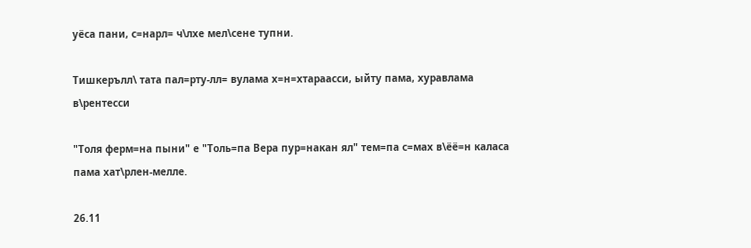уёса пани, с=нарл= ч\лхе мел\сене тупни.

Тишкерълл\ тата пал=рту-лл= вулама х=н=хтараасси, ыйту пама, хуравлама в\рентесси

"Толя ферм=на пыни" е "Толь=па Вера пур=накан ял" тем=па с=мах в\ёё=н каласа пама хат\рлен-мелле.

26.11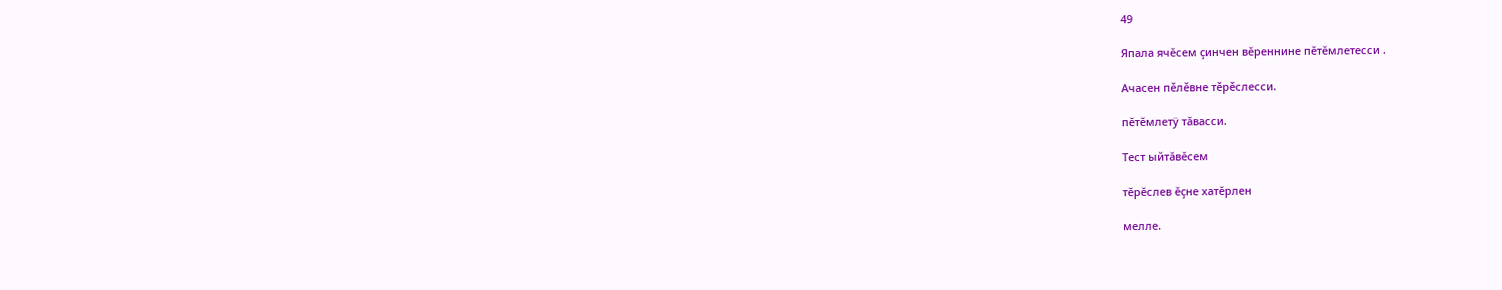49

Япала ячĕсем çинчен вĕреннине пĕтĕмлетесси .

Ачасен пěлěвне тěрěслесси.

пĕтĕмлетÿ тăвасси.

Тест ыйтăвĕсем

тĕрĕслев ĕçне хатĕрлен

мелле.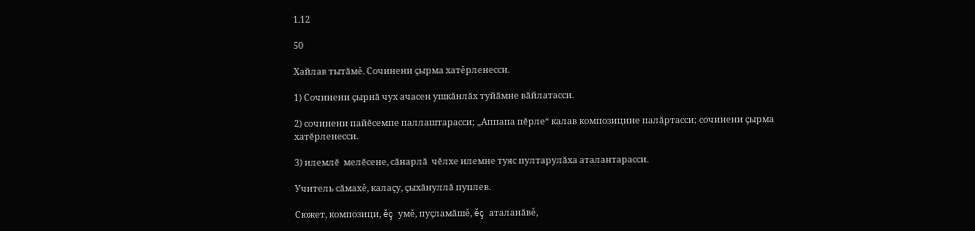1.12

50

Хайлав тытăмě. Сочинени çырма хатěрленесси.

1) Сочинени çырнă чух ачасен ушкăнлăх туйăмне вăйлатасси.

2) сочинени пайĕсемпе паллаштарасси; „Аппапа пĕрле“ калав композицине палăртасси; сочинени çырма хатĕрленесси.

3) илемлĕ  мелĕсене, сăнарлă  чĕлхе илемне туяс пултарулăха аталантарасси.

Учитель сăмахě, калаçу, çыхăнуллă пуплев.

Сюжет, композици, ěç умě, пуçламăшě, ěç аталанăвě,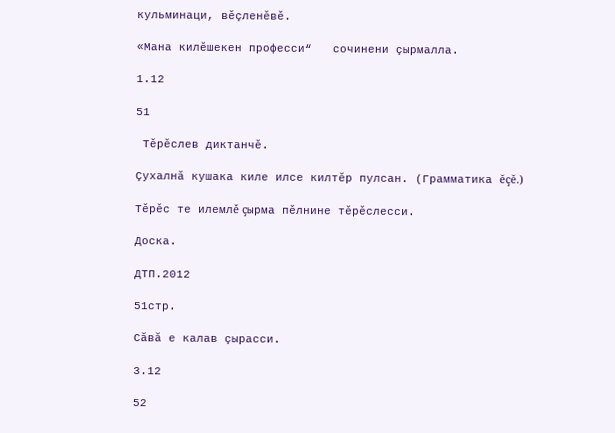кульминаци, вěçленěвě.

«Мана килĕшекен професси“   сочинени çырмалла.

1.12

51

 Тěрěслев диктанчě.

Çухалнă кушака киле илсе килтĕр пулсан. (Грамматика ĕçĕ.)

Тěрěс те илемлě çырма пěлнине тěрěслесси.

Доска.

ДТП.2012

51стр.

Сăвă е калав çырасси.

3.12

52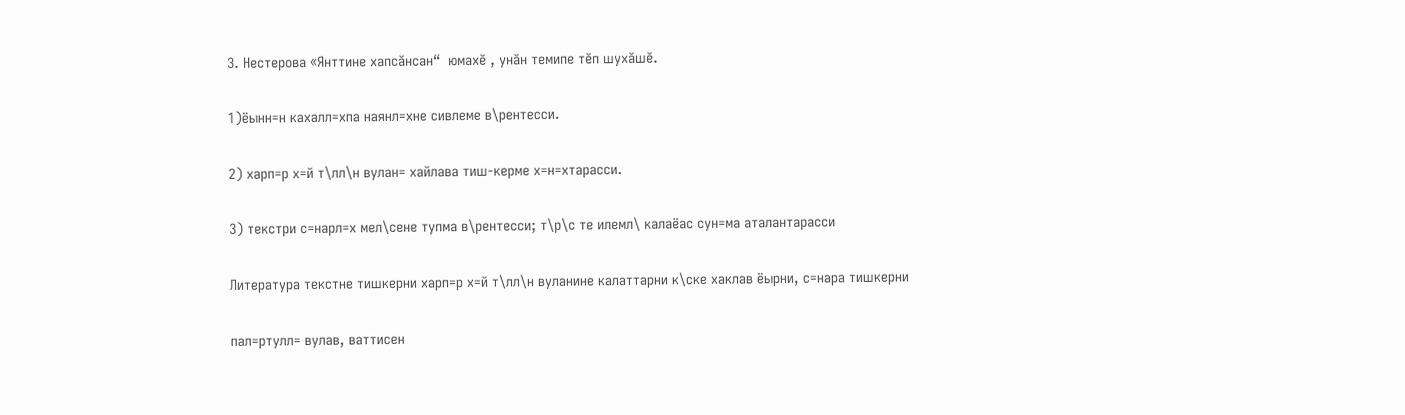З. Нестерова «Янттине хапсăнсан“  юмахĕ , унăн темипе тĕп шухăшĕ.

1)ёынн=н кахалл=хпа наянл=хне сивлеме в\рентесси.

2) харп=р х=й т\лл\н вулан= хайлава тиш-керме х=н=хтарасси.

3) текстри с=нарл=х мел\сене тупма в\рентесси; т\р\с те илемл\ калаёас сун=ма аталантарасси

Литература текстне тишкерни харп=р х=й т\лл\н вуланине калаттарни к\ске хаклав ёырни, с=нара тишкерни

пал=ртулл= вулав, ваттисен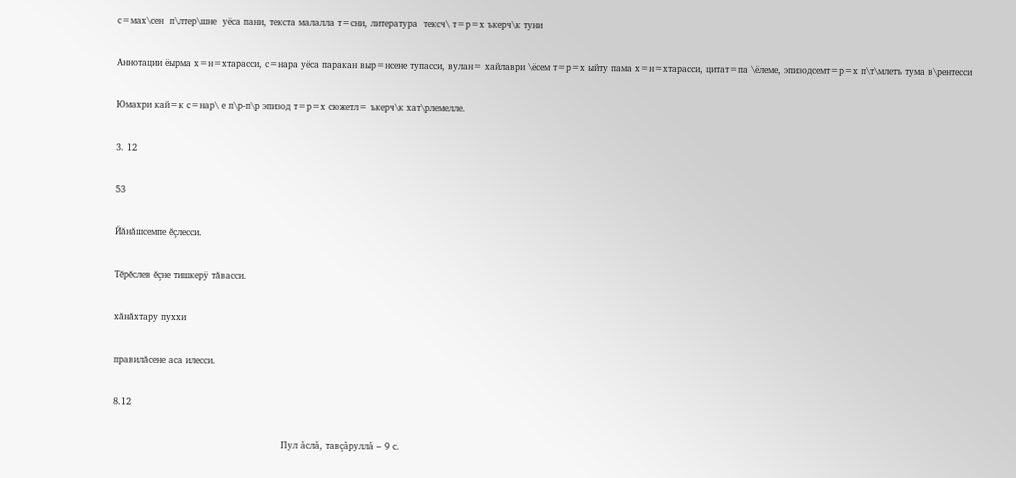с=мах\сен  п\лтер\шне  уёса пани, текста малалла т=сни, литература  тексч\ т=р=х ъкерч\к туни

Аннотации ёырма х=н=хтарасси, с=нара уёса паракан выр=нсене тупасси, вулан= хайлаври \ёсем т=р=х ыйту пама х=н=хтарасси, цитат=па \ёлеме, эпизодсемт=р=х п\т\млетъ тума в\рентесси

Юмахри кай=к с=нар\ е п\р-п\р эпизод т=р=х сюжетл= ъкерч\к хат\рлемелле.

3. 12

53

Йăнăшсемпе ĕçлесси.

Тĕрĕслев ĕçне тишкерÿ тăвасси.

хăнăхтару пуххи

правилăсене аса илесси.

8.12

                                                        Пул ǎслǎ, тавçǎруллǎ – 9 с.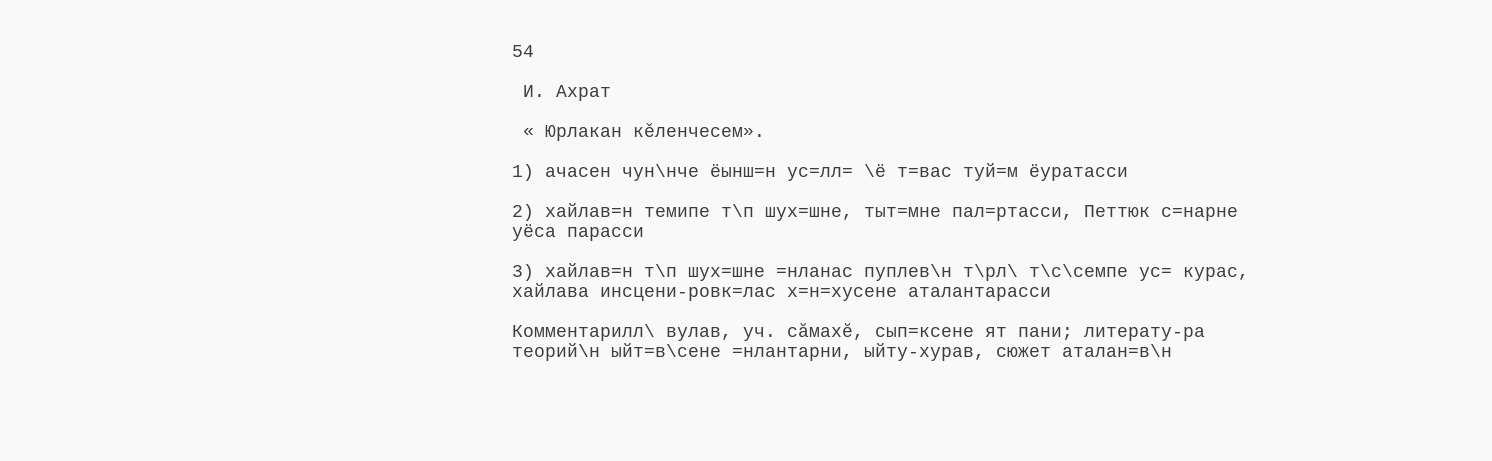54

 И. Ахрат

 « Юрлакан кěленчесем».

1) ачасен чун\нче ёынш=н ус=лл= \ё т=вас туй=м ёуратасси

2) хайлав=н темипе т\п шух=шне, тыт=мне пал=ртасси, Петтюк с=нарне уёса парасси

3) хайлав=н т\п шух=шне =нланас пуплев\н т\рл\ т\с\семпе ус= курас, хайлава инсцени-ровк=лас х=н=хусене аталантарасси

Комментарилл\ вулав, уч. сăмахĕ, сып=ксене ят пани; литерату-ра теорий\н ыйт=в\сене =нлантарни, ыйту-хурав, сюжет аталан=в\н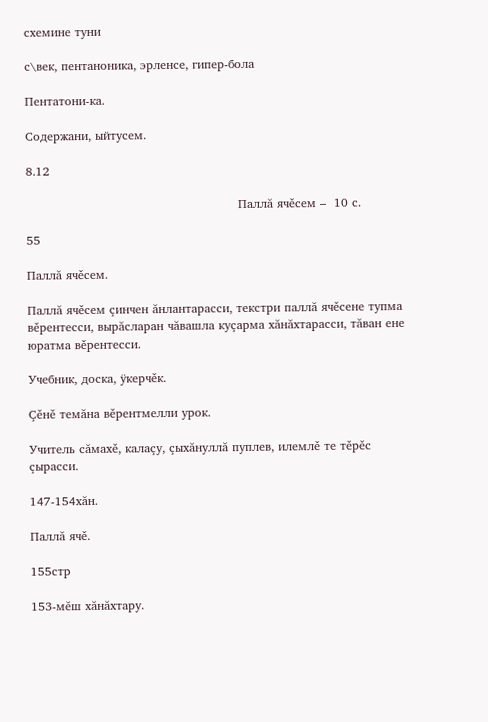схемине туни

с\век, пентаноника, эрленсе, гипер-бола

Пентатони-ка.

Содержани, ыйтусем.

8.12

                                                     Паллă ячěсем –  10 с.

55

Паллă ячěсем.

Паллă ячěсем çинчен ăнлантарасси, текстри паллă ячěсене тупма вěрентесси, вырăсларан чăвашла куçарма хăнăхтарасси, тăван ене юратма вěрентесси.

Учебник, доска, ÿкерчěк.

Çěнě темăна вěрентмелли урок.

Учитель сăмахě, калаçу, çыхăнуллă пуплев, илемлě те тěрěс çырасси.

147-154хăн.

Паллă ячě.

155стр

153-мĕш хăнăхтару.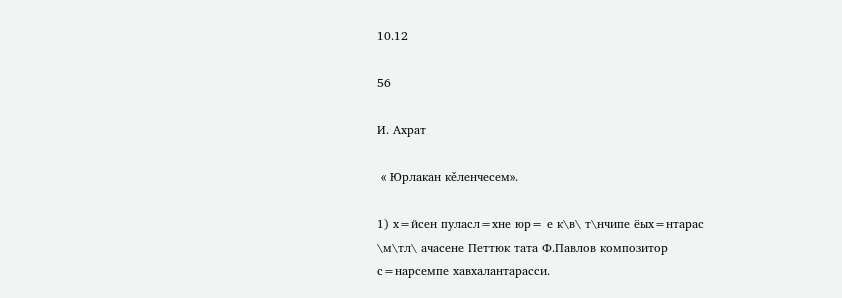10.12

56

И. Ахрат

 « Юрлакан кěленчесем».

1) х=йсен пуласл=хне юр= е к\в\ т\нчипе ёых=нтарас \м\тл\ ачасене Петтюк тата Ф.Павлов композитор с=нарсемпе хавхалантарасси.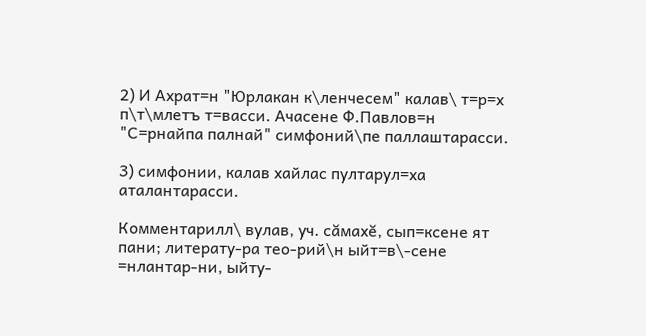2) И Ахрат=н "Юрлакан к\ленчесем" калав\ т=р=х п\т\млетъ т=васси. Ачасене Ф.Павлов=н "С=рнайпа палнай" симфоний\пе паллаштарасси.

3) симфонии, калав хайлас пултарул=ха аталантарасси.

Комментарилл\ вулав, уч. сăмахĕ, сып=ксене ят пани; литерату-ра тео-рий\н ыйт=в\-сене =нлантар-ни, ыйту-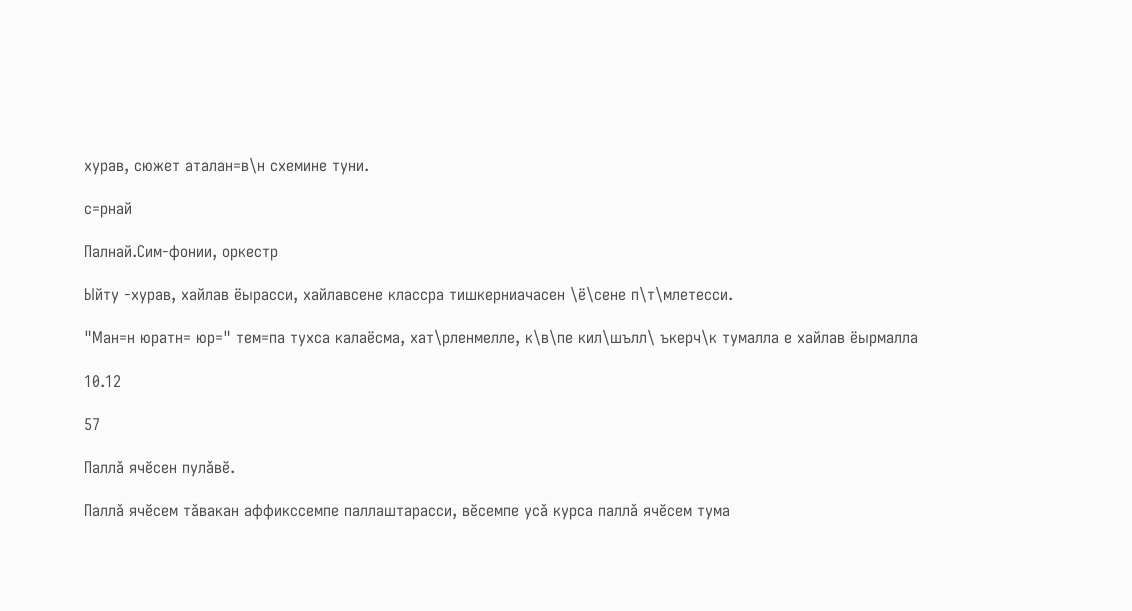хурав, сюжет аталан=в\н схемине туни.

с=рнай

Палнай.Сим-фонии, оркестр

Ыйту -хурав, хайлав ёырасси, хайлавсене классра тишкерниачасен \ё\сене п\т\млетесси.

"Ман=н юратн= юр=" тем=па тухса калаёсма, хат\рленмелле, к\в\пе кил\шълл\ ъкерч\к тумалла е хайлав ёырмалла

10.12

57

Паллǎ ячĕсен пулǎвĕ.

Паллǎ ячĕсем тǎвакан аффикссемпе паллаштарасси, вĕсемпе усǎ курса паллǎ ячĕсем тума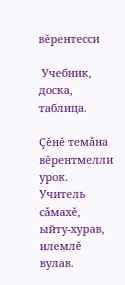вĕрентесси

 Учебник, доска, таблица.

Çĕнĕ темǎна вĕрентмелли урок. Учитель сǎмахĕ, ыйту-хурав, илемлĕ вулав.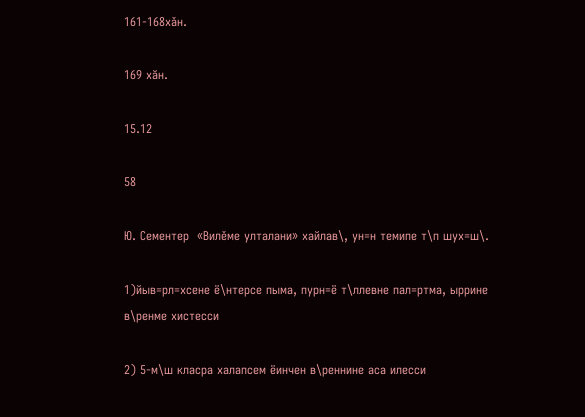161-168хǎн.

169 хăн.

15.12

58

Ю. Сементер  «Вилěме улталани» хайлав\, ун=н темипе т\п шух=ш\.

1)йыв=рл=хсене ё\нтерсе пыма, пурн=ё т\ллевне пал=ртма, ыррине в\ренме хистесси

2) 5-м\ш класра халапсем ёинчен в\реннине аса илесси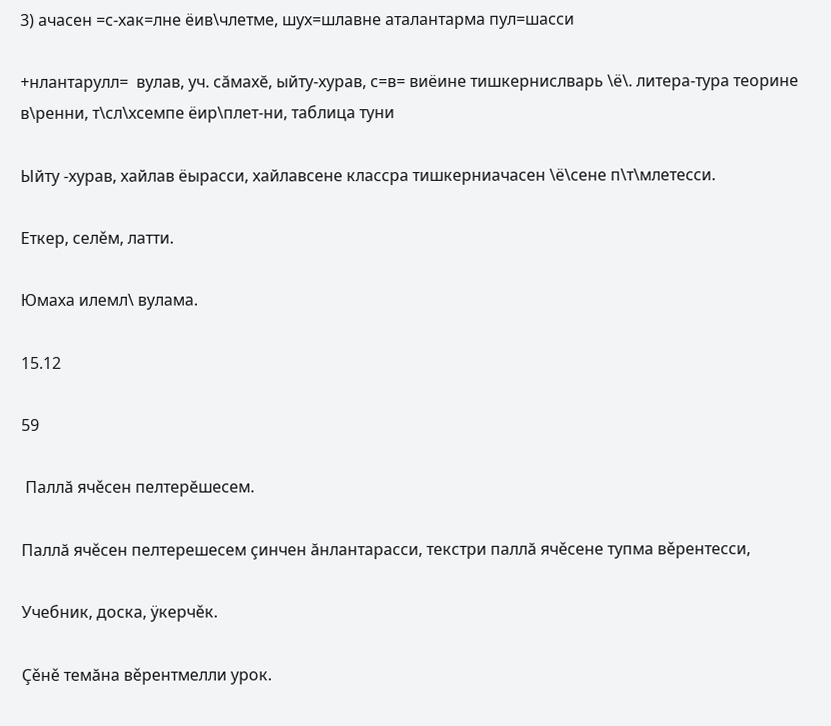3) ачасен =с-хак=лне ёив\члетме, шух=шлавне аталантарма пул=шасси

+нлантарулл=  вулав, уч. сăмахĕ, ыйту-хурав, с=в= виёине тишкернислварь \ё\. литера-тура теорине в\ренни, т\сл\хсемпе ёир\плет-ни, таблица туни

Ыйту -хурав, хайлав ёырасси, хайлавсене классра тишкерниачасен \ё\сене п\т\млетесси.

Еткер, селěм, латти.

Юмаха илемл\ вулама.

15.12

59

 Паллă ячěсен пелтерĕшесем.

Паллă ячěсен пелтерешесем çинчен ăнлантарасси, текстри паллă ячěсене тупма вěрентесси,

Учебник, доска, ÿкерчěк.

Çěнě темăна вěрентмелли урок.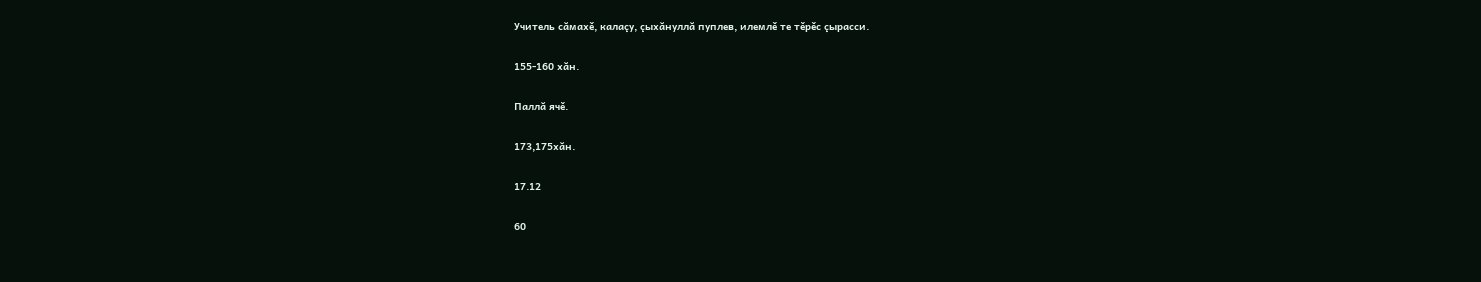Учитель сăмахě, калаçу, çыхăнуллă пуплев, илемлě те тěрěс çырасси.

155-160 хăн.

Паллă ячě.

173,175хăн.

17.12

60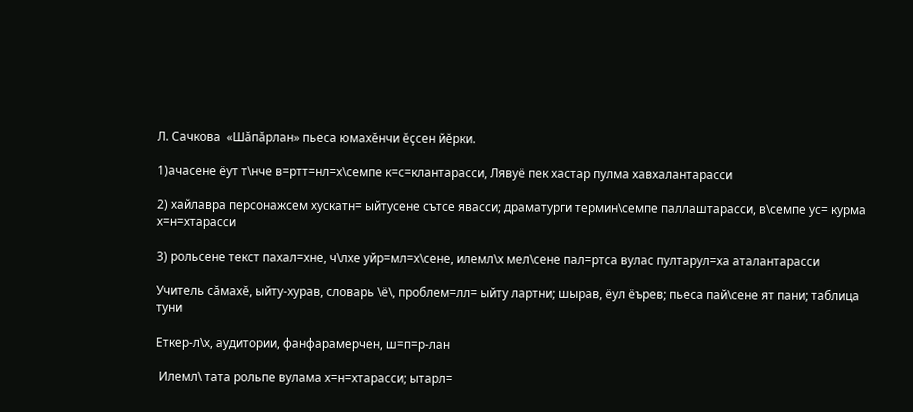Л. Сачкова  «Шӑпӑрлан» пьеса юмахĕнчи ĕҫсен йĕрки.

1)ачасене ёут т\нче в=ртт=нл=х\семпе к=с=клантарасси, Лявуё пек хастар пулма хавхалантарасси

2) хайлавра персонажсем хускатн= ыйтусене сътсе явасси; драматурги термин\семпе паллаштарасси, в\семпе ус= курма х=н=хтарасси

3) рольсене текст пахал=хне, ч\лхе уйр=мл=х\сене, илемл\х мел\сене пал=ртса вулас пултарул=ха аталантарасси

Учитель сăмахĕ, ыйту-хурав, словарь \ё\, проблем=лл= ыйту лартни; шырав, ёул ёърев; пьеса пай\сене ят пани; таблица туни

Еткер-л\х, аудитории, фанфарамерчен, ш=п=р-лан

 Илемл\ тата рольпе вулама х=н=хтарасси; ытарл=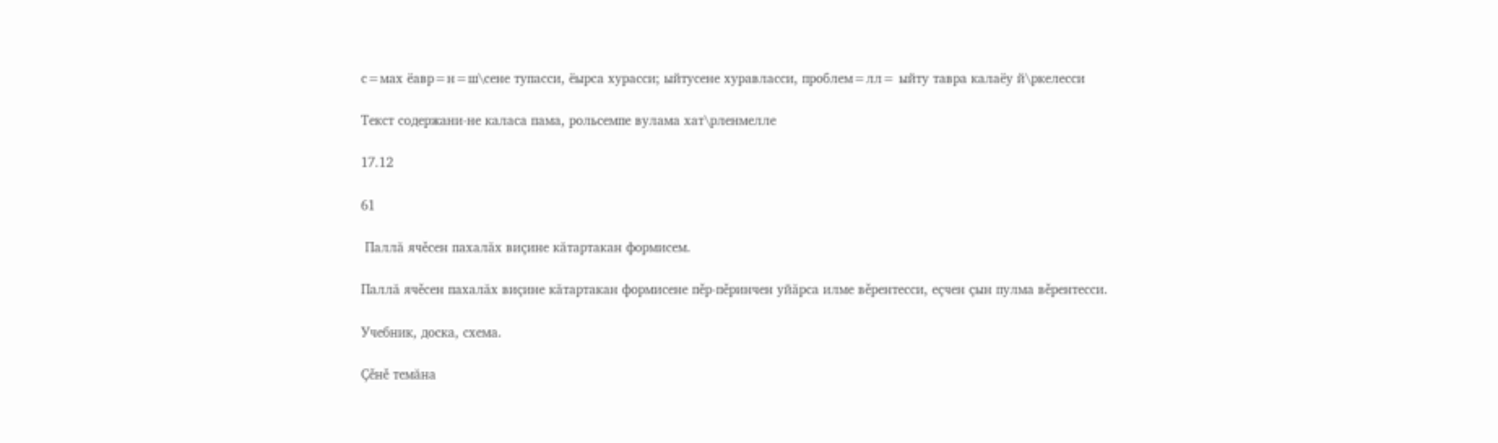с=мах ёавр=н=ш\сене тупасси, ёырса хурасси; ыйтусене хуравласси, проблем=лл= ыйту тавра калаёу й\ркелесси

Текст содержани-не каласа пама, рольсемпе вулама хат\рленмелле

17.12

61

 Паллă ячěсен пахалăх виçине кăтартакан формисем.

Паллă ячěсен пахалăх виçине кăтартакан формисене пěр-пěринчен уйăрса илме вěрентесси, еçчен çын пулма вěрентесси.

Учебник, доска, схема.

Çěнě темăна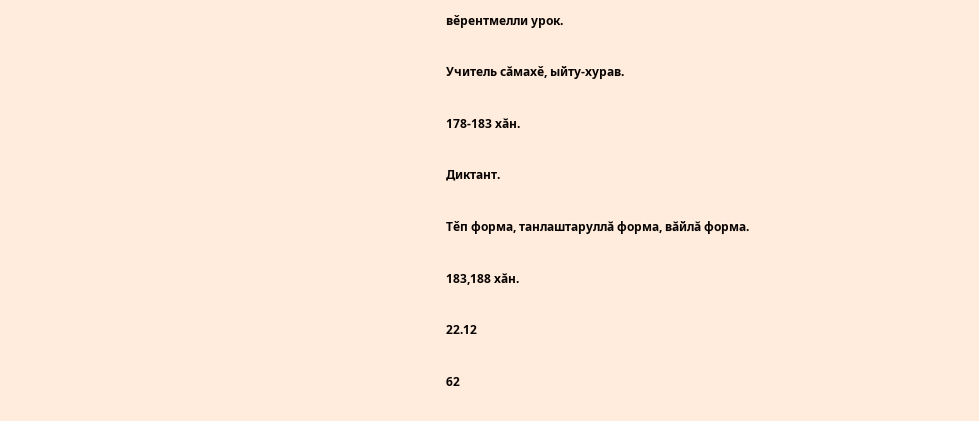вěрентмелли урок.

Учитель сăмахě, ыйту-хурав.

178-183 хăн.

Диктант.

Тěп форма, танлаштаруллă форма, вăйлă форма.

183,188 хăн.

22.12

62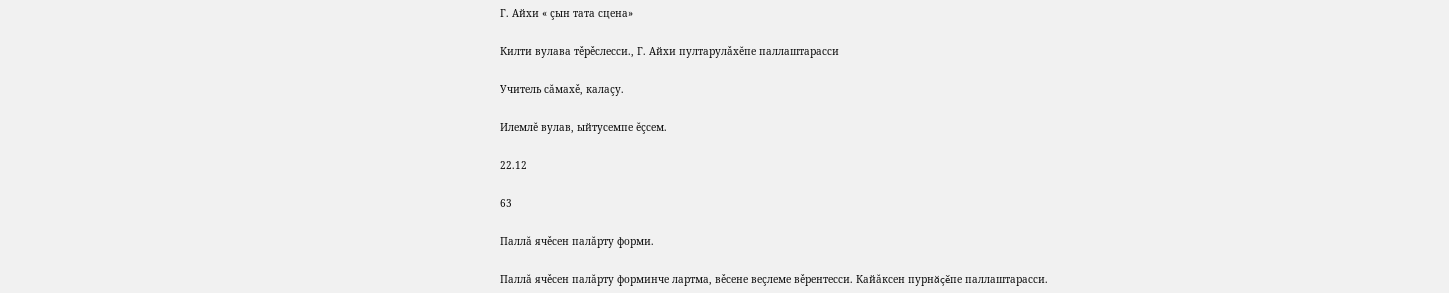Г. Айхи « çын тата сцена»

Килти вулава тěрěслесси., Г. Айхи пултарулǎхĕпе паллаштарасси

Учитель сăмахě, калаçу.

Илемлĕ вулав, ыйтусемпе ĕçсем.

22.12

63

Паллă ячěсен палăрту форми.

Паллă ячěсен палăрту форминче лартма, вěсене веçлеме вěрентесси. Кайăксен пурнăçěпе паллаштарасси.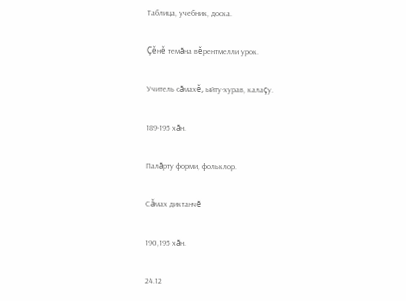Таблица, учебник, доска.

Çěнě темăна вěрентмелли урок.

Учитель сăмахě, ыйту-хурав, калаçу.

189-195 хăн.

Палăрту форми, фольклор.

Сǎмах диктанчĕ

190,195 хăн.

24.12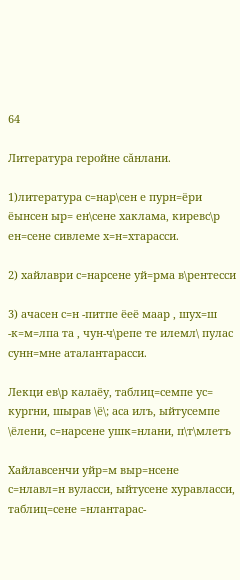64

Литература геройне сăнлани.

1)литература с=нар\сен е пурн=ёри ёынсен ыр= ен\сене хаклама, киревс\р ен=сене сивлеме х=н=хтарасси.

2) хайлаври с=нарсене уй=рма в\рентесси

3) ачасен с=н -питпе ёеё маар , шух=ш -к=м=лпа та , чун-ч\репе те илемл\ пулас сунн=мне аталантарасси.

Лекци ев\р калаёу, таблиц=семпе ус= кургни, шырав \ё\; аса илъ, ыйтусемпе \ёлени, с=нарсене ушк=нлани, п\т\млетъ

Хайлавсенчи уйр=м выр=нсене с=нлавл=н вуласси, ыйтусене хуравласси, таблиц=сене =нлантарас-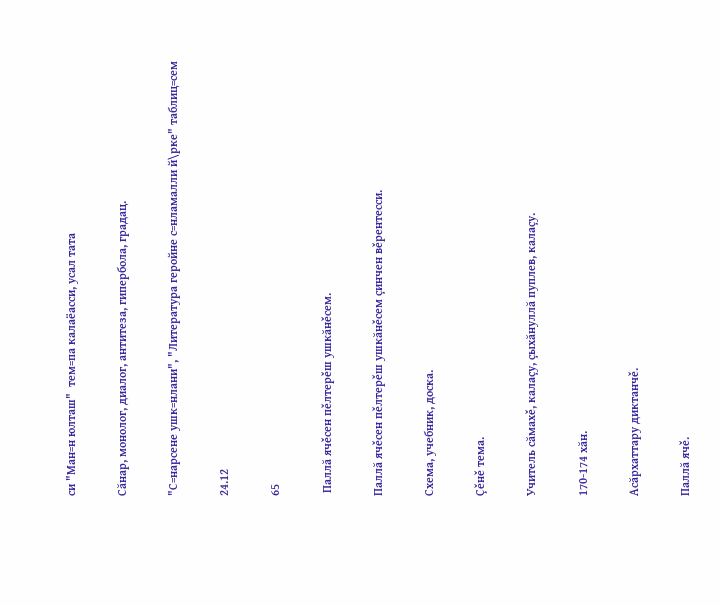си "Ман=н юлташ"  тем=па калаёасси, усал тата

Сăнар, монолог, диалог, антитеза, гипербола, градац.

"С=нарсене ушк=нлани", "Литература геройне с=нламалли й\рке" таблиц=сем

24.12

65

 Паллă ячěсен пěлтерěш ушкăнěсем.

Паллă ячěсен пěлтерěш ушкăнěсем çинчен вěрентесси.

Схема, учебник, доска.

Çěнě тема.

Учитель сăмахě, калаçу, çыхăнуллă пуплев, калаçу.

170-174 хăн.

Асăрхаттару диктанчě.

Паллă ячě.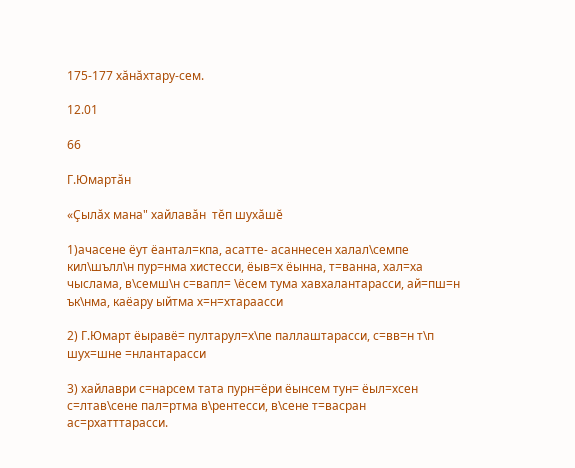175-177 хăнăхтару-сем.

12.01

66

Г.Юмартӑн

«Ҫылӑх мана" хайлавӑн  тĕп шухӑшĕ

1)ачасене ёут ёантал=кпа, асатте- асаннесен халал\семпе кил\шълл\н пур=нма хистесси, ёыв=х ёынна, т=ванна, хал=ха чыслама, в\семш\н с=вапл= \ёсем тума хавхалантарасси, ай=пш=н ък\нма, каёару ыйтма х=н=хтараасси

2) Г.Юмарт ёыравё= пултарул=х\пе паллаштарасси, с=вв=н т\п шух=шне =нлантарасси

3) хайлаври с=нарсем тата пурн=ёри ёынсем тун= ёыл=хсен с=лтав\сене пал=ртма в\рентесси, в\сене т=васран ас=рхатттарасси.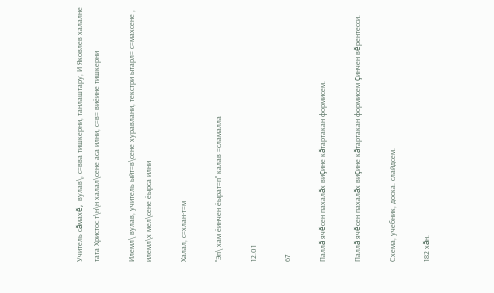Учитель сăмахĕ,  вулав\, с=вва тишкерни, танлаштару, И Яковлев халалне тата Христос т\н\н халал\сене аса илни, с=в= виёине тишкерни

Илемл\ вулав, учитель ыйт=в\сене хуравлани, текстри ытарл= с=махсене , илемл\х мел\сене ёырса илни

Халал, с=хлан-т=м

"Эп\ хам ёинчен ёырат=п" калав =сламалла

12.01

67

Паллă ячĕсен пахалăх виçине кăтартакан формисем.

Паллă ячĕсен пахалăх виçине кăтартакан формисем çинчен вĕрентесси.

Схема, учебник, доска. слайдсем.

182 хăн.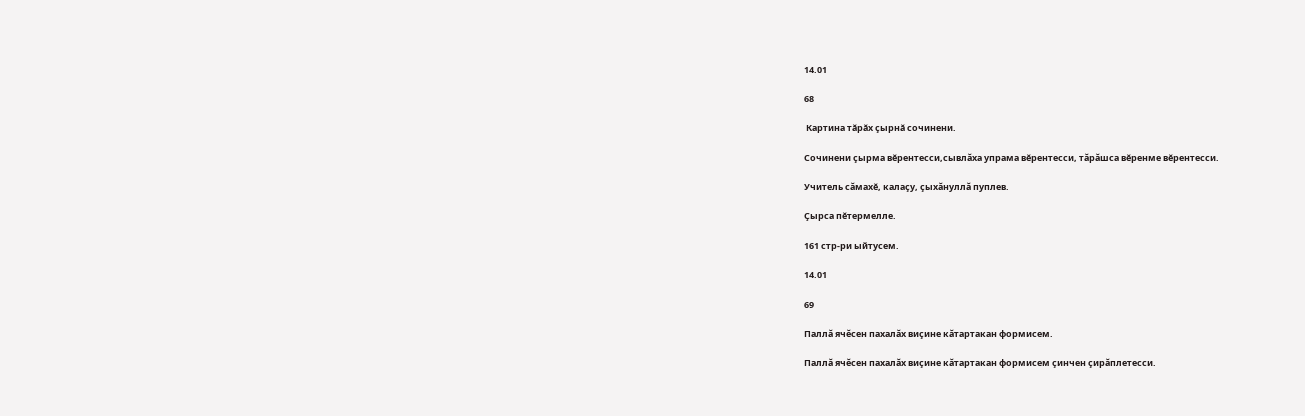14.01

68

 Картина тǎрǎх çырнǎ сочинени.

Сочинени çырма вěрентесси,сывлăха упрама вěрентесси, тăрăшса вěренме вěрентесси.

Учитель сăмахě, калаçу, çыхăнуллă пуплев.

Çырса пěтермелле.

161 стр-ри ыйтусем.

14.01

69

Паллă ячĕсен пахалăх виçине кăтартакан формисем.

Паллă ячĕсен пахалăх виçине кăтартакан формисем çинчен çирăплетесси.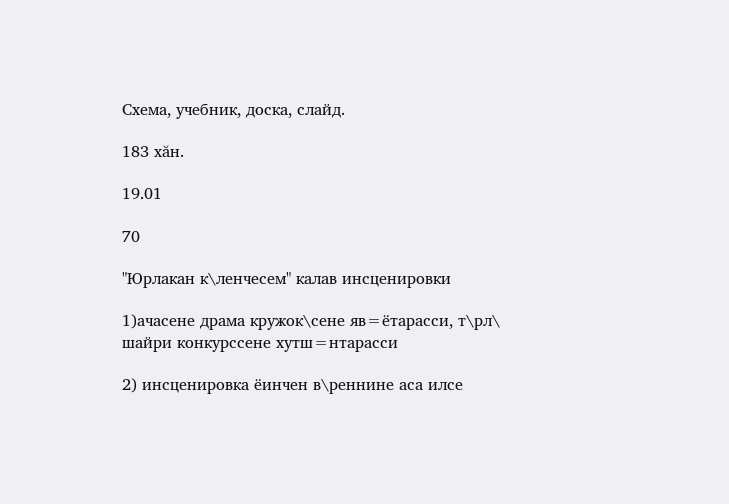Схема, учебник, доска, слайд.

183 хăн.

19.01

70

"Юрлакан к\ленчесем" калав инсценировки

1)ачасене драма кружок\сене яв=ётарасси, т\рл\ шайри конкурссене хутш=нтарасси

2) инсценировка ёинчен в\реннине аса илсе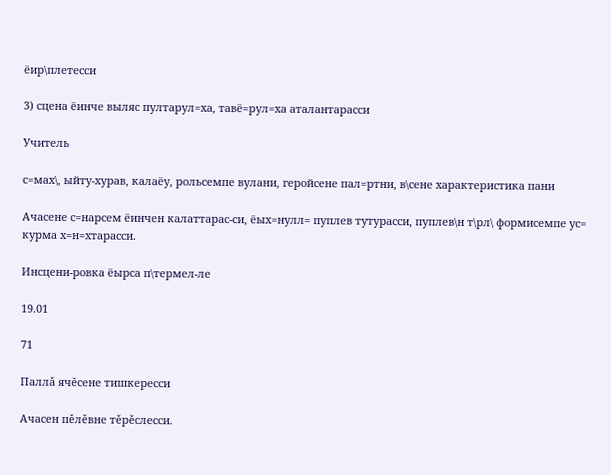ёир\плетесси

3) сцена ёинче выляс пултарул=ха, тавё=рул=ха аталантарасси

Учитель

с=мах\, ыйту-хурав, калаёу, рольсемпе вулани, геройсене пал=ртни, в\сене характеристика пани

Ачасене с=нарсем ёинчен калаттарас-си, ёых=нулл= пуплев тутурасси, пуплев\н т\рл\ формисемпе ус= курма х=н=хтарасси.

Инсцени-ровка ёырса п\термел-ле

19.01

71

Паллǎ ячĕсене тишкересси

Ачасен пěлěвне тěрěслесси.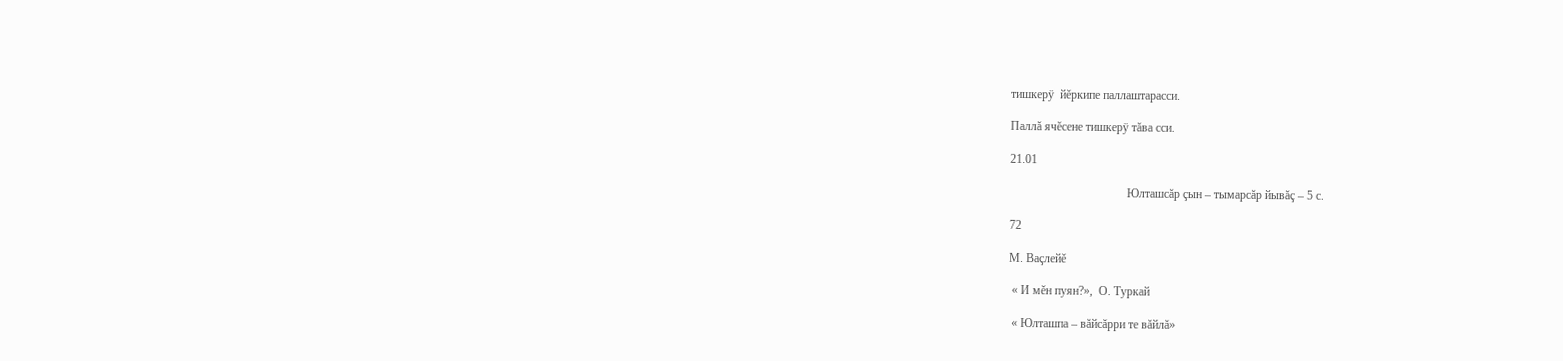тишкерÿ  йĕркипе паллаштарасси.

Паллă ячĕсене тишкерÿ тăва сси.

21.01

                                       Юлташсăр çын – тымарсăр йывăç – 5 с.

72

М. Ваçлейě

 « И мěн пуян?»,  О. Туркай

 « Юлташпа – вăйсăрри те вăйлă»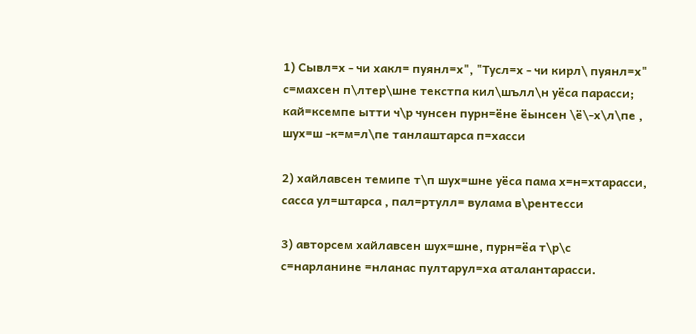1) Сывл=х - чи хакл= пуянл=х", "Тусл=х - чи кирл\ пуянл=х" с=махсен п\лтер\шне текстпа кил\шълл\н уёса парасси; кай=ксемпе ытти ч\р чунсен пурн=ёне ёынсен \ё\-х\л\пе , шух=ш -к=м=л\пе танлаштарса п=хасси

2) хайлавсен темипе т\п шух=шне уёса пама х=н=хтарасси, сасса ул=штарса , пал=ртулл= вулама в\рентесси

3) авторсем хайлавсен шух=шне, пурн=ёа т\р\с с=нарланине =нланас пултарул=ха аталантарасси.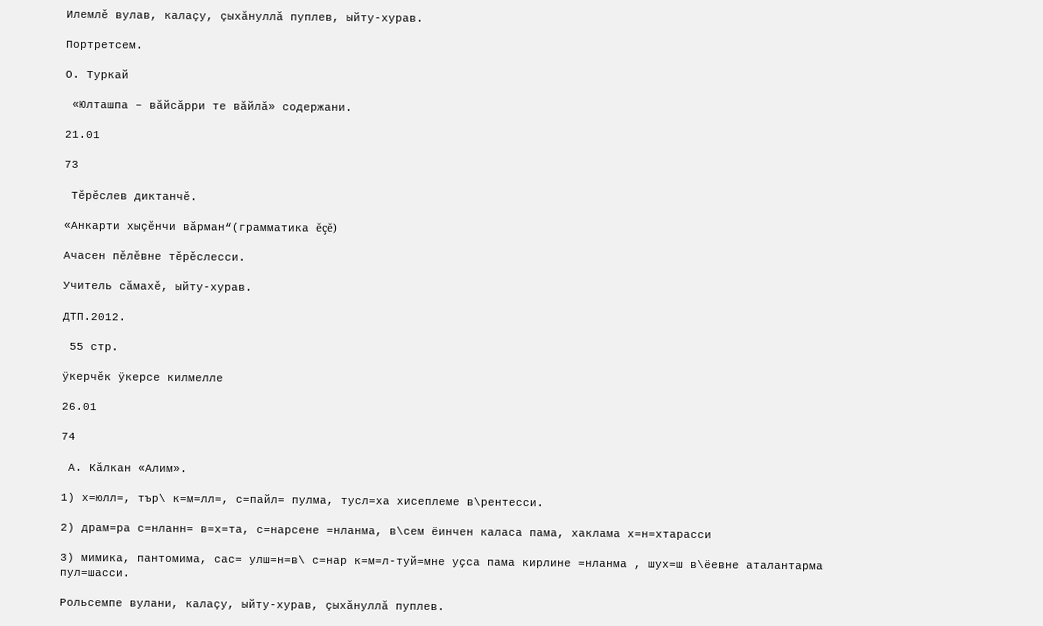Илемлě вулав, калаçу, çыхăнуллă пуплев, ыйту-хурав.

Портретсем.

О. Туркай

 «Юлташпа – вăйсăрри те вăйлă» содержани.

21.01

73

 Тĕрĕслев диктанчĕ.

«Анкарти хыçĕнчи вăрман“(грамматика ĕçĕ)

Ачасен пěлěвне тěрěслесси.

Учитель сăмахě, ыйту-хурав.

ДТП.2012.

 55 стр.

ÿкерчĕк ÿкерсе килмелле

26.01

74

 А. Кăлкан «Алим».

1) х=юлл=, тър\ к=м=лл=, с=пайл= пулма, тусл=ха хисеплеме в\рентесси.

2) драм=ра с=нланн= в=х=та, с=нарсене =нланма, в\сем ёинчен каласа пама, хаклама х=н=хтарасси

3) мимика, пантомима, сас= улш=н=в\ с=нар к=м=л-туй=мне уҫса пама кирлине =нланма , шух=ш в\ёевне аталантарма пул=шасси.

Рольсемпе вулани, калаçу, ыйту-хурав, çыхăнуллă пуплев.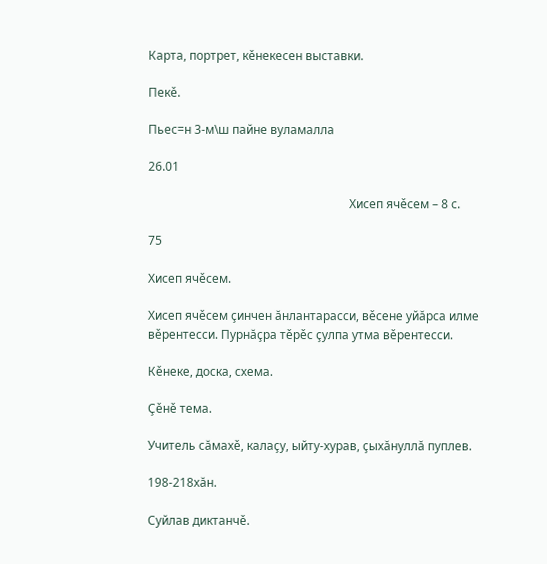Карта, портрет, кěнекесен выставки.

Пекě.

Пьес=н 3-м\ш пайне вуламалла

26.01

                                                                   Хисеп ячěсем – 8 с.

75

Хисеп ячěсем.

Хисеп ячěсем çинчен ăнлантарасси, вěсене уйăрса илме вěрентесси. Пурнăçра тěрěс çулпа утма вěрентесси.

Кěнеке, доска, схема.

Çěнě тема.

Учитель сăмахě, калаçу, ыйту-хурав, çыхăнуллă пуплев.

198-218хăн.

Суйлав диктанчě.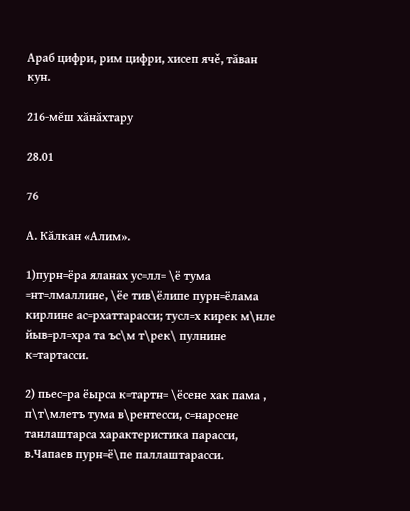Араб цифри, рим цифри, хисеп ячě, тăван кун.

216-мĕш хăнăхтару

28.01

76

А. Кăлкан «Алим».

1)пурн=ёра яланах ус=лл= \ё тума =нт=лмаллине, \ёе тив\ёлипе пурн=ёлама кирлине ас=рхаттарасси; тусл=х кирек м\нле йыв=рл=хра та ъс\м т\рек\ пулнине к=тартасси.

2) пьес=ра ёырса к=тартн= \ёсене хак пама , п\т\млетъ тума в\рентесси, с=нарсене танлаштарса характеристика парасси, в.Чапаев пурн=ё\пе паллаштарасси.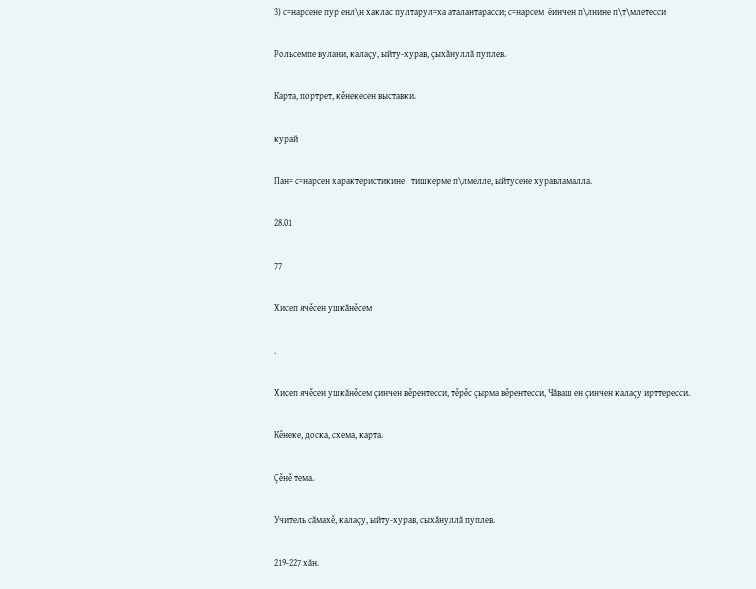3) с=нарсене пур енл\н хаклас пултарул=ха аталантарасси; с=нарсем  ёинчен п\лнине п\т\млетесси

Рольсемпе вулани, калаçу, ыйту-хурав, çыхăнуллă пуплев.

Карта, портрет, кěнекесен выставки.

курай

Пан= с=нарсен характеристикине   тишкерме п\лмелле, ыйтусене хуравламалла.

28.01

77

Хисеп ячěсен ушкăнěсем

.

Хисеп ячěсен ушкăнěсем çинчен вěрентесси, тěрěс çырма вěрентесси, Чăваш ен çинчен калаçу ирттересси.

Кěнеке, доска, схема, карта.

Çěнě тема.

Учитель сăмахě, калаçу, ыйту-хурав, сыхăнуллă пуплев.

219-227 хăн.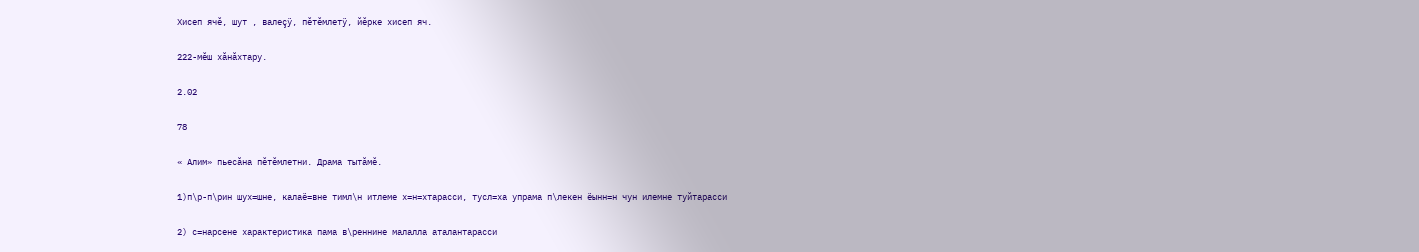Хисеп ячě, шут , валеçÿ, пěтěмлетÿ, йěрке хисеп яч.

222-мĕш хăнăхтару.

2.02

78

« Алим» пьесăна пěтěмлетни. Драма тытăмě.

1)п\р-п\рин шух=шне, калаё=вне тимл\н итлеме х=н=хтарасси, тусл=ха упрама п\лекен ёынн=н чун илемне туйтарасси

2) с=нарсене характеристика пама в\реннине малалла аталантарасси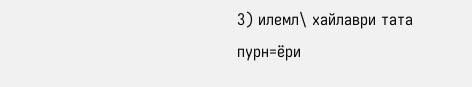3) илемл\ хайлаври тата пурн=ёри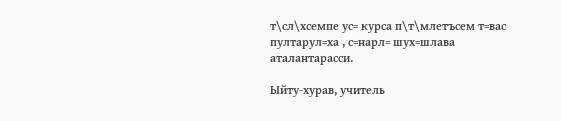т\сл\хсемпе ус= курса п\т\млетъсем т=вас пултарул=ха , с=нарл= шух=шлава аталантарасси.

Ыйту-хурав, учитель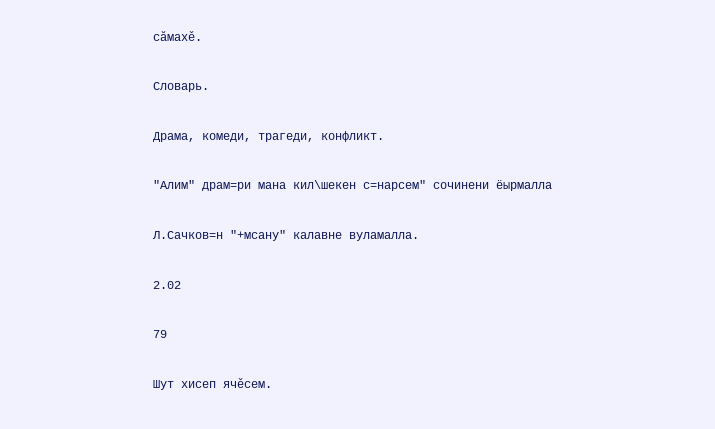сăмахě.

Словарь.

Драма, комеди, трагеди, конфликт.

"Алим" драм=ри мана кил\шекен с=нарсем" сочинени ёырмалла

Л.Сачков=н "+мсану" калавне вуламалла.

2.02

79

Шут хисеп ячěсем.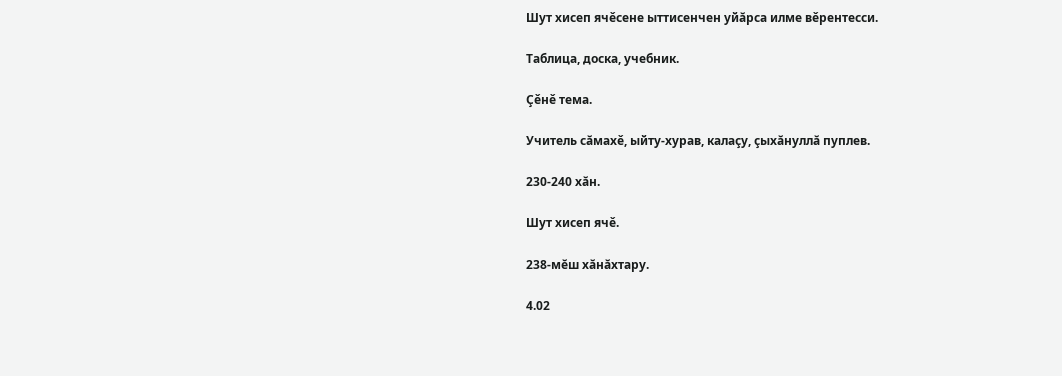Шут хисеп ячěсене ыттисенчен уйăрса илме вěрентесси.

Таблица, доска, учебник.

Çěнě тема.

Учитель сăмахě, ыйту-хурав, калаçу, çыхăнуллă пуплев.

230-240 хăн.

Шут хисеп ячě.

238-мĕш хăнăхтару.

4.02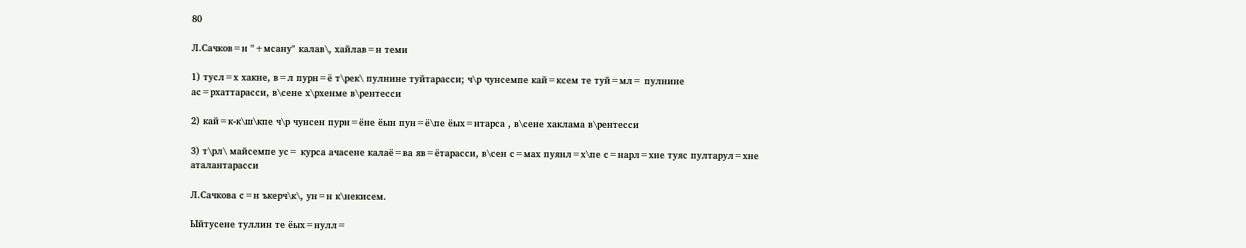80

Л.Сачков=н "+мсану" калав\, хайлав=н теми

1) тусл=х хакне, в=л пурн=ё т\рек\ пулнине туйтарасси; ч\р чунсемпе кай=ксем те туй=мл= пулнине ас=рхаттарасси, в\сене х\рхенме в\рентесси

2) кай=к-к\ш\кпе ч\р чунсен пурн=ёне ёын пун=ё\пе ёых=нтарса , в\сене хаклама в\рентесси

3) т\рл\ майсемпе ус= курса ачасене калаё=ва яв=ётарасси, в\сен с=мах пуянл=х\пе с=нарл=хне туяс пултарул=хне аталантарасси

Л.Сачкова с=н ъкерч\к\, ун=н к\некисем.

Ыйтусене туллин те ёых=нулл=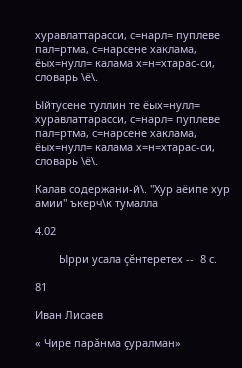хуравлаттарасси, с=нарл= пуплеве пал=ртма, с=нарсене хаклама, ёых=нулл= калама х=н=хтарас-си, словарь \ё\.

Ыйтусене туллин те ёых=нулл= хуравлаттарасси, с=нарл= пуплеве пал=ртма, с=нарсене хаклама, ёых=нулл= калама х=н=хтарас-си, словарь \ё\.

Калав содержани-й\. "Хур аёипе хур  амии" ъкерч\к тумалла

4.02

        Ырри усала çĕнтеретех --  8 с.

81

Иван Лисаев

« Чире парăнма çуралман»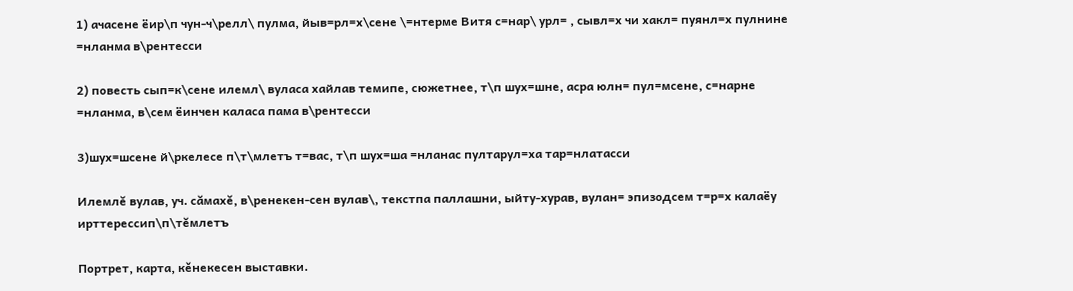1) ачасене ёир\п чун-ч\релл\ пулма, йыв=рл=х\сене \=нтерме Витя с=нар\ урл= , сывл=х чи хакл= пуянл=х пулнине =нланма в\рентесси

2) повесть сып=к\сене илемл\ вуласа хайлав темипе, сюжетнее, т\п шух=шне, асра юлн= пул=мсене, с=нарне =нланма, в\сем ёинчен каласа пама в\рентесси

3)шух=шсене й\ркелесе п\т\млетъ т=вас, т\п шух=ша =нланас пултарул=ха тар=нлатасси

Илемлĕ вулав, уч. сăмахĕ, в\ренекен-сен вулав\, текстпа паллашни, ыйту-хурав, вулан= эпизодсем т=р=х калаёу ирттерессип\п\тĕмлетъ

Портрет, карта, кěнекесен выставки.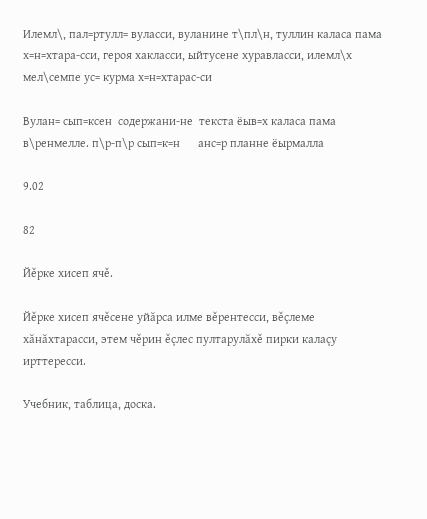Илемл\, пал=ртулл= вуласси, вуланине т\пл\н, туллин каласа пама х=н=хтара-сси, героя хакласси, ыйтусене хуравласси, илемл\х мел\семпе ус= курма х=н=хтарас-си

Вулан= сып=ксен  содержани-не  текста ёыв=х каласа пама в\ренмелле. п\р-п\р сып=к=н      анс=р планне ёырмалла

9.02

82

Йěрке хисеп ячě.

Йěрке хисеп ячěсене уйăрса илме вěрентесси, вěçлеме хăнăхтарасси, этем чěрин ěçлес пултарулăхě пирки калаçу ирттересси.

Учебник, таблица, доска.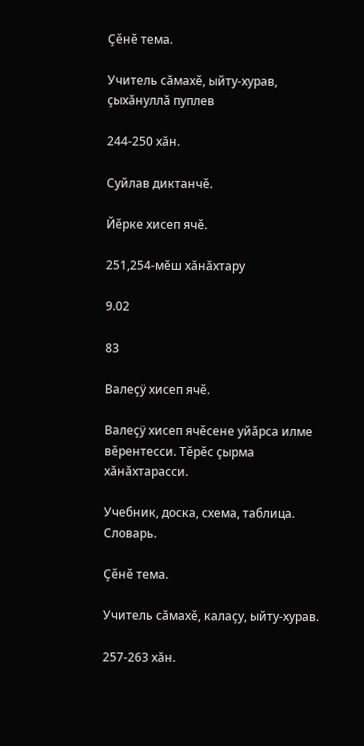Çěнě тема.

Учитель сăмахě, ыйту-хурав, çыхăнуллă пуплев

244-250 хăн.

Суйлав диктанчě.

Йěрке хисеп ячě.

251,254-мĕш хăнăхтару

9.02

83

Валеçÿ хисеп ячě.

Валеçÿ хисеп ячěсене уйăрса илме вěрентесси. Тěрěс çырма хăнăхтарасси.

Учебник, доска, схема, таблица. Словарь.

Çěнě тема.

Учитель сăмахě, калаçу, ыйту-хурав.

257-263 хăн.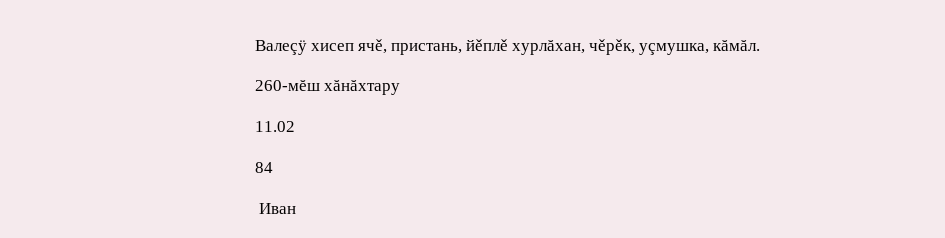Валеçÿ хисеп ячě, пристань, йěплě хурлăхан, чěрěк, уçмушка, кăмăл.

260-мĕш хăнăхтару

11.02

84

 Иван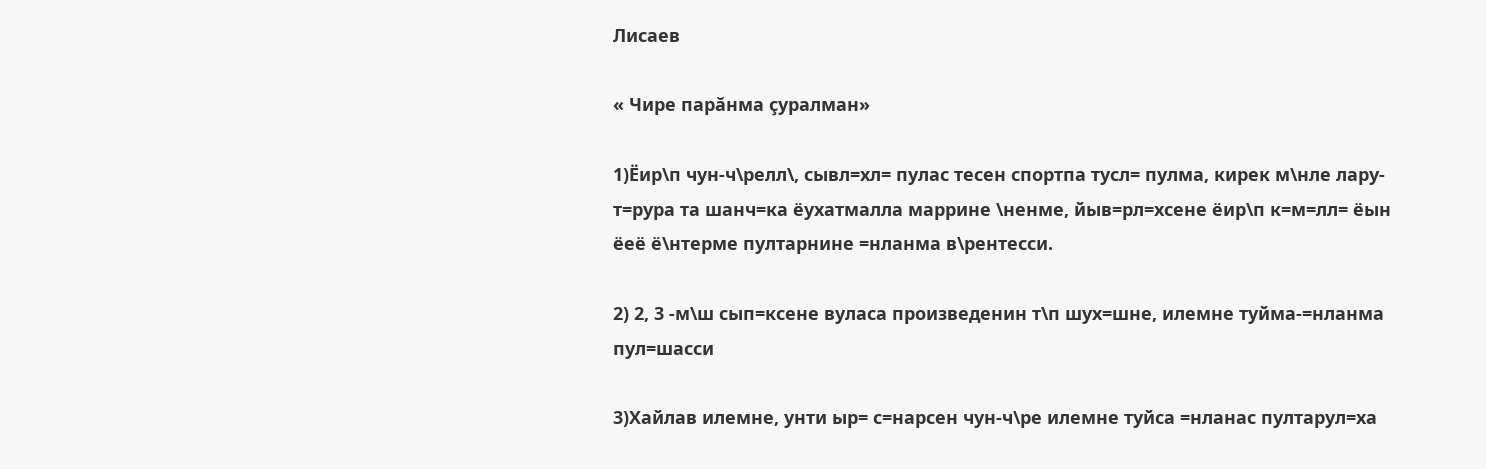Лисаев

« Чире парăнма çуралман»

1)Ёир\п чун-ч\релл\, сывл=хл= пулас тесен спортпа тусл= пулма, кирек м\нле лару-т=рура та шанч=ка ёухатмалла маррине \ненме, йыв=рл=хсене ёир\п к=м=лл= ёын ёеё ё\нтерме пултарнине =нланма в\рентесси.

2) 2, 3 -м\ш сып=ксене вуласа произведенин т\п шух=шне, илемне туйма-=нланма пул=шасси

3)Хайлав илемне, унти ыр= с=нарсен чун-ч\ре илемне туйса =нланас пултарул=ха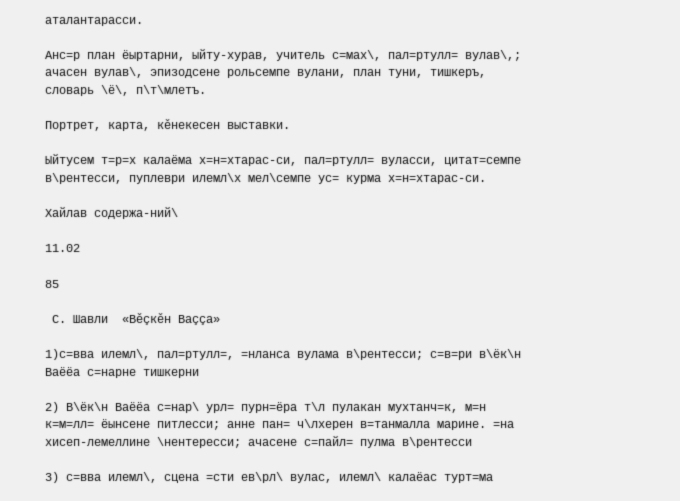аталантарасси.

Анс=р план ёыртарни, ыйту-хурав, учитель с=мах\, пал=ртулл= вулав\,; ачасен вулав\, эпизодсене рольсемпе вулани, план туни, тишкеръ, словарь \ё\, п\т\млетъ.

Портрет, карта, кěнекесен выставки.

Ыйтусем т=р=х калаёма х=н=хтарас-си, пал=ртулл= вуласси, цитат=семпе в\рентесси, пуплеври илемл\х мел\семпе ус= курма х=н=хтарас-си.

Хайлав содержа-ний\

11.02

85

 С. Шавли  «Вěçкěн Ваççа»

1)с=вва илемл\, пал=ртулл=, =нланса вулама в\рентесси; с=в=ри в\ёк\н Ваёёа с=нарне тишкерни

2) В\ёк\н Ваёёа с=нар\ урл= пурн=ёра т\л пулакан мухтанч=к, м=н к=м=лл= ёынсене питлесси; анне пан= ч\лхерен в=танмалла марине. =на хисеп-лемеллине \нентересси; ачасене с=пайл= пулма в\рентесси

3) с=вва илемл\, сцена =сти ев\рл\ вулас, илемл\ калаёас турт=ма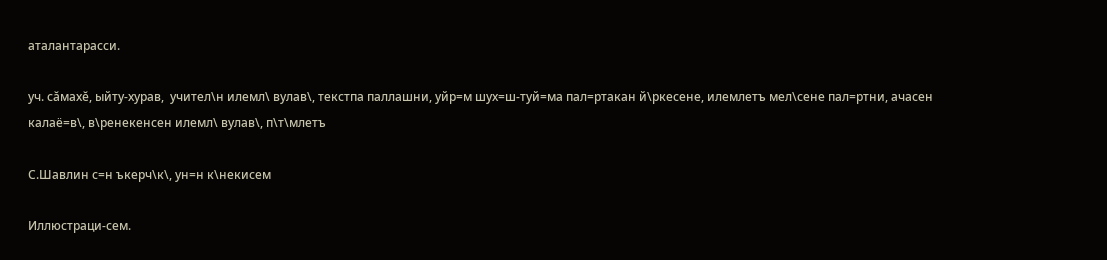аталантарасси.

уч. сăмахĕ, ыйту-хурав,  учител\н илемл\ вулав\, текстпа паллашни, уйр=м шух=ш-туй=ма пал=ртакан й\ркесене, илемлетъ мел\сене пал=ртни, ачасен калаё=в\, в\ренекенсен илемл\ вулав\, п\т\млетъ

С.Шавлин с=н ъкерч\к\, ун=н к\некисем

Иллюстраци-сем.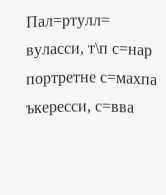Пал=ртулл= вуласси, т\п с=нар портретне с=махпа ъкересси, с=вва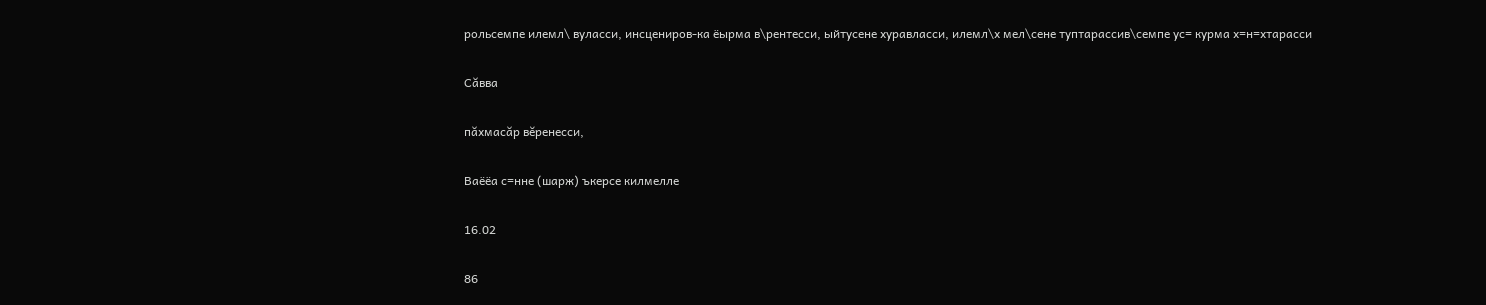рольсемпе илемл\ вуласси, инсцениров-ка ёырма в\рентесси, ыйтусене хуравласси, илемл\х мел\сене туптарассив\семпе ус= курма х=н=хтарасси

Сăвва

пăхмасăр вĕренесси,

Ваёёа с=нне (шарж) ъкерсе килмелле

16.02

86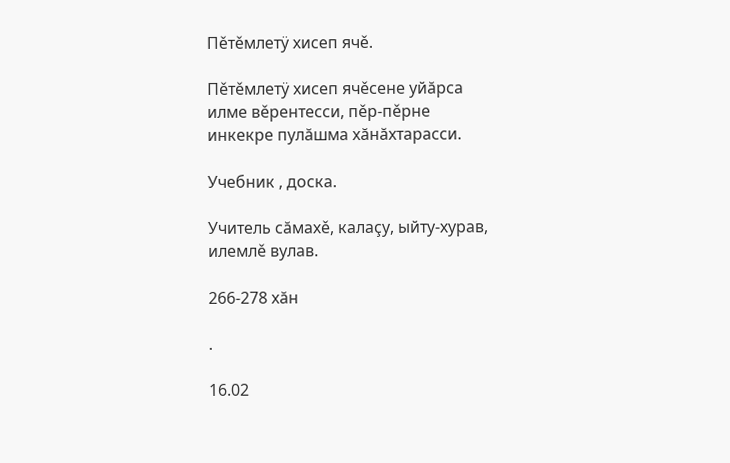Пěтěмлетÿ хисеп ячě.

Пěтěмлетÿ хисеп ячěсене уйăрса илме вěрентесси, пěр-пěрне инкекре пулăшма хăнăхтарасси.

Учебник , доска.

Учитель сăмахě, калаçу, ыйту-хурав, илемлě вулав.

266-278 хăн

.

16.02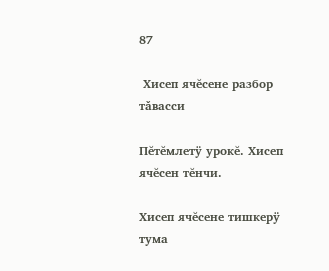87

 Хисеп ячĕсене разбор тǎвасси

Пĕтĕмлетÿ урокĕ. Хисеп  ячĕсен тĕнчи.

Хисеп ячĕсене тишкерÿ тума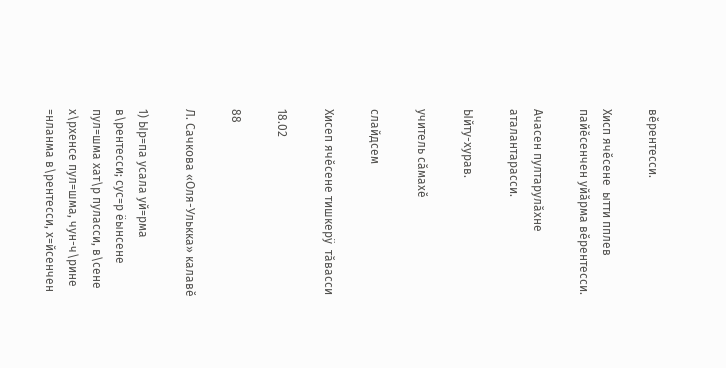вĕрентесси.

Хисп ячĕсене  ытти пплев пайĕсенчен уйăрма вĕрентесси.

Ачасен пултарулăхне аталантарасси.

Ыйту-хурав.

учитель сăмахĕ

слайдсем

Хисеп ячĕсене тишкерÿ  тăвасси

18.02

88

Л. Сачкова «Оля-Улькка» калавĕ

1) Ыр=па усала уй=рма в\рентесси; сус=р ёынсене пул=шма хат\р пуласси, в\сене х\рхенсе пул=шма, чун-ч\рине =нланма в\рентесси, х=йсенчен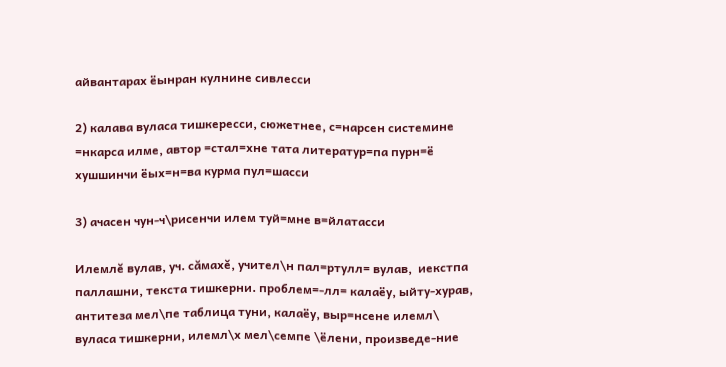айвантарах ёынран кулнине сивлесси

2) калава вуласа тишкересси, сюжетнее, с=нарсен системине =нкарса илме, автор =стал=хне тата литератур=па пурн=ё хушшинчи ёых=н=ва курма пул=шасси

3) ачасен чун-ч\рисенчи илем туй=мне в=йлатасси

Илемлĕ вулав, уч. сăмахĕ, учител\н пал=ртулл= вулав,  иекстпа паллашни, текста тишкерни. проблем=-лл= калаёу, ыйту-хурав, антитеза мел\пе таблица туни, калаёу, выр=нсене илемл\ вуласа тишкерни, илемл\х мел\семпе \ёлени, произведе-ние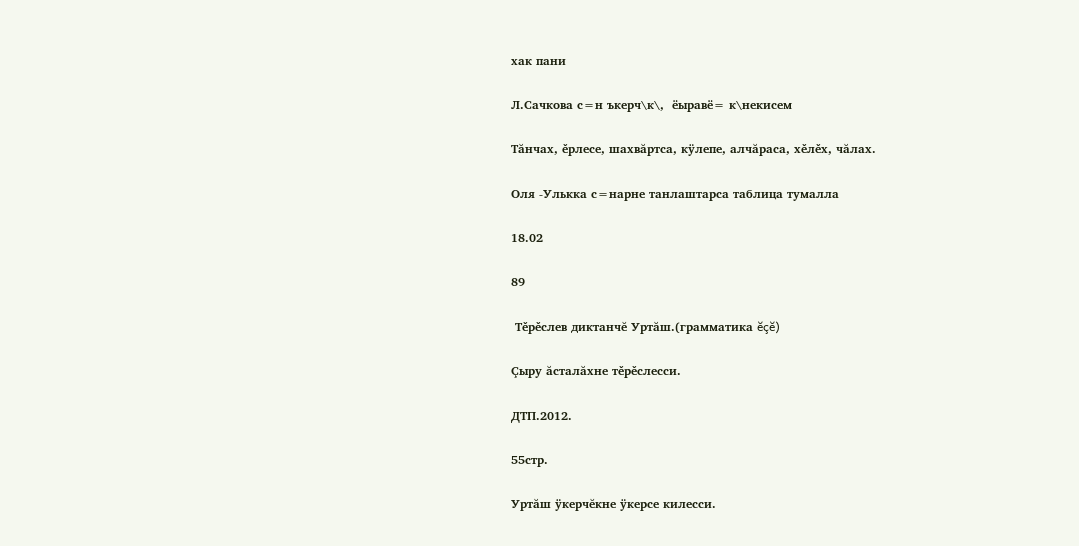хак пани

Л.Сачкова с=н ъкерч\к\,  ёыравё= к\некисем

Тăнчах, ěрлесе, шахвăртса, кÿлепе, алчăраса, хěлěх, чăлах.

Оля -Улькка с=нарне танлаштарса таблица тумалла

18.02

89

 Тěрěслев диктанчĕ Уртăш.(грамматика ĕçĕ)

Çыру ăсталăхне тěрěслесси.

ДТП.2012.

55стр.

Уртăш ÿкерчĕкне ÿкерсе килесси.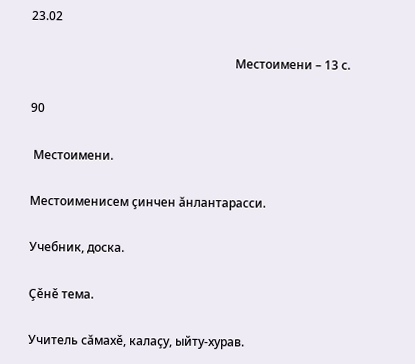23.02

                                                                    Местоимени – 13 с.

90

 Местоимени.

Местоименисем çинчен ăнлантарасси.

Учебник, доска.

Çěнě тема.

Учитель сăмахě, калаçу, ыйту-хурав.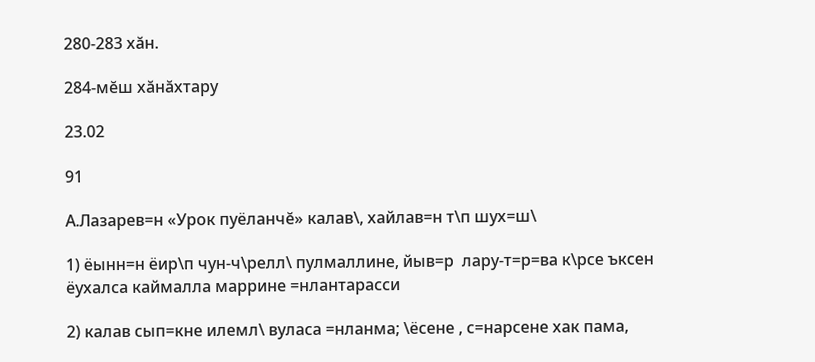280-283 хăн.

284-мĕш хăнăхтару

23.02

91

А.Лазарев=н «Урок пуёланчĕ» калав\, хайлав=н т\п шух=ш\

1) ёынн=н ёир\п чун-ч\релл\ пулмаллине, йыв=р  лару-т=р=ва к\рсе ъксен ёухалса каймалла маррине =нлантарасси

2) калав сып=кне илемл\ вуласа =нланма; \ёсене , с=нарсене хак пама,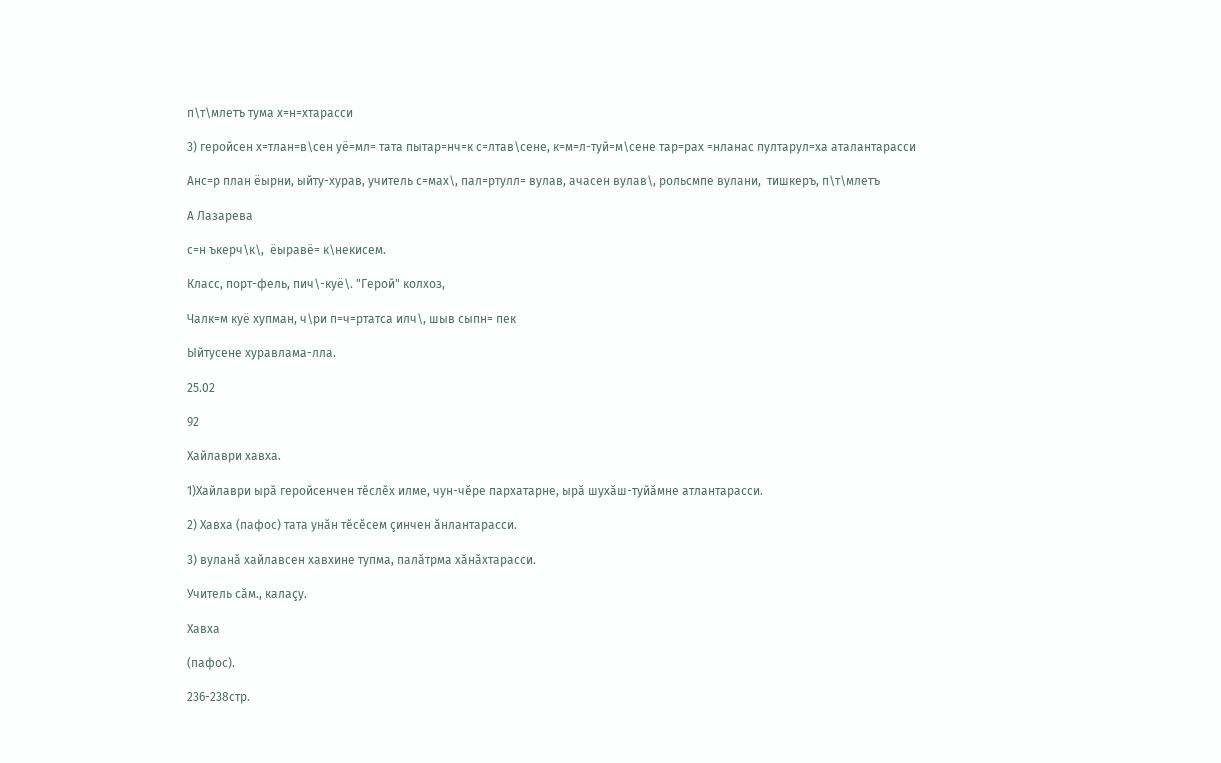п\т\млетъ тума х=н=хтарасси

3) геройсен х=тлан=в\сен уё=мл= тата пытар=нч=к с=лтав\сене, к=м=л-туй=м\сене тар=рах =нланас пултарул=ха аталантарасси

Анс=р план ёырни, ыйту-хурав, учитель с=мах\, пал=ртулл= вулав, ачасен вулав\, рольсмпе вулани,  тишкеръ, п\т\млетъ

А Лазарева

с=н ъкерч\к\,  ёыравё= к\некисем.

Класс, порт-фель, пич\-куё\. "Герой" колхоз,

Чалк=м куё хупман, ч\ри п=ч=ртатса илч\, шыв сыпн= пек

Ыйтусене хуравлама-лла.

25.02

92

Хайлаври хавха.

1)Хайлаври ырă геройсенчен тĕслĕх илме, чун-чĕре пархатарне, ырă шухăш-туйăмне атлантарасси.

2) Хавха (пафос) тата унăн тĕсĕсем çинчен ăнлантарасси.

3) вуланă хайлавсен хавхине тупма, палăтрма хăнăхтарасси.

Учитель сăм., калаçу.

Хавха

(пафос).

236-238стр.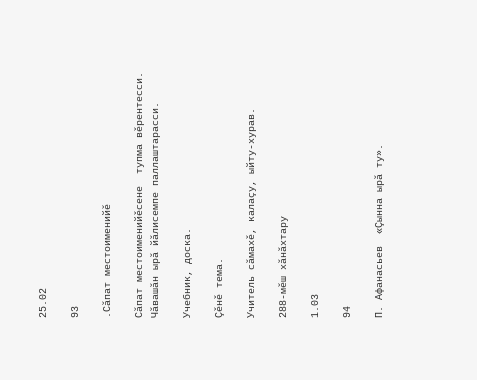25.02

93

.Сăпат местоименийĕ

Сăпат местоименийěсене  тупма вěрентесси. Чăвашăн ырă йăлисемпе паллаштарасси.

Учебник, доска.

Çěнě тема.

Учитель сăмахě, калаçу, ыйту-хурав.

288-мĕш хăнăхтару

1.03

94

П. Афанасьев  «Çынна ырă ту».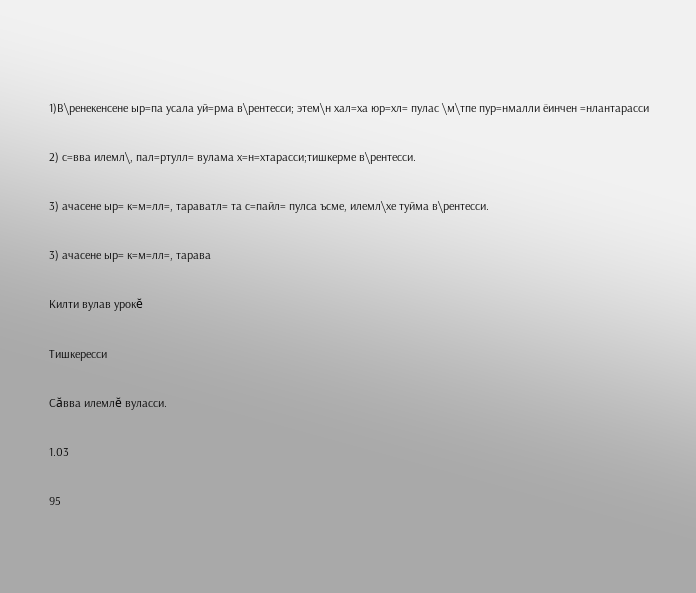1)В\ренекенсене ыр=па усала уй=рма в\рентесси; этем\н хал=ха юр=хл= пулас \м\тпе пур=нмалли ёинчен =нлантарасси

2) с=вва илемл\, пал=ртулл= вулама х=н=хтарасси;тишкерме в\рентесси.

3) ачасене ыр= к=м=лл=, тараватл= та с=пайл= пулса ъсме, илемл\хе туйма в\рентесси.

3) ачасене ыр= к=м=лл=, тарава

Килти вулав урокĕ

Тишкересси

Сăвва илемлĕ вуласси.

1.03

95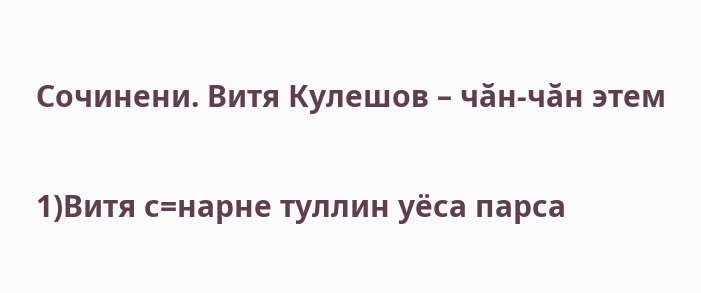Сочинени. Витя Кулешов – чăн-чăн этем

1)Витя с=нарне туллин уёса парса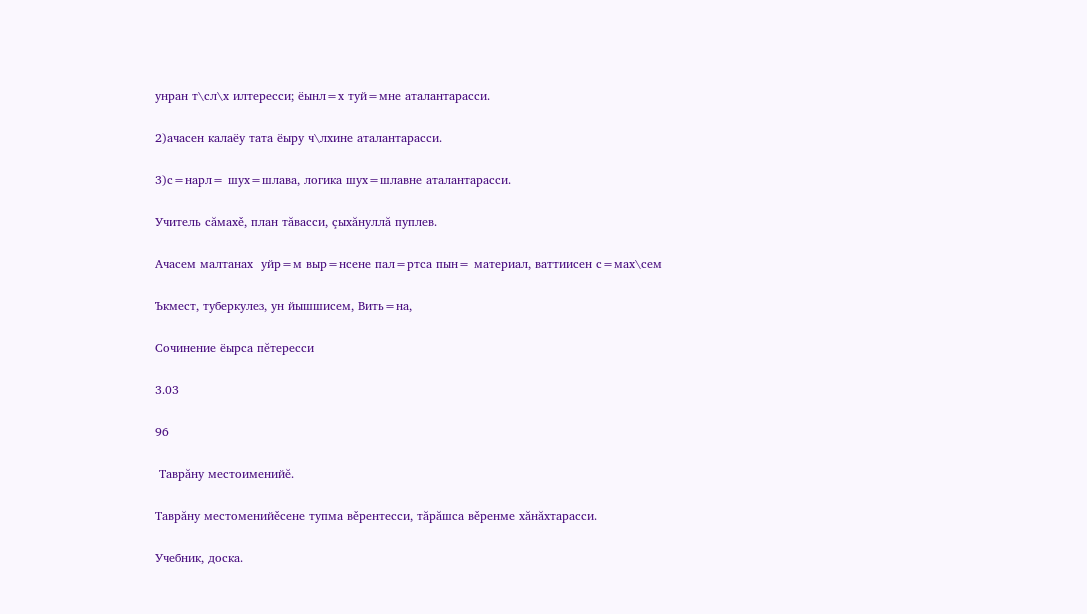унран т\сл\х илтересси; ёынл=х туй=мне аталантарасси.

2)ачасен калаёу тата ёыру ч\лхине аталантарасси.

3)с=нарл= шух=шлава, логика шух=шлавне аталантарасси.

Учитель сăмахě, план тăвасси, çыхăнуллă пуплев.

Ачасем малтанах  уйр=м выр=нсене пал=ртса пын= материал, ваттиисен с=мах\сем

Ъкмест, туберкулез, ун йышшисем, Вить=на,

Сочинение ёырса пĕтересси

3.03

96

 Таврăну местоименийĕ.

Таврăну местоменийěсене тупма вěрентесси, тăрăшса вěренме хăнăхтарасси.

Учебник, доска.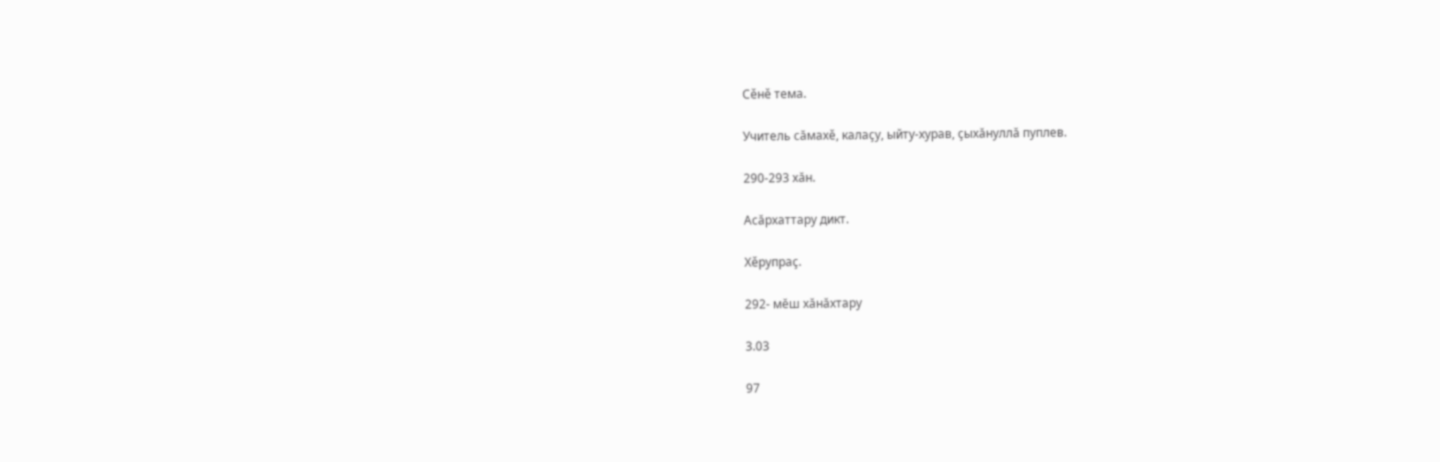Сěнě тема.

Учитель сăмахě, калаçу, ыйту-хурав, çыхăнуллă пуплев.

290-293 хăн.

Асăрхаттару дикт.

Хěрупраç.

292- мĕш хăнăхтару

3.03

97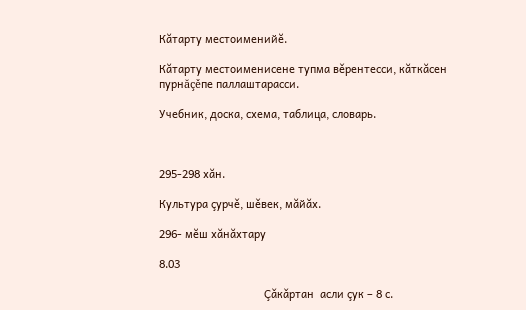Кăтарту местоименийĕ.

Кăтарту местоименисене тупма вěрентесси, кăткăсен пурнăçěпе паллаштарасси.

Учебник, доска, схема, таблица, словарь.



295-298 хăн.

Культура çурчě, шěвек, мăйăх.

296- мĕш хăнăхтару

8.03

                                   Çǎкǎртан  асли çук – 8 с.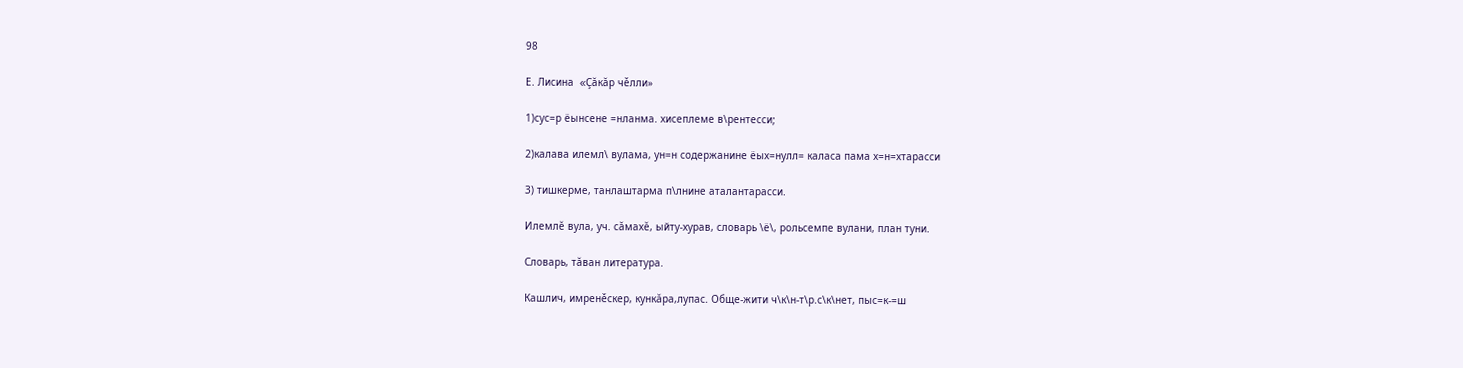98

Е. Лисина  «Çăкăр чěлли»

1)сус=р ёынсене =нланма. хисеплеме в\рентесси;

2)калава илемл\ вулама, ун=н содержанине ёых=нулл= каласа пама х=н=хтарасси

3) тишкерме, танлаштарма п\лнине аталантарасси.

Илемлĕ вула, уч. сăмахĕ, ыйту-хурав, словарь \ё\, рольсемпе вулани, план туни.

Словарь, тăван литература.

Кашлич, имренěскер, кункăра,лупас. Обще-жити ч\к\н-т\р.с\к\нет, пыс=к-=ш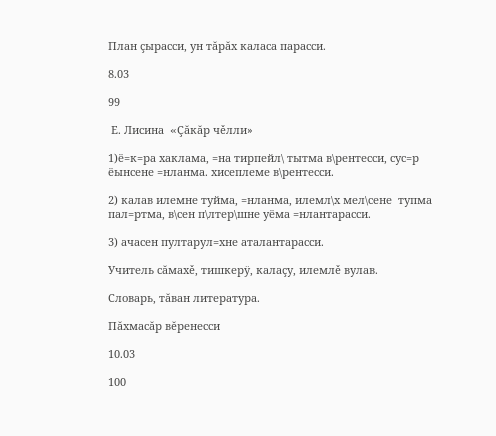План çырасси, ун тăрăх каласа парасси.

8.03

99

 Е. Лисина  «Çăкăр чěлли»

1)ё=к=ра хаклама, =на тирпейл\ тытма в\рентесси, сус=р ёынсене =нланма. хисеплеме в\рентесси.

2) калав илемне туйма, =нланма, илемл\х мел\сене  тупма пал=ртма, в\сен п\лтер\шне уёма =нлантарасси.

3) ачасен пултарул=хне аталантарасси.

Учитель сăмахě, тишкерÿ, калаçу, илемлě вулав.

Словарь, тăван литература.

Пăхмасăр вĕренесси

10.03

100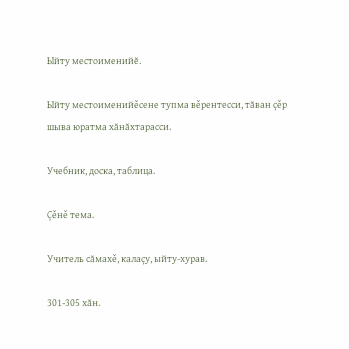Ыйту местоименийĕ.

Ыйту местоименийěсене тупма вěрентесси, тăван çěр шыва юратма хăнăхтарасси.

Учебник, доска, таблица.

Çěнě тема.

Учитель сăмахě, калаçу, ыйту-хурав.

301-305 хăн.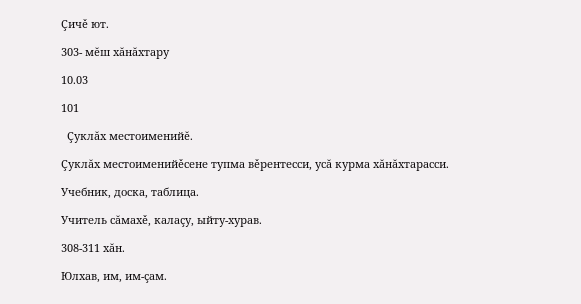Çичě ют.

303- мĕш хăнăхтару

10.03

101

  Çуклăх местоименийĕ.

Çуклăх местоименийěсене тупма вěрентесси, усă курма хăнăхтарасси.

Учебник, доска, таблица.

Учитель сăмахě, калаçу, ыйту-хурав.

308-311 хăн.

Юлхав, им, им-çам.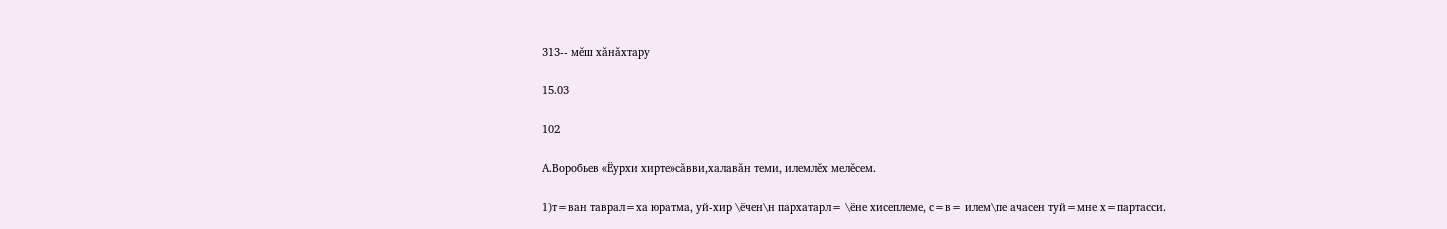313-- мĕш хăнăхтару

15.03

102

А.Воробьев «Ёурхи хирте»сăвви,халавăн теми, илемлĕх мелĕсем.

1)т=ван таврал=ха юратма, уй-хир \ёчен\н пархатарл= \ёне хисеплеме, с=в= илем\пе ачасен туй=мне х=партасси.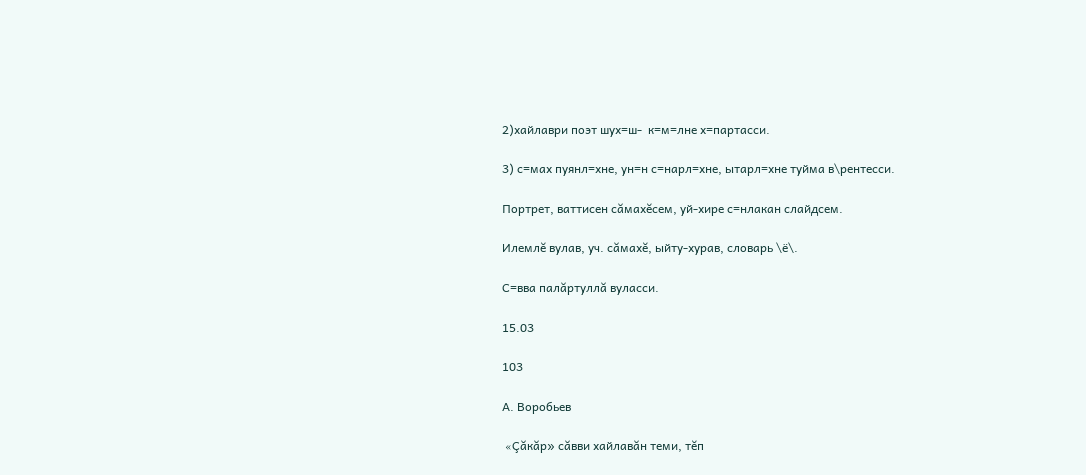2)хайлаври поэт шух=ш-  к=м=лне х=партасси.

3) с=мах пуянл=хне, ун=н с=нарл=хне, ытарл=хне туйма в\рентесси.

Портрет, ваттисен сăмахĕсем, уй-хире с=нлакан слайдсем.

Илемлĕ вулав, уч. сăмахĕ, ыйту-хурав, словарь \ё\.

С=вва палăртуллă вуласси.

15.03

103

А. Воробьев

 «Çăкăр» сăвви хайлавăн теми, тĕп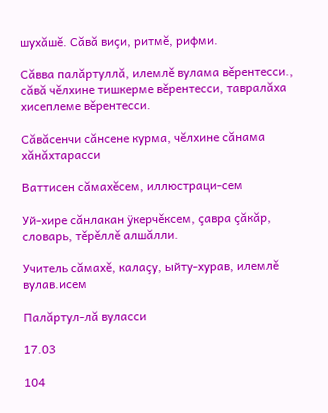шухăшĕ. Сăвă виçи, ритмĕ, рифми.

Сăвва палăртуллă, илемлě вулама вěрентесси., сăвă чěлхине тишкерме вěрентесси, тавралăха хисеплеме вěрентесси.

Сăвăсенчи сăнсене курма, чĕлхине сăнама хăнăхтарасси

Ваттисен сăмахĕсем, иллюстраци-сем

Уй-хире сăнлакан ÿкерчěксем, çавра çăкăр, словарь, тěрěллě алшăлли.

Учитель сăмахě, калаçу, ыйту-хурав, илемлě вулав.исем

Палăртул-лă вуласси

17.03

104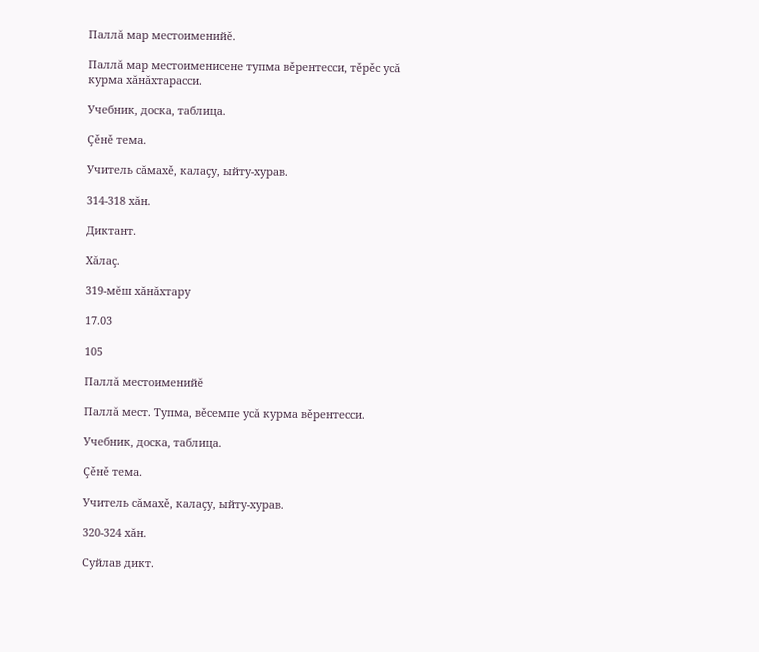Паллă мар местоименийĕ.

Паллă мар местоименисене тупма вěрентесси, тěрěс усă курма хăнăхтарасси.

Учебник, доска, таблица.

Çěнě тема.

Учитель сăмахě, калаçу, ыйту-хурав.

314-318 хăн.

Диктант.

Хăлаç.

319-мĕш хăнăхтару

17.03

105

Паллă местоименийĕ

Паллă мест. Тупма, вěсемпе усă курма вěрентесси.

Учебник, доска, таблица.

Çěнě тема.

Учитель сăмахě, калаçу, ыйту-хурав.

320-324 хăн.

Суйлав дикт.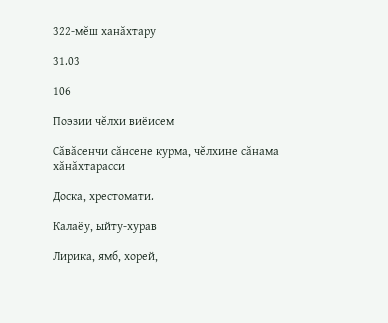322-мĕш ханăхтару

31.03

106

Поэзии чĕлхи виёисем

Сăвăсенчи сăнсене курма, чĕлхине сăнама хăнăхтарасси

Доска, хрестомати.

Калаёу, ыйту-хурав

Лирика, ямб, хорей,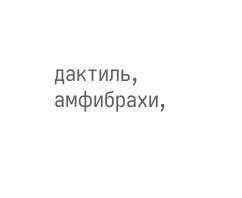дактиль, амфибрахи,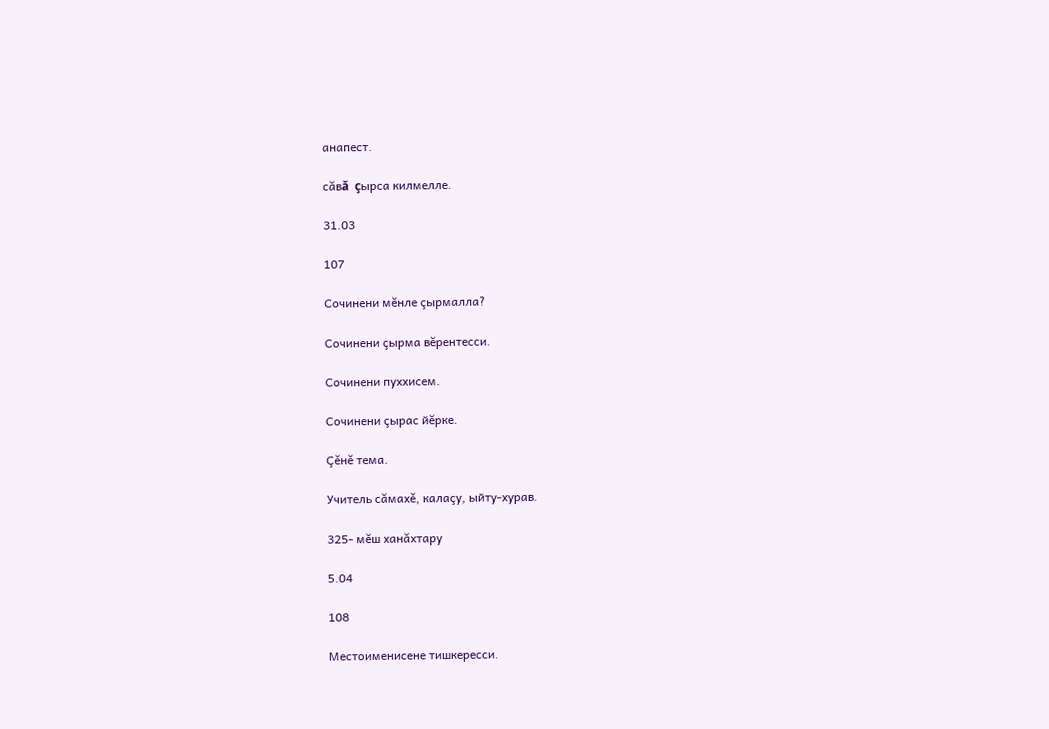анапест.

сăвă  çырса килмелле.

31.03

107

Сочинени мĕнле çырмалла?

Сочинени çырма вĕрентесси.

Сочинени пуххисем.

Сочинени çырас йĕрке.

Çěнě тема.

Учитель сăмахě, калаçу, ыйту-хурав.

325- мĕш ханăхтару

5.04

108

Местоименисене тишкересси.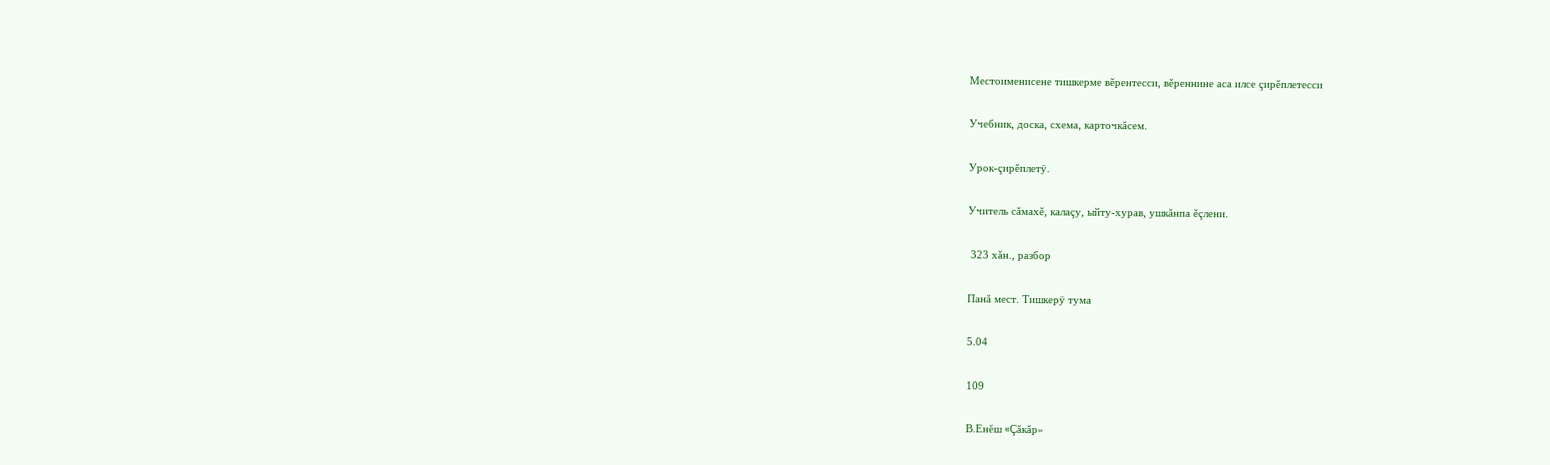Местоименисене тишкерме вěрентесси, вěреннине аса илсе çирěплетесси

Учебник, доска, схема, карточкăсем.

Урок-çирěплетÿ.

Учитель сăмахě, калаçу, ыйту-хурав, ушкăнпа ěçлени.

 323 хǎн., разбор

Панă мест. Тишкерÿ тума

5.04

109

В.Енĕш «Çăкăр»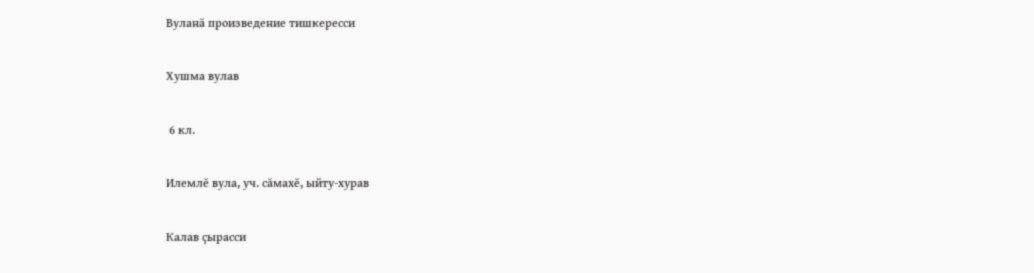Вуланă произведение тишкересси

Хушма вулав

 6 кл.

Илемлĕ вула, уч. сăмахĕ, ыйту-хурав

Калав çырасси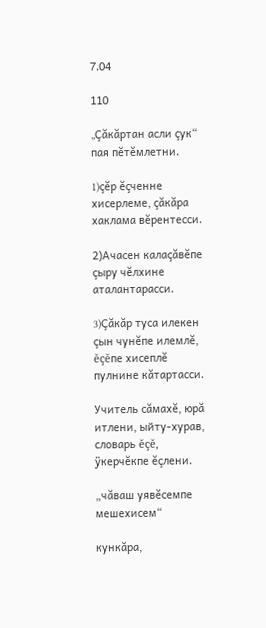7.04

110

„Çăкăртан асли çук“ пая пĕтĕмлетни.

1)çĕр ĕçченне хисерлеме, çăкăра хаклама вĕрентесси.

2)Ачасен калаçăвĕпе çыру чĕлхине аталантарасси.

3)Çăкăр туса илекен çын чунĕпе илемлĕ, ĕçĕпе хисеплĕ пулнине кăтартасси.

Учитель сăмахĕ, юрă итлени, ыйту-хурав, словарь ĕçĕ, ÿкерчĕкпе ĕçлени.

„чăваш уявĕсемпе мешехисем“

кункăра,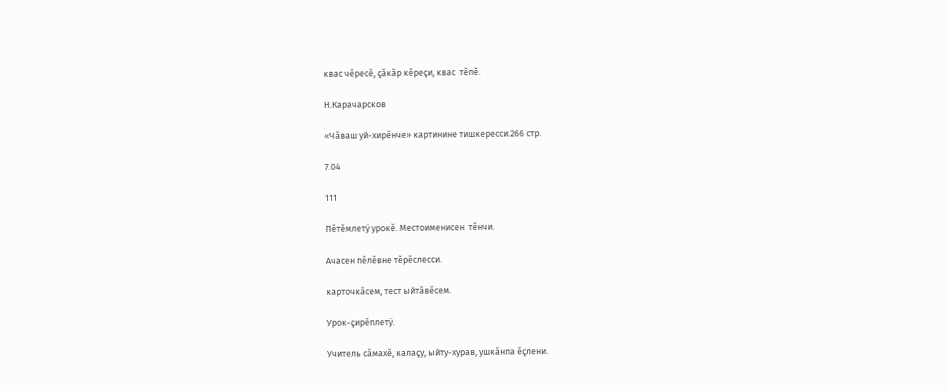квас чĕресĕ, çăкăр кĕреçи, квас  тĕпĕ.

Н.Карачарсков

«Чăваш уй-хирĕнче» картинине тишкересси.266 стр.

7.04

111

Пĕтĕмлетÿ урокĕ. Местоименисен  тĕнчи.

Ачасен пĕлĕвне тĕрĕслесси.

карточкăсем, тест ыйтăвĕсем.

Урок-çирěплетÿ.

Учитель сăмахě, калаçу, ыйту-хурав, ушкăнпа ěçлени.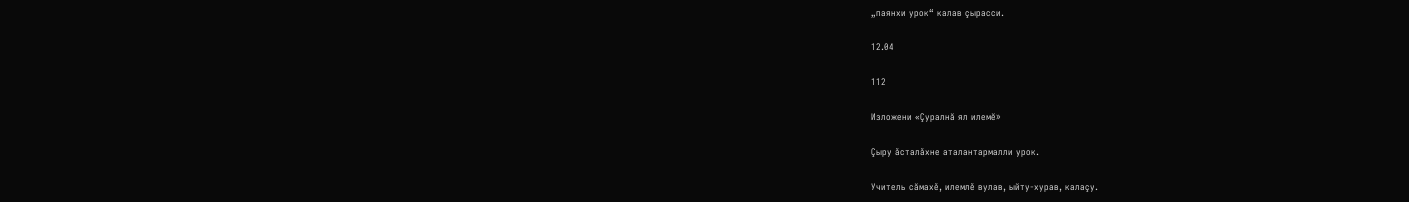„паянхи урок“ калав çырасси.

12.04

112

Изложени «Çуралнă ял илемĕ»

Çыру ǎсталǎхне аталантармалли урок.

Учитель сăмахě, илемлě вулав, ыйту-хурав, калаçу.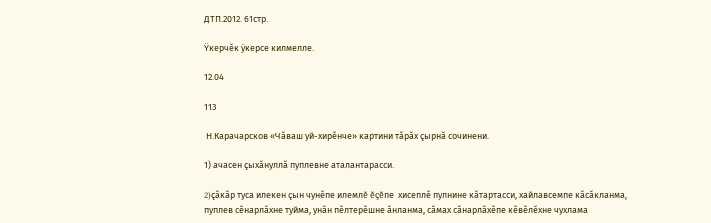ДТП.2012. 61стр.

Ÿкерчĕк ÿкерсе килмелле.

12.04

113

 Н.Карачарсков «Чăваш уй-хирĕнче» картини тăрăх çырнă сочинени.

1) ачасен çыхăнуллă пуплевне аталантарасси.

2)çăкăр туса илекен çын чунĕпе илемлĕ ĕçĕпе  хисеплĕ пулнине кăтартасси, хайлавсемпе кăсăкланма, пуплев сĕнарлăхне туйма, унăн пĕлтерĕшне ăнланма, сăмах сăнарлăхĕпе кĕвĕлĕхне чухлама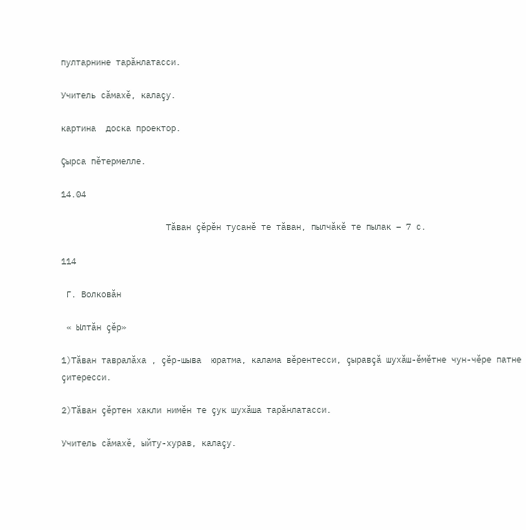пултарнине тарăнлатасси.

Учитель сăмахě, калаçу.

картина  доска проектор.

Çырса пěтермелле.

14.04

                     Тǎван çĕрĕн тусанĕ те тǎван, пылчǎкĕ те пылак – 7 с.

114

 Г. Волковăн

 « Ылтăн çěр»

1)Тăван тавралăха , çĕр-шыва  юратма, калама вĕрентесси, çыравçă шухăш-ĕмĕтне чун-чĕре патне çитересси.

2)Тăван çĕртен хакли нимĕн те çук шухăша тарăнлатасси.

Учитель сăмахě, ыйту-хурав, калаçу.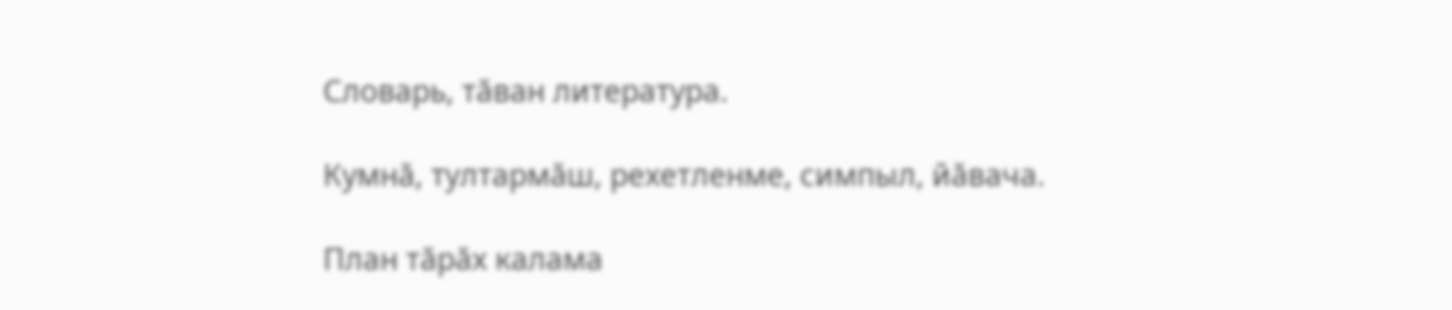Словарь, тăван литература.

Кумнă, тултармăш, рехетленме, симпыл, йăвача.

План тăрăх калама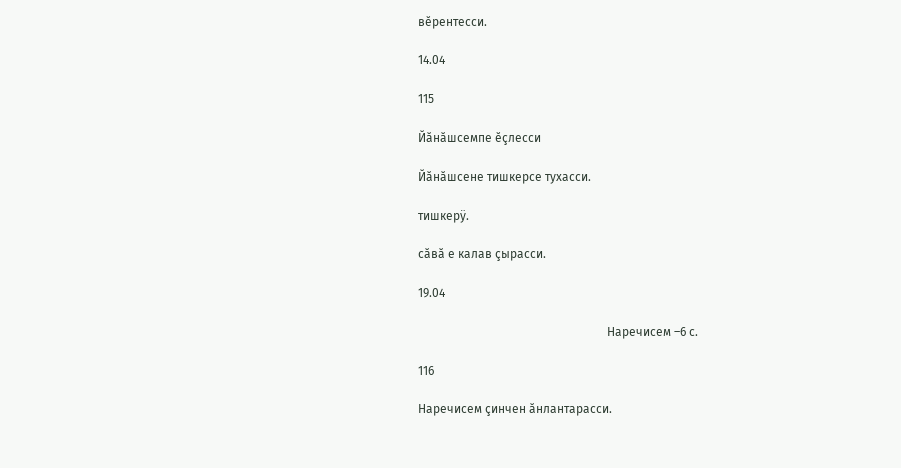вĕрентесси.

14.04

115

Йăнăшсемпе ĕçлесси

Йăнăшсене тишкерсе тухасси.

тишкерÿ.

сăвă е калав çырасси.

19.04

                                                               Наречисем –6 с.

116

Наречисем çинчен ăнлантарасси.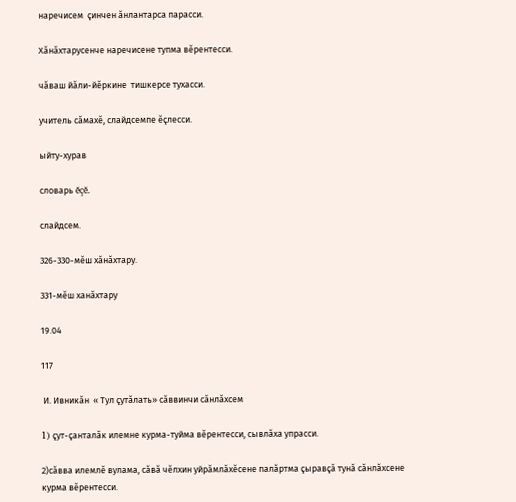наречисем  çинчен ăнлантарса парасси.

Хăнăхтарусенче наречисене тупма вĕрентесси.

чăваш йăли-йĕркине  тишкерсе тухасси.

учитель сăмахĕ, слайдсемпе ĕçлесси.

ыйту-хурав

словарь ĕçĕ.

слайдсем.

326-330-мĕш хăнăхтару.

331-мĕш ханăхтару

19.04

117

 И. Ивникăн  « Тул çутăлать» сăввинчи сăнлăхсем

1) çут-çанталăк илемне курма-туйма вĕрентесси, сывлăха упрасси.

2)сăвва илемлĕ вулама, сăвă чĕлхин уйрăмлăхĕсене палăртма çыравçă тунă сăнлăхсене  курма вĕрентесси.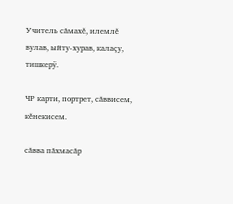Учитель сăмахě, илемлě вулав, ыйту-хурав, калаçу, тишкерÿ.

ЧР карти, портрет, сăввисем, кěнекисем.

сăвва пăхмасăр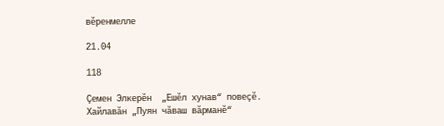вěренмелле

21.04

118

Çемен Элкерĕн  „Ешĕл хунав“ повеçĕ. Хайлавăн „Пуян чăваш вăрманĕ“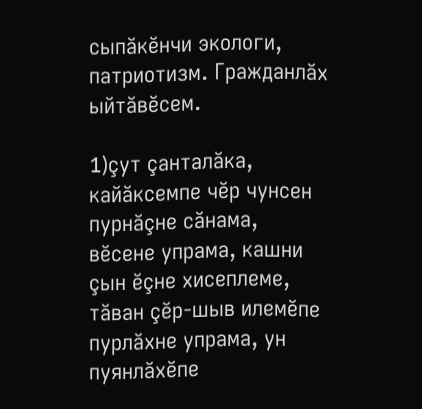сыпăкĕнчи экологи, патриотизм. Гражданлăх ыйтăвĕсем.

1)çут çанталăка, кайăксемпе чĕр чунсен пурнăçне сăнама, вĕсене упрама, кашни çын ĕçне хисеплеме, тăван çĕр-шыв илемĕпе пурлăхне упрама, ун пуянлăхĕпе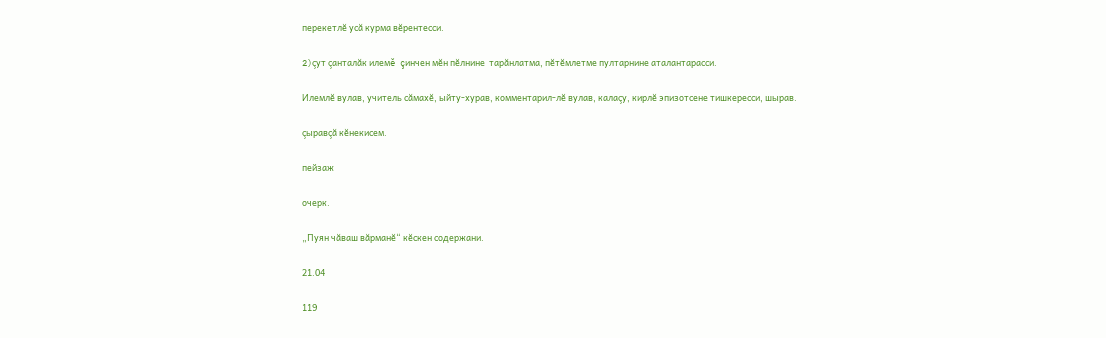перекетлĕ усă курма вĕрентесси.

2)çут çанталăк илемĕ çинчен мĕн пĕлнине  тарăнлатма, пĕтĕмлетме пултарнине аталантарасси.

Илемлĕ вулав, учитель сăмахĕ, ыйту-хурав, комментарил-лĕ вулав, калаçу, кирлĕ эпизотсене тишкересси, шырав.

çыравçă кĕнекисем.

пейзаж

очерк.

„Пуян чăваш вăрманĕ“ кĕскен содержани.

21.04

119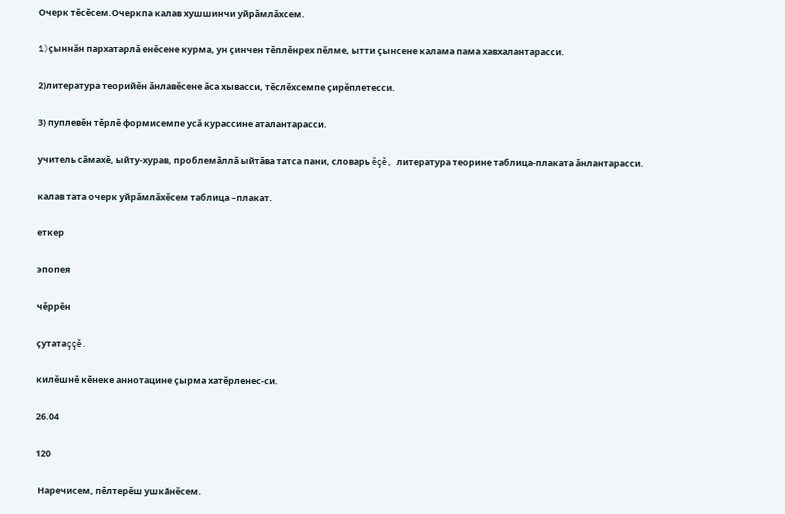Очерк тĕсĕсем.Очеркпа калав хушшинчи уйрăмлăхсем.

1)çыннăн пархатарлă енĕсене курма, ун çинчен тĕплĕнрех пĕлме, ытти çынсене калама пама хавхалантарасси.

2)литература теорийĕн ăнлавĕсене ăса хывасси, тĕслĕхсемпе çирĕплетесси.

3) пуплевĕн тĕрлĕ формисемпе усă курассине аталантарасси.

учитель сăмахĕ, ыйту-хурав, проблемăллă ыйтăва татса пани, словарь ĕçĕ, литература теорине таблица-плаката ăнлантарасси.

калав тата очерк уйрăмлăхĕсем таблица –плакат.

еткер

эпопея

чĕррĕн

çутатаççĕ.

килĕшнĕ кĕнеке аннотацине çырма хатĕрленес-си.

26.04

120

 Наречисем, пĕлтерĕш ушкǎнĕсем.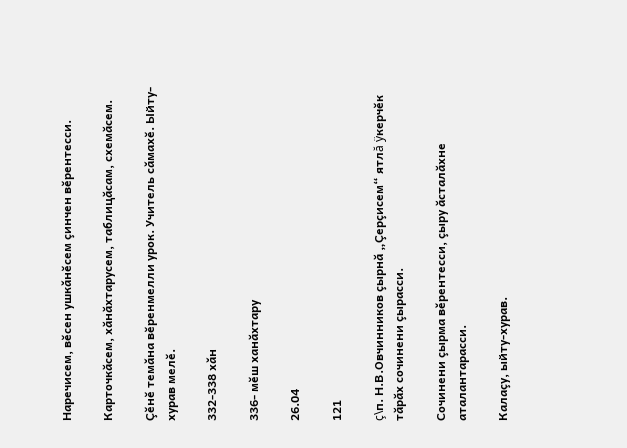Наречисем, вĕсен ушкǎнĕсем çинчен вĕрентесси.

Карточкăсем, хăнăхтарусем, таблицăсам, схемăсем.

Çĕнĕ темǎна вĕренмелли урок. Учитель сǎмахĕ. Ыйту-хурав мелĕ.

332-338 хǎн

336- мĕш ханăхтару

26.04

121

ç\п. Н.В.Овчинников çырнă „Çерçисем“ ятлă ÿкерчĕк тăрăх сочинени çырасси.

Сочинени çырма вěрентесси, çыру ăсталăхне аталантарасси.

Калаçу, ыйту-хурав.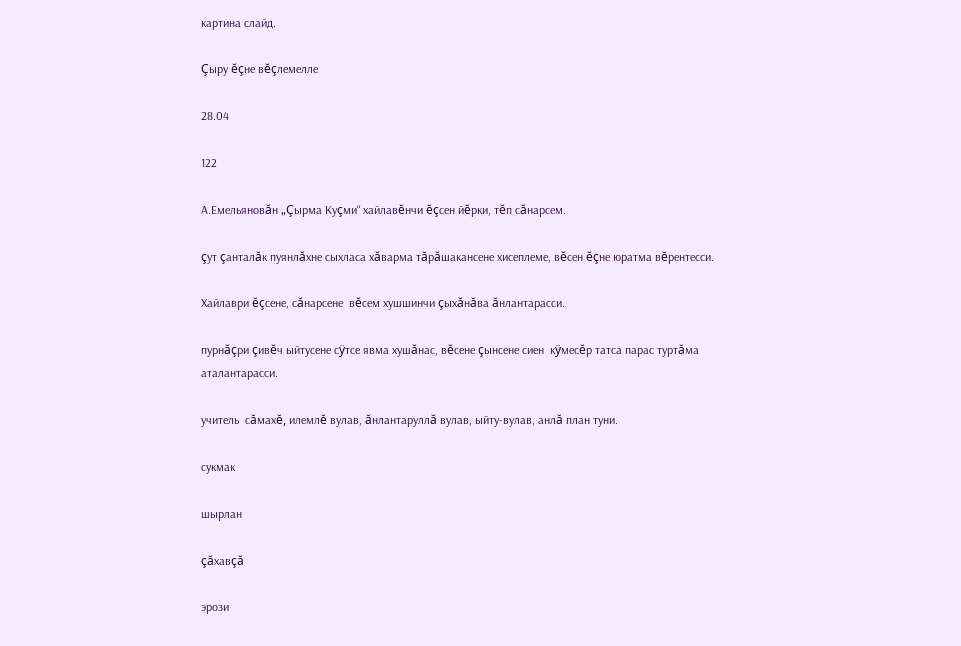картина слайд.

Çыру ĕçне вĕçлемелле

28.04

122

А.Емельяновăн „Çырма Куçми“ хайлавĕнчи ĕçсен йĕрки, тĕп сăнарсем.

çут çанталăк пуянлăхне сыхласа хăварма тăрăшакансене хисеплеме, вĕсен ĕçне юратма вĕрентесси.

Хайлаври ĕçсене, сăнарсене  вĕсем хушшинчи çыхăнăва ăнлантарасси.

пурнăçри çивĕч ыйтусене сÿтсе явма хушăнас, вĕсене çынсене сиен  кÿмесĕр татса парас туртăма аталантарасси.

учитель  сăмахĕ, илемлĕ вулав, ăнлантаруллă вулав, ыйту-вулав, анлă план туни.

сукмак

шырлан

çăхавçă

эрози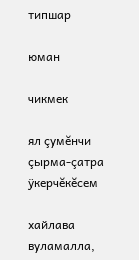типшар

юман

чикмек

ял çумĕнчи çырма-çатра ÿкерчĕкĕсем

хайлава вуламалла,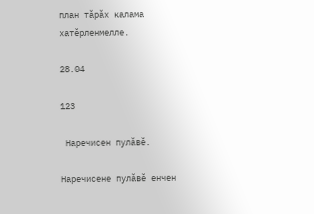план тăрăх калама хатĕрленмелле.

28.04

123

 Наречисен пулǎвĕ.

Наречисене пулǎвĕ енчен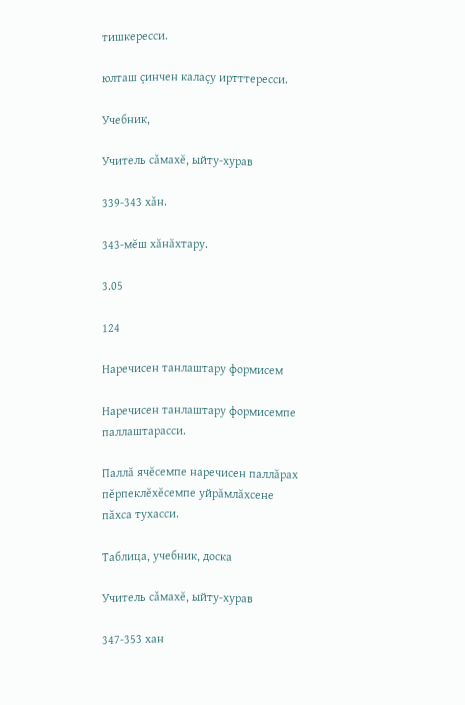тишкересси.

юлташ çинчен калаçу иртттересси.

Учебник,

Учитель сǎмахĕ, ыйту-хурав

339-343 хǎн.

343-мĕш хăнăхтару.

3.05

124

Наречисен танлаштару формисем

Наречисен танлаштару формисемпе паллаштарасси.

Паллă ячĕсемпе наречисен паллăрах пĕрпеклĕхĕсемпе уйрăмлăхсене пăхса тухасси.

Таблица, учебник, доска

Учитель сǎмахĕ, ыйту-хурав

347-353 хан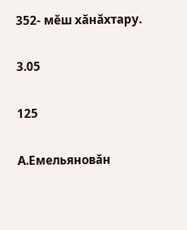352- мĕш хăнăхтару.

3.05

125

А.Емельяновăн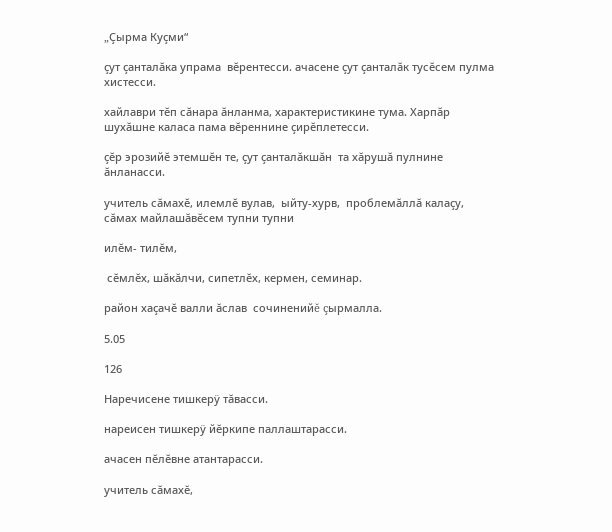„Çырма Куçми“

çут çанталăка упрама  вĕрентесси. ачасене çут çанталăк тусĕсем пулма хистесси.

хайлаври тĕп сăнара ăнланма, характеристикине тума. Харпăр шухăшне каласа пама вĕреннине çирĕплетесси.

çĕр эрозийĕ этемшĕн те, çут çанталăкшăн  та хăрушă пулнине ăнланасси.

учитель сăмахĕ, илемлĕ вулав,  ыйту-хурв,  проблемăллă калаçу, сăмах майлашăвĕсем тупни тупни

илĕм- тилĕм,

 сĕмлĕх, шăкăлчи, сипетлĕх, кермен, семинар.

район хаçачĕ валли ăслав  сочиненийĕ çырмалла.

5.05

126

Наречисене тишкерÿ тăвасси.

нареисен тишкерÿ йĕркипе паллаштарасси.

ачасен пĕлĕвне атантарасси.

учитель сăмахĕ,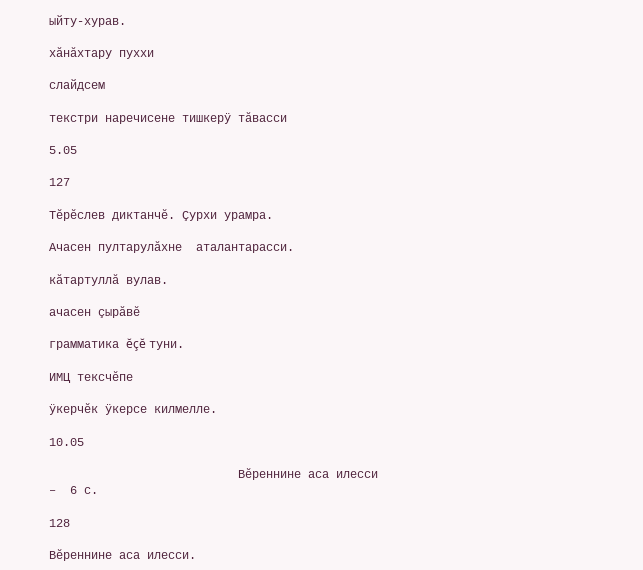ыйту-хурав.

хăнăхтару пуххи

слайдсем

текстри наречисене тишкерÿ тăвасси

5.05

127

Тĕрĕслев диктанчĕ. Çурхи урамра.

Ачасен пултарулăхне  аталантарасси.

кăтартуллă вулав.

ачасен çырăвĕ

грамматика ĕçĕ туни.

ИМЦ тексчĕпе

ÿкерчĕк ÿкерсе килмелле.

10.05

                           Вĕреннине аса илесси –  6 с.

128

Вĕреннине аса илесси.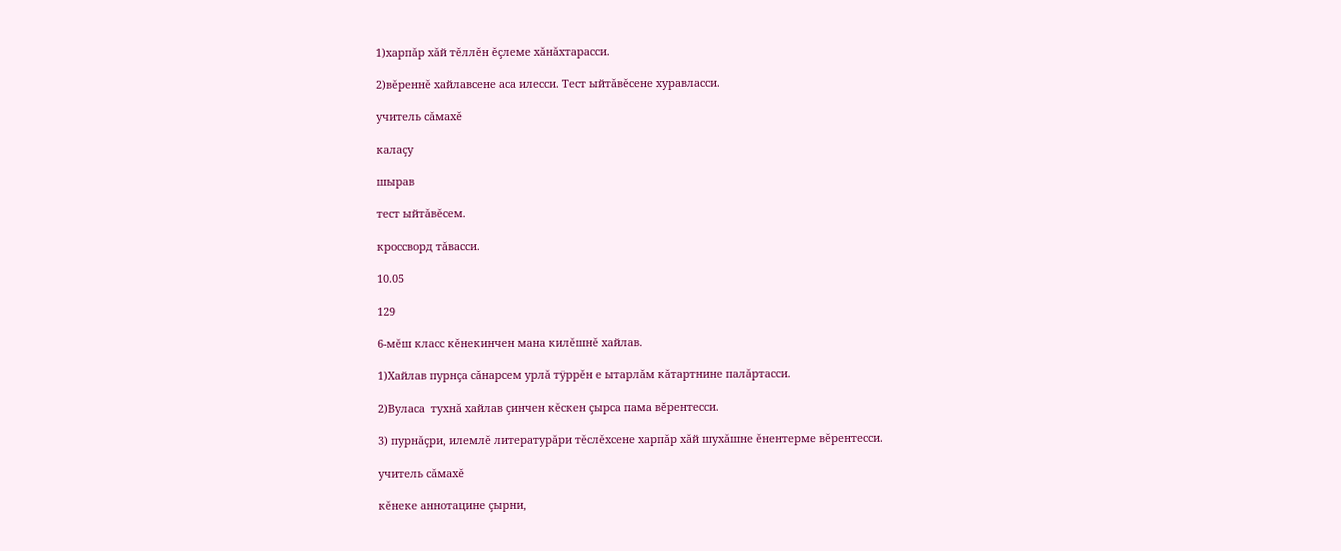1)харпăр хăй тĕллĕн ĕçлеме хăнăхтарасси.

2)вĕреннĕ хайлавсене аса илесси. Тест ыйтăвĕсене хуравласси.

учитель сăмахĕ

калаçу

шырав

тест ыйтăвĕсем.

кроссворд тăвасси.

10.05

129

6-мĕш класс кĕнекинчен мана килĕшнĕ хайлав.

1)Хайлав пурнçа сăнарсем урлă тÿррĕн е ытарлăм кăтартнине палăртасси.

2)Вуласа  тухнă хайлав çинчен кĕскен çырса пама вĕрентесси.

3) пурнăçри, илемлĕ литературăри тĕслĕхсене харпăр хăй шухăшне ĕнентерме вĕрентесси.

учитель сăмахĕ

кĕнеке аннотацине çырни,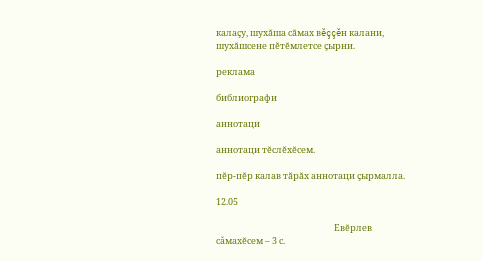калаçу, шухăша сăмах вĕççĕн калани, шухăшсене пĕтĕмлетсе çырни.

реклама

библиографи

аннотаци

аннотаци тĕслĕхĕсем.

пĕр-пĕр калав тăрăх аннотаци çырмалла.

12.05

                                                           Евĕрлев сǎмахĕсем – 3 с.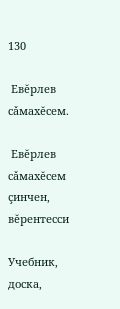130

 Евĕрлев сǎмахĕсем.

 Евĕрлев сǎмахĕсем çинчен, вĕрентесси

Учебник, доска,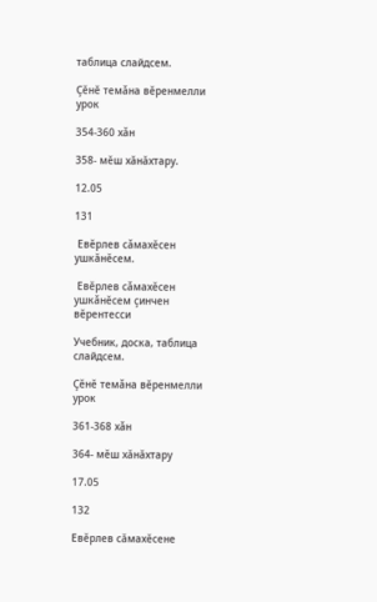таблица слайдсем.

Çĕнĕ темǎна вĕренмелли урок

354-360 хǎн

358- мĕш хăнăхтару.

12.05

131

 Евĕрлев сǎмахĕсен ушкăнĕсем.

 Евĕрлев сǎмахĕсен ушкǎнĕсем çинчен вĕрентесси

Учебник, доска, таблица слайдсем.

Çĕнĕ темǎна вĕренмелли урок

361-368 хǎн

364- мĕш хăнăхтару

17.05

132

Евĕрлев сăмахĕсене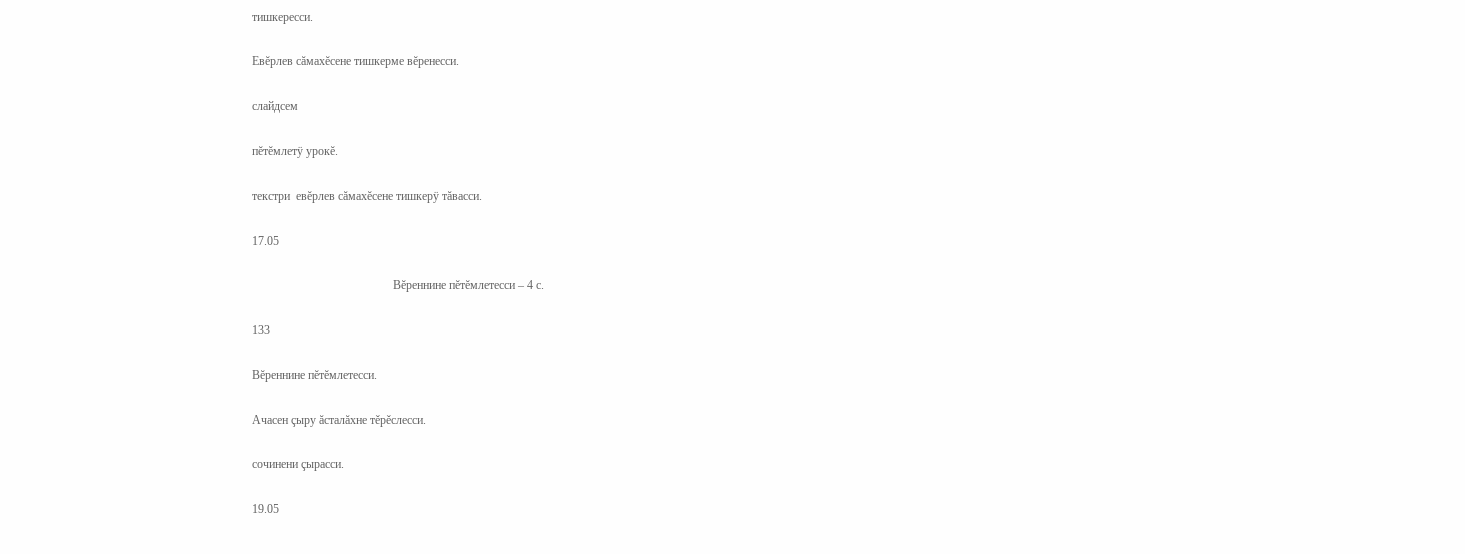тишкересси.

Евĕрлев сăмахĕсене тишкерме вĕренесси.

слайдсем

пĕтĕмлетÿ урокĕ.

текстри  евĕрлев сăмахĕсене тишкерÿ тăвасси.

17.05

                                               Вĕреннине пĕтĕмлетесси – 4 с.

133

Вĕреннине пĕтĕмлетесси.

Ачасен çыру ăсталăхне тěрěслесси.

сочинени çырасси.

19.05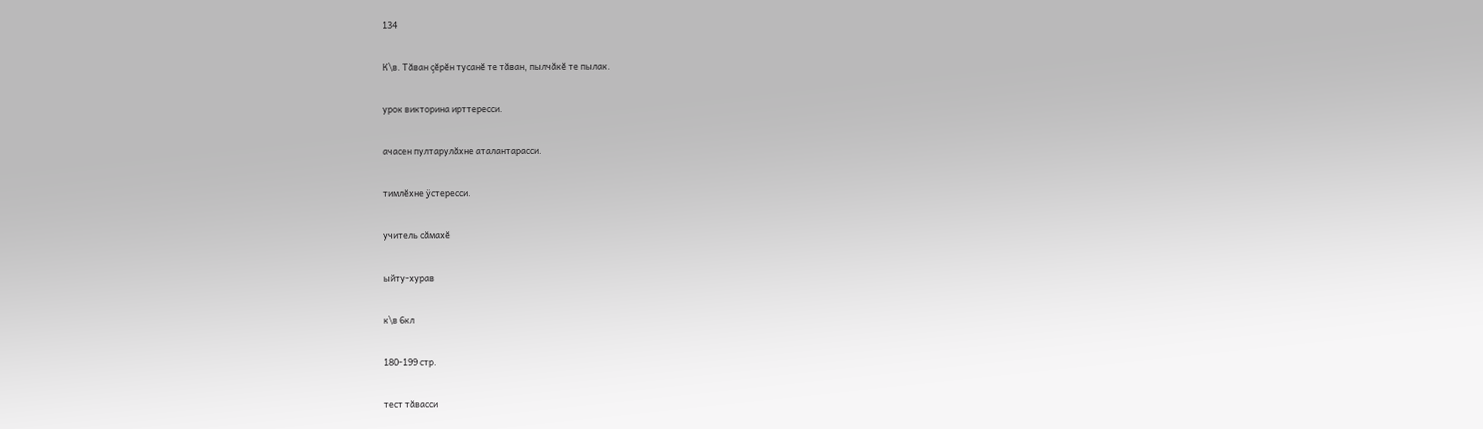134

К\в. Тăван çĕрĕн тусанĕ те тăван, пылчăкĕ те пылак.

урок викторина ирттересси.

ачасен пултарулăхне аталантарасси.

тимлĕхне ÿстересси.

учитель сăмахĕ

ыйту-хурав

к\в 6кл

180-199 стр.

тест тăвасси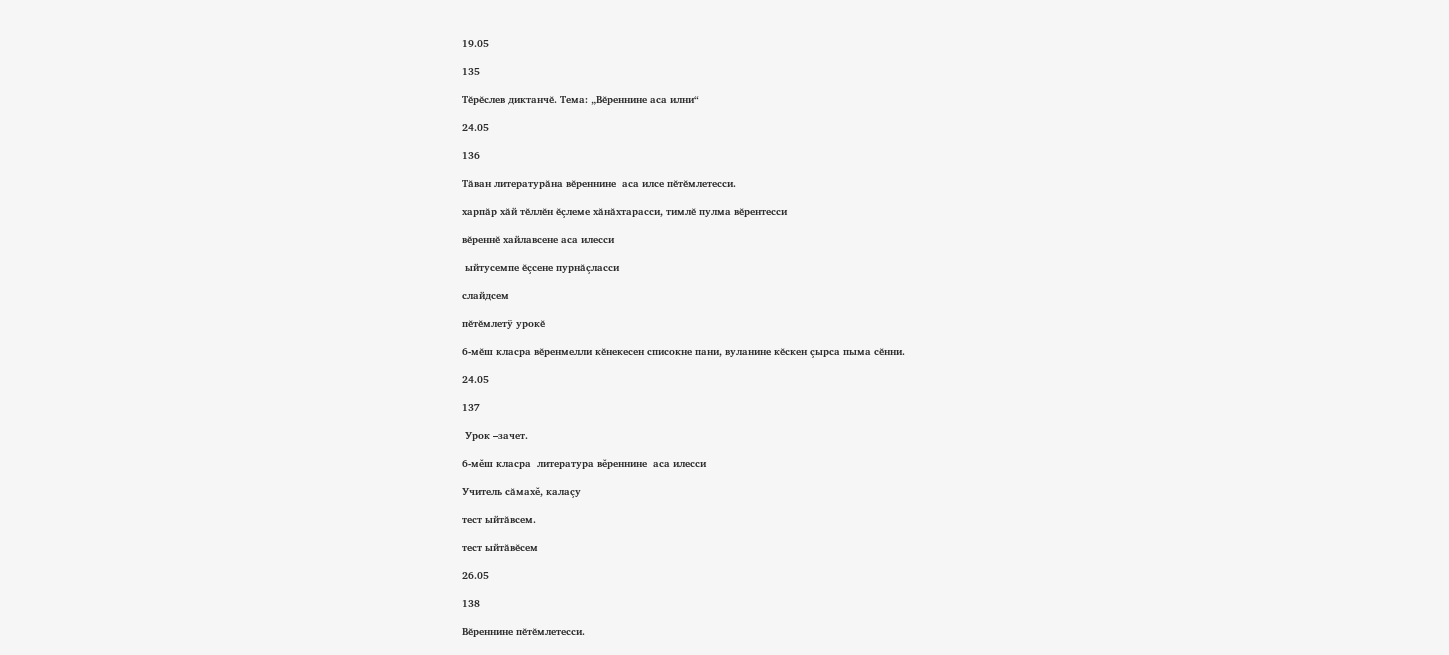19.05

135

Тĕрĕслев диктанчĕ. Тема: „Вĕреннине аса илни“

24.05

136

Тăван литературăна вĕреннине  аса илсе пĕтĕмлетесси.

харпăр хăй тĕллĕн ĕçлеме хăнăхтарасси, тимлĕ пулма вĕрентесси

вĕреннĕ хайлавсене аса илесси

 ыйтусемпе ĕçсене пурнăçласси

слайдсем

пĕтĕмлетÿ урокĕ

6-мĕш класра вĕренмелли кĕнекесен списокне пани, вуланине кĕскен çырса пыма сĕнни.

24.05

137

 Урок –зачет.

6-мěш класра  литература вěреннине  аса илесси

Учитель сăмахě, калаçу

тест ыйтăвсем.

тест ыйтăвĕсем

26.05

138

Вĕреннине пĕтĕмлетесси.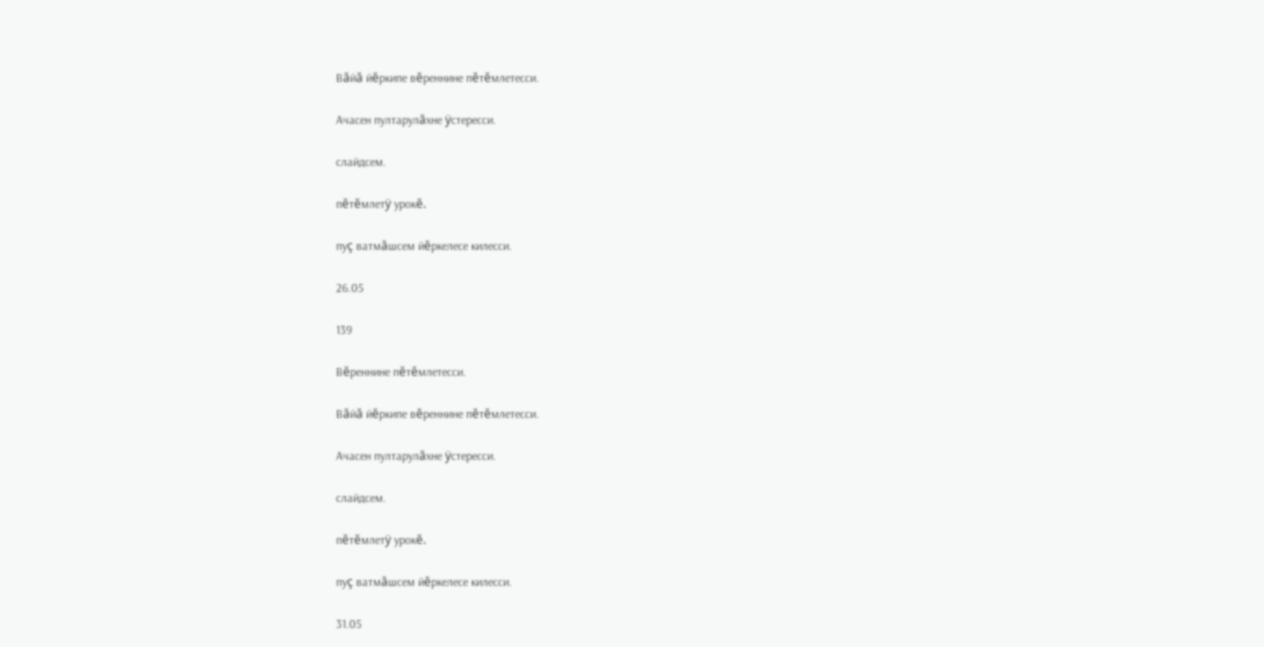Вăйă йĕркипе вĕреннине пĕтĕмлетесси.

Ачасен пултарулăхне ÿстересси.

слайдсем.

пĕтĕмлетÿ урокĕ.

пуç ватмăшсем йĕркелесе килесси.

26.05

139

Вĕреннине пĕтĕмлетесси.

Вăйă йĕркипе вĕреннине пĕтĕмлетесси.

Ачасен пултарулăхне ÿстересси.

слайдсем.

пĕтĕмлетÿ урокĕ.

пуç ватмăшсем йĕркелесе килесси.

31.05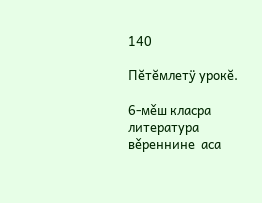140

Пĕтĕмлетÿ урокĕ.

6-мěш класра  литература вěреннине  аса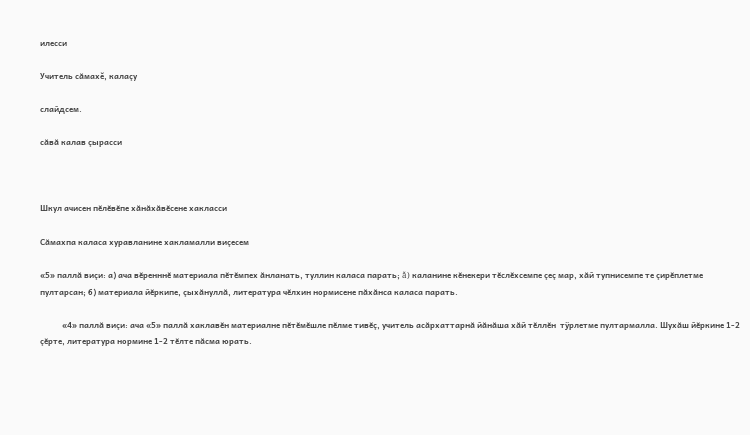илесси

Учитель сăмахě, калаçу

слайдсем.

сăвă калав çырасси



Шкул ачисен пĕлĕвĕпе хăнăхăвĕсене хакласси

Сăмахпа каласа хуравланине хакламалли виçесем

«5» паллă виçи: а) ача вĕренннĕ материала пĕтĕмпех ăнланать, туллин каласа парать; ă) каланине кĕнекери тĕслĕхсемпе çеç мар, хăй тупнисемпе те çирĕплетме пултарсан; б) материала йĕркипе, çыхăнуллă, литература чĕлхин нормисене пăхăнса каласа парать.

           «4» паллă виçи: ача «5» паллă хаклавĕн материалне пĕтĕмĕшле пĕлме тивĕç, учитель асăрхаттарнă йăнăша хăй тĕллĕн  тÿрлетме пултармалла. Шухăш йĕркине 1-2 çĕрте, литература нормине 1-2 тĕлте пăсма юрать.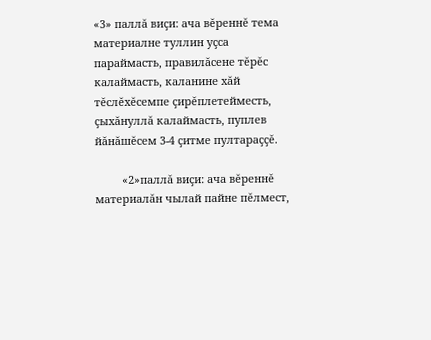«3» паллă виçи: ача вĕреннĕ тема материалне туллин уçса параймасть, правилăсене тĕрĕс калаймасть, каланине хăй тĕслĕхĕсемпе çирĕплетейместь, çыхăнуллă калаймасть, пуплев йăнăшĕсем 3-4 çитме пултараççĕ.

         «2»паллă виçи: ача вĕреннĕ материалăн чылай пайне пĕлмест,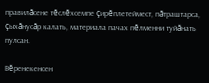правилăсене тĕслĕхсемпе çирĕплетеймест, пăтраштарса, çыхăнусăр калать, материала пачах пĕлменни туйăнать пулсан.

Вĕренекенсен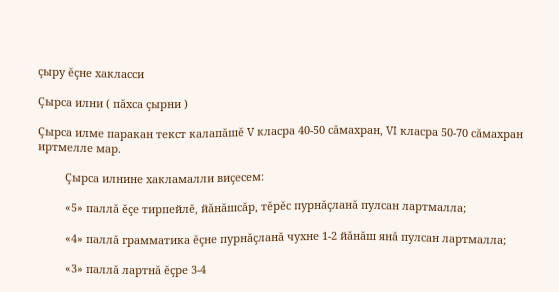çыру ĕçне хакласси

Çырса илни ( пăхса çырни )

Çырса илме паракан текст калапăшĕ V класра 40-50 сăмахран, VI класра 50-70 сăмахран иртмелле мар.

         Çырса илнине хакламалли виçесем:

         «5» паллă ĕçе тирпейлĕ, йăнăшсăр, тĕрĕс пурнăçланă пулсан лартмалла;

         «4» паллă грамматика ĕçне пурнăçланă чухне 1-2 йăнăш янă пулсан лартмалла;

         «3» паллă лартнă ĕçре 3-4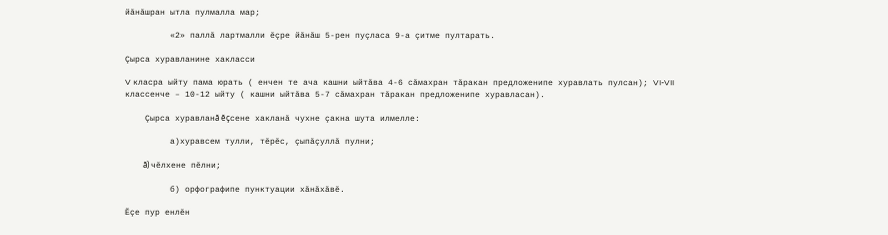йăнăшран ытла пулмалла мар;

         «2» паллă лартмалли ĕçре йăнăш 5-рен пуçласа 9-а çитме пултарать.

Çырса хуравланине хакласси

V класра ыйту пама юрать ( енчен те ача кашни ыйтăва 4-6 сăмахран тăракан предложенипе хуравлать пулсан); VI-VII классенче – 10-12 ыйту ( кашни ыйтăва 5-7 сăмахран тăракан предложенипе хуравласан).

          Çырса хуравланă ĕçсене хакланă чухне çакна шута илмелле:

         а)хуравсем тулли, тĕрĕс, çыпăçуллă пулни;

         ă) чĕлхене пĕлни;

         б) орфографипе пунктуации хăнăхăвĕ.

Ĕçе пур енлĕн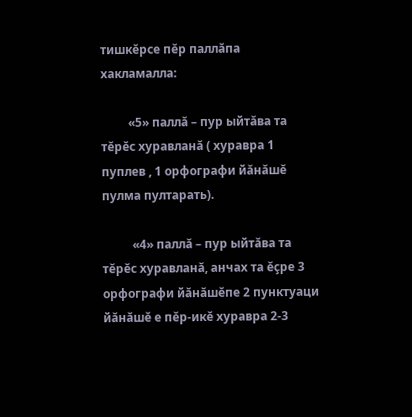тишкĕрсе пĕр паллăпа хакламалла:

         «5» паллă – пур ыйтăва та тĕрĕс хуравланă ( хуравра 1 пуплев , 1 орфографи йăнăшĕ пулма пултарать).

          «4» паллă – пур ыйтăва та тĕрĕс хуравланă, анчах та ĕçре 3 орфографи йăнăшĕпе 2 пунктуаци йăнăшĕ е пĕр-икĕ хуравра 2-3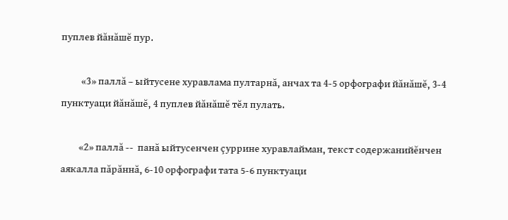пуплев йăнăшĕ пур.

          «3» паллă – ыйтусене хуравлама пултарнă, анчах та 4-5 орфографи йăнăшĕ, 3-4 пунктуаци йăнăшĕ, 4 пуплев йăнăшĕ тĕл пулать.

         «2» паллă --  панă ыйтусенчен çуррине хуравлайман, текст содержанийĕнчен аякалла пăрăннă, 6-10 орфографи тата 5-6 пунктуаци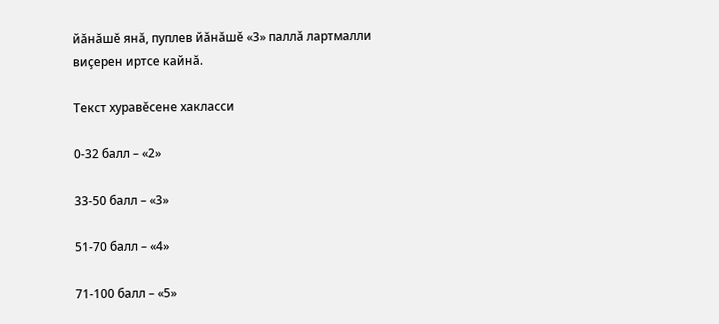йăнăшĕ янă, пуплев йăнăшĕ «3» паллă лартмалли виçерен иртсе кайнă.

Текст хуравĕсене хакласси

0-32 балл – «2»

33-50 балл – «3»

51-70 балл – «4»

71-100 балл – «5»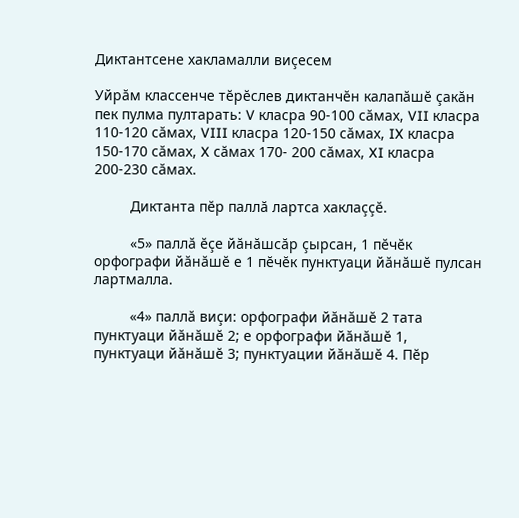Диктантсене хакламалли виçесем

Уйрăм классенче тĕрĕслев диктанчĕн калапăшĕ çакăн пек пулма пултарать: V класра 90-100 сăмах, VII класра 110-120 сăмах, VIII класра 120-150 сăмах, IX класра 150-170 сăмах, X сăмах 170- 200 сăмах, XI класра 200-230 сăмах.

         Диктанта пĕр паллă лартса хаклаççĕ.

         «5» паллă ĕçе йăнăшсăр çырсан, 1 пĕчĕк орфографи йăнăшĕ е 1 пĕчĕк пунктуаци йăнăшĕ пулсан лартмалла.

         «4» паллă виçи: орфографи йăнăшĕ 2 тата пунктуаци йăнăшĕ 2; е орфографи йăнăшĕ 1, пунктуаци йăнăшĕ 3; пунктуации йăнăшĕ 4. Пĕр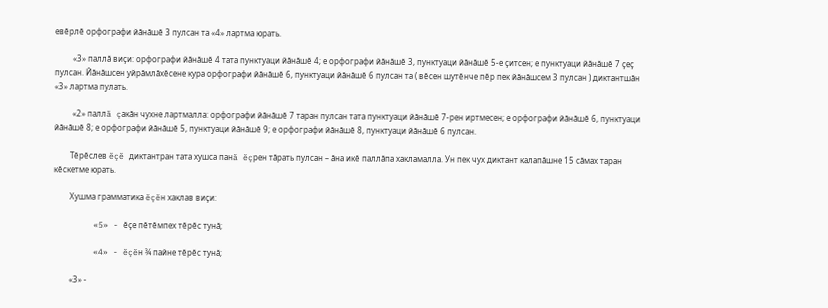евĕрлĕ орфографи йăнăшĕ 3 пулсан та «4» лартма юрать.

         «3» паллă виçи: орфографи йăнăшĕ 4 тата пунктуаци йăнăшĕ 4; е орфографи йăнăшĕ 3, пунктуаци йăнăшĕ 5-е çитсен; е пунктуаци йăнăшĕ 7 çеç пулсан. Йăнăшсен уйрăмлăхĕсене кура орфографи йăнăшĕ 6, пунктуаци йăнăшĕ 6 пулсан та ( вĕсен шутĕнче пĕр пек йăнăшсем 3 пулсан ) диктантшăн «3» лартма пулать.

         «2» паллă çакăн чухне лартмалла: орфографи йăнăшĕ 7 таран пулсан тата пунктуаци йăнăшĕ 7-рен иртмесен; е орфографи йăнăшĕ 6, пунктуаци йăнăшĕ 8; е орфографи йăнăшĕ 5, пунктуаци йăнăшĕ 9; е орфографи йăнăшĕ 8, пунктуаци йăнăшĕ 6 пулсан.

        Тĕрĕслев ĕçĕ диктантран тата хушса панă ĕçрен тăрать пулсан – ăна икĕ паллăпа хакламалла. Ун пек чух диктант калапăшне 15 сăмах таран кĕскетме юрать.

        Хушма грамматика ĕçĕн хаклав виçи:

        «5» - ĕçе пĕтĕмпех тĕрĕс тунă;

        «4» - ĕçĕн ¾ пайне тĕрĕс тунă;

        «3» -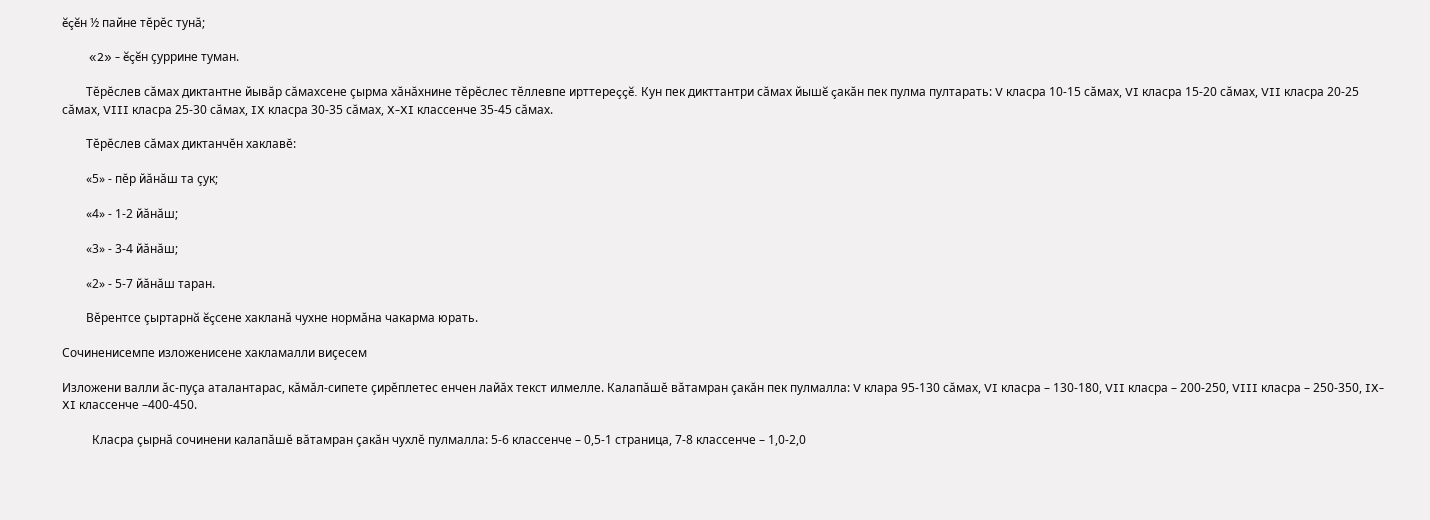ĕçĕн ½ пайне тĕрĕс тунă;

         «2» - ĕçĕн çуррине туман.

        Тĕрĕслев сăмах диктантне йывăр сăмахсене çырма хăнăхнине тĕрĕслес тĕллевпе ирттереççĕ. Кун пек дикттантри сăмах йышĕ çакăн пек пулма пултарать: V класра 10-15 сăмах, VI класра 15-20 сăмах, VII класра 20-25 сăмах, VIII класра 25-30 сăмах, IX класра 30-35 сăмах, X-XI классенче 35-45 сăмах.

        Тĕрĕслев сăмах диктанчĕн хаклавĕ:

        «5» - пĕр йăнăш та çук;

        «4» - 1-2 йăнăш;

        «3» - 3-4 йăнăш;

        «2» - 5-7 йăнăш таран.

        Вĕрентсе çыртарнă ĕçсене хакланă чухне нормăна чакарма юрать.

Сочиненисемпе изложенисене хакламалли виçесем

Изложени валли ăс-пуçа аталантарас, кăмăл-сипете çирĕплетес енчен лайăх текст илмелле. Калапăшĕ вăтамран çакăн пек пулмалла: V клара 95-130 сăмах, VI класра – 130-180, VII класра – 200-250, VIII класра – 250-350, IX-XI классенче –400-450.

          Класра çырнă сочинени калапăшĕ вăтамран çакăн чухлĕ пулмалла: 5-6 классенче – 0,5-1 страница, 7-8 классенче – 1,0-2,0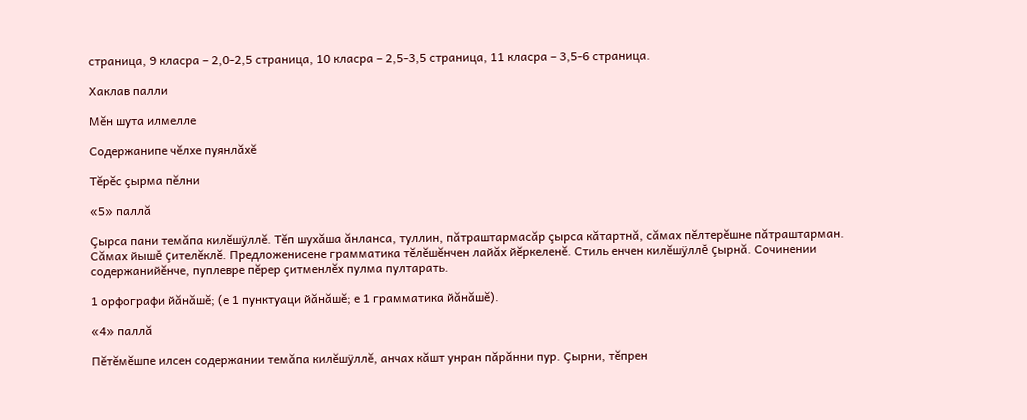страница, 9 класра – 2,0-2,5 страница, 10 класра – 2,5-3,5 страница, 11 класра – 3,5-6 страница.

Хаклав палли

Мĕн шута илмелле

Содержанипе чĕлхе пуянлăхĕ

Тĕрĕс çырма пĕлни

«5» паллă

Çырса пани темăпа килĕшÿллĕ. Тĕп шухăша ăнланса, туллин, пăтраштармасăр çырса кăтартнă, сăмах пĕлтерĕшне пăтраштарман. Сăмах йышĕ çителĕклĕ. Предложенисене грамматика тĕлĕшĕнчен лайăх йĕркеленĕ. Стиль енчен килĕшÿллĕ çырнă. Сочинении содержанийĕнче, пуплевре пĕрер çитменлĕх пулма пултарать.

1 орфографи йăнăшĕ; (е 1 пунктуаци йăнăшĕ; е 1 грамматика йăнăшĕ).

«4» паллă

Пĕтĕмĕшпе илсен содержании темăпа килĕшÿллĕ, анчах кăшт унран пăрăнни пур. Çырни, тĕпрен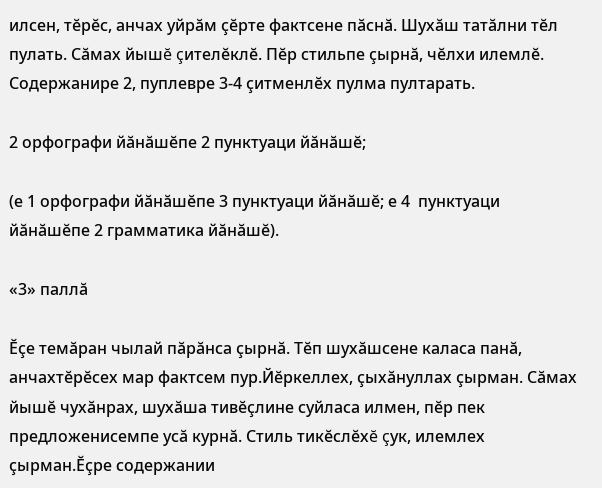илсен, тĕрĕс, анчах уйрăм çĕрте фактсене пăснă. Шухăш татăлни тĕл пулать. Сăмах йышĕ çителĕклĕ. Пĕр стильпе çырнă, чĕлхи илемлĕ. Содержанире 2, пуплевре 3-4 çитменлĕх пулма пултарать.

2 орфографи йăнăшĕпе 2 пунктуаци йăнăшĕ;

(е 1 орфографи йăнăшĕпе 3 пунктуаци йăнăшĕ; е 4  пунктуаци йăнăшĕпе 2 грамматика йăнăшĕ).

«3» паллă

Ĕçе темăран чылай пăрăнса çырнă. Тĕп шухăшсене каласа панă, анчахтĕрĕсех мар фактсем пур.Йĕркеллех, çыхăнуллах çырман. Сăмах йышĕ чухăнрах, шухăша тивĕçлине суйласа илмен, пĕр пек предложенисемпе усă курнă. Стиль тикĕслĕхĕ çук, илемлех çырман.Ĕçре содержании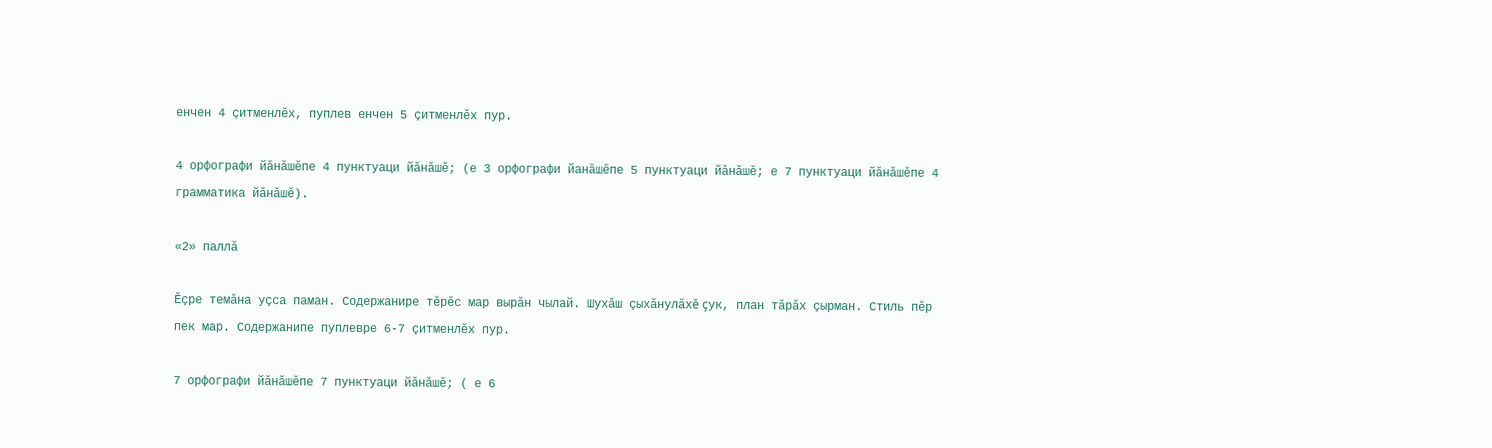енчен 4 çитменлĕх, пуплев енчен 5 çитменлĕх пур.

4 орфографи йăнăшĕпе 4 пунктуаци йăнăшĕ; (е 3 орфографи йанăшĕпе 5 пунктуаци йăнăшĕ; е 7 пунктуаци йăнăшĕпе 4 грамматика йăнăшĕ).

«2» паллă

Ĕçре темăна уçса паман. Содержанире тĕрĕс мар вырăн чылай. Шухăш çыхăнулăхĕ çук, план тăрăх çырман. Стиль пĕр пек мар. Содержанипе пуплевре 6-7 çитменлĕх пур.

7 орфографи йăнăшĕпе 7 пунктуаци йăнăшĕ; ( е 6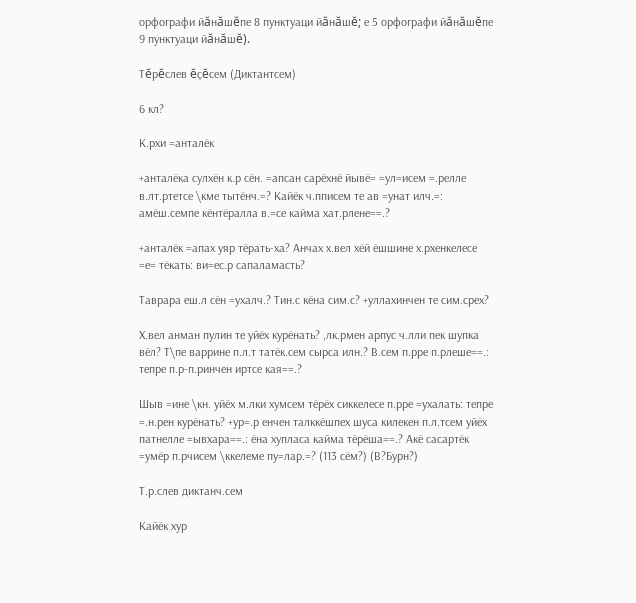орфографи йăнăшĕпе 8 пунктуаци йăнăшĕ; е 5 орфографи йăнăшĕпе 9 пунктуаци йăнăшĕ).

Тĕрĕслев ĕҫĕсем (Диктантсем)

6 кл?

К.рхи =анталёк

+анталёка сулхён к.р сён. =апсан сарёхнё йывё= =ул=исем =.релле в.лт.ртетсе \кме тытёнч.=? Кайёк ч.пписем те ав =унат илч.=: амёш.семпе кёнтёралла в.=се кайма хат.рлене==.?

+анталёк =апах уяр тёрать-ха? Анчах х.вел хёй ёшшине х.рхенкелесе =е= тёкать: ви=ес.р сапаламасть?

Таврара еш.л сён =ухалч.? Тин.с кёна сим.с? +уллахинчен те сим.срех?

Х.вел анман пулин те уйёх курёнать? ,лк.рмен арпус ч.лли пек шупка вёл? Т\пе варрине п.л.т татёк.сем сырса илн.? В.сем п.рре п.рлеше==.: тепре п.р-п.ринчен иртсе кая==.?

Шыв =ине \кн. уйёх м.лки хумсем тёрёх сиккелесе п.рре =ухалать: тепре =.н.рен курёнать? +ур=.р енчен талккёшпех шуса килекен п.л.тсем уйёх патнелле =ывхара==.: ёна хупласа кайма тёрёша==.? Акё сасартёк =умёр п.рчисем \ккелеме пу=лар.=? (113 сём?) (В?Бурн?)

Т.р.слев диктанч.сем

Кайёк хур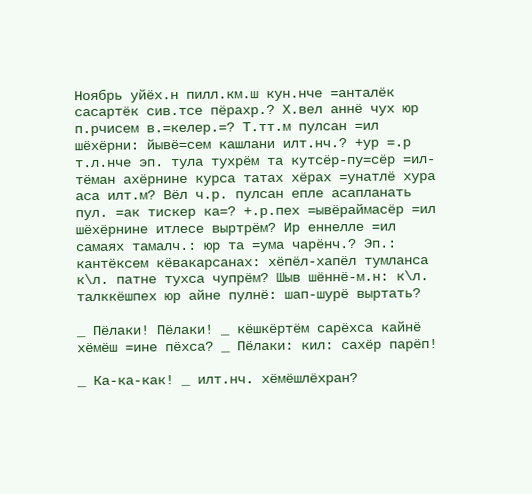Ноябрь уйёх.н пилл.км.ш кун.нче =анталёк сасартёк сив.тсе пёрахр.? Х.вел аннё чух юр п.рчисем в.=келер.=? Т.тт.м пулсан =ил шёхёрни: йывё=сем кашлани илт.нч.? +ур =.р т.л.нче эп. тула тухрём та кутсёр-пу=сёр =ил-тёман ахёрнине курса татах хёрах =унатлё хура аса илт.м? Вёл ч.р. пулсан епле асапланать пул. =ак тискер ка=? +.р.пех =ывёраймасёр =ил шёхёрнине итлесе выртрём? Ир еннелле =ил самаях тамалч.: юр та =ума чарёнч.? Эп.: кантёксем кёвакарсанах: хёпёл-хапёл тумланса к\л. патне тухса чупрём? Шыв шённё-м.н: к\л. талккёшпех юр айне пулнё: шап-шурё выртать?

_ Пёлаки! Пёлаки! _ кёшкёртём сарёхса кайнё хёмёш =ине пёхса? _ Пёлаки: кил: сахёр парёп!

_ Ка-ка-как! _ илт.нч. хёмёшлёхран?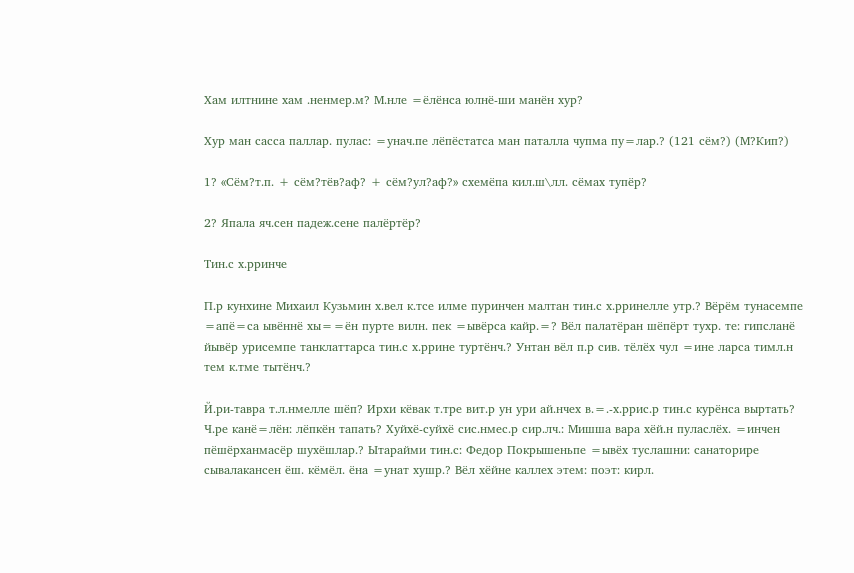Хам илтнине хам .ненмер.м? М.нле =ёлёнса юлнё-ши манён хур?

Хур ман сасса паллар. пулас: =унач.пе лёпёстатса ман паталла чупма пу=лар.? (121 сём?) (М?Кип?)

1? «Сём?т.п. + сём?тёв?аф? + сём?ул?аф?» схемёпа кил.ш\лл. сёмах тупёр?

2? Япала яч.сен падеж.сене палёртёр?

Тин.с х.рринче

П.р кунхине Михаил Кузьмин х.вел к.тсе илме пуринчен малтан тин.с х.рринелле утр.? Вёрём тунасемпе =апё=са ывённё хы==ён пурте вилн. пек =ывёрса кайр.=? Вёл палатёран шёпёрт тухр. те: гипсланё йывёр урисемпе танклаттарса тин.с х.ррине туртёнч.? Унтан вёл п.р сив. тёлёх чул =ине ларса тимл.н тем к.тме тытёнч.?

Й.ри-тавра т.л.нмелле шёп? Ирхи кёвак т.тре вит.р ун ури ай.нчех в.=.-х.ррис.р тин.с курёнса выртать? Ч.ре канё=лён: лёпкён тапать? Хуйхё-суйхё сис.нмес.р сир.лч.: Мишша вара хёй.н пуласлёх. =инчен пёшёрханмасёр шухёшлар.? Ытарайми тин.с: Федор Покрышеньпе =ывёх туслашни: санаторире сывалакансен ёш. кёмёл. ёна =унат хушр.? Вёл хёйне каллех этем: поэт: кирл.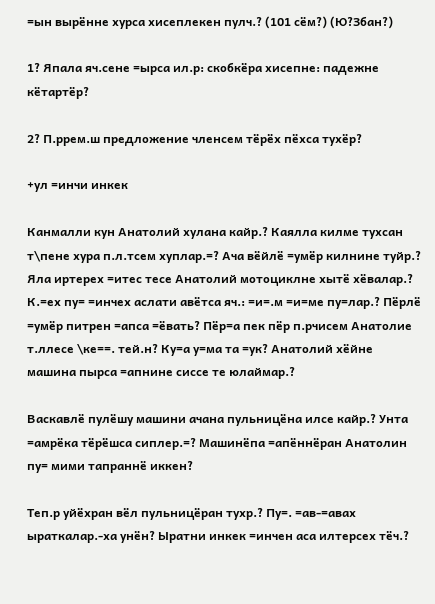=ын вырённе хурса хисеплекен пулч.? (101 сём?) (Ю?Збан?)

1? Япала яч.сене =ырса ил.р: скобкёра хисепне: падежне кётартёр?

2? П.ррем.ш предложение членсем тёрёх пёхса тухёр?

+ул =инчи инкек

Канмалли кун Анатолий хулана кайр.? Каялла килме тухсан т\пене хура п.л.тсем хуплар.=? Ача вёйлё =умёр килнине туйр.? Яла иртерех =итес тесе Анатолий мотоциклне хытё хёвалар.? К.=ех пу= =инчех аслати авётса яч.: =и=.м =и=ме пу=лар.? Пёрлё =умёр питрен =апса =ёвать? Пёр=а пек пёр п.рчисем Анатолие т.ллесе \ке==. тей.н? Ку=а у=ма та =ук? Анатолий хёйне машина пырса =апнине сиссе те юлаймар.?

Васкавлё пулёшу машини ачана пульницёна илсе кайр.? Унта =амрёка тёрёшса сиплер.=? Машинёпа =апённёран Анатолин пу= мими тапраннё иккен?

Теп.р уйёхран вёл пульницёран тухр.? Пу=. =ав-=авах ыраткалар.-ха унён? Ыратни инкек =инчен аса илтерсех тёч.?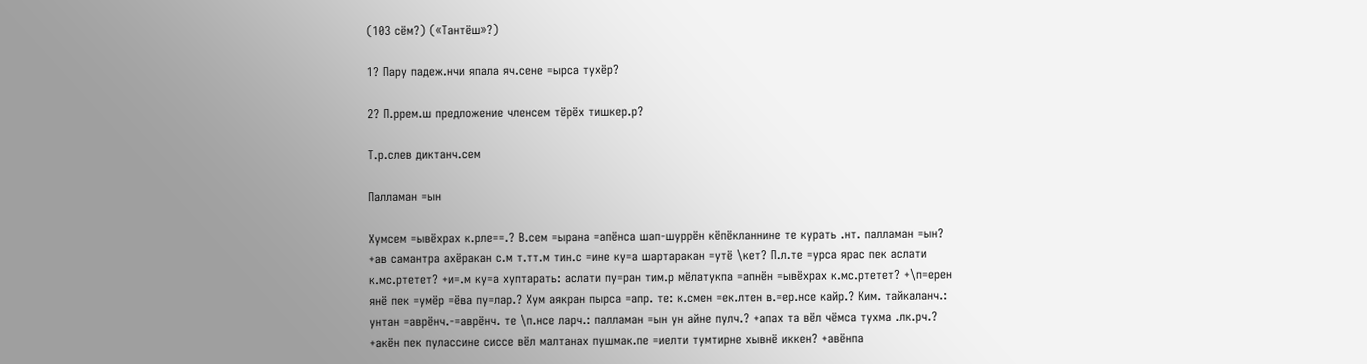(103 сём?) («Тантёш»?)

1? Пару падеж.нчи япала яч.сене =ырса тухёр?

2? П.ррем.ш предложение членсем тёрёх тишкер.р?

Т.р.слев диктанч.сем

Палламан =ын

Хумсем =ывёхрах к.рле==.? В.сем =ырана =апёнса шап-шуррён кёпёкланнине те курать .нт. палламан =ын? +ав самантра ахёракан с.м т.тт.м тин.с =ине ку=а шартаракан =утё \кет? П.л.те =урса ярас пек аслати к.мс.ртетет? +и=.м ку=а хуптарать: аслати пу=ран тим.р мёлатукпа =апнён =ывёхрах к.мс.ртетет? +\п=ерен янё пек =умёр =ёва пу=лар.? Хум аякран пырса =апр. те: к.смен =ек.лтен в.=ер.нсе кайр.? Ким. тайкаланч.: унтан =аврёнч.-=аврёнч. те \п.нсе ларч.: палламан =ын ун айне пулч.? +апах та вёл чёмса тухма .лк.рч.? +акён пек пулассине сиссе вёл малтанах пушмак.пе =иелти тумтирне хывнё иккен? +авёнпа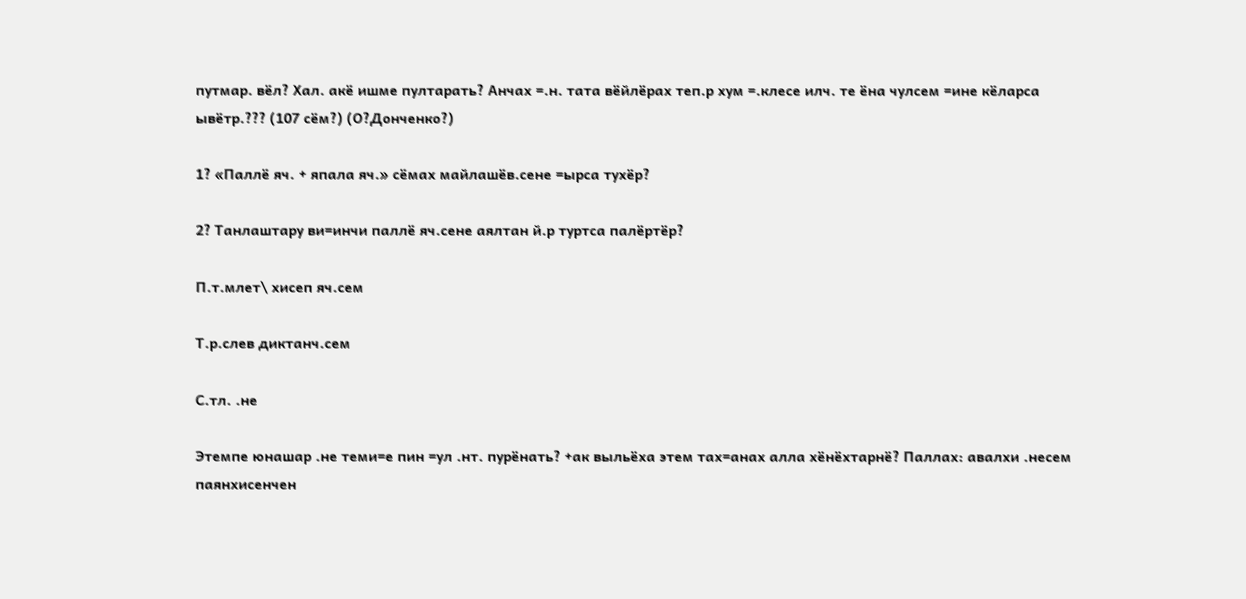путмар. вёл? Хал. акё ишме пултарать? Анчах =.н. тата вёйлёрах теп.р хум =.клесе илч. те ёна чулсем =ине кёларса ывётр.??? (107 сём?) (О?Донченко?)

1? «Паллё яч. + япала яч.» сёмах майлашёв.сене =ырса тухёр?

2? Танлаштару ви=инчи паллё яч.сене аялтан й.р туртса палёртёр?

П.т.млет\ хисеп яч.сем

Т.р.слев диктанч.сем

С.тл. .не

Этемпе юнашар .не теми=е пин =ул .нт. пурёнать? +ак выльёха этем тах=анах алла хёнёхтарнё? Паллах: авалхи .несем паянхисенчен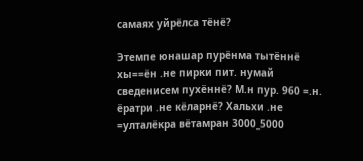самаях уйрёлса тёнё?

Этемпе юнашар пурёнма тытённё хы==ён .не пирки пит. нумай сведенисем пухённё? М.н пур. 960 =.н. ёратри .не кёларнё? Хальхи .не =улталёкра вётамран 3000_5000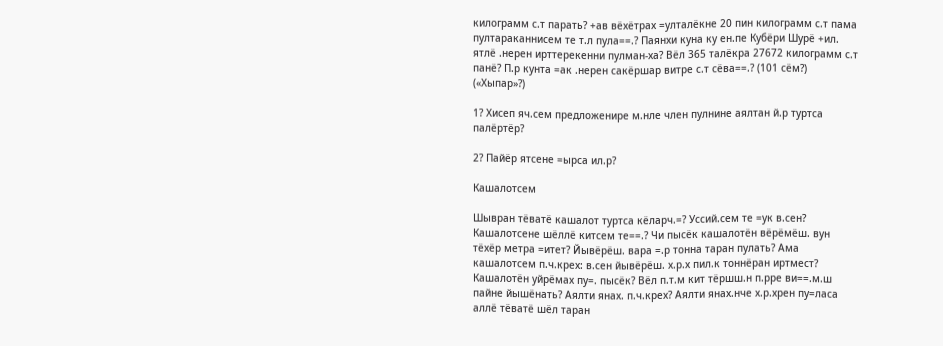килограмм с.т парать? +ав вёхётрах =улталёкне 20 пин килограмм с.т пама пултараканнисем те т.л пула==.? Паянхи куна ку ен.пе Кубёри Шурё +ил. ятлё .нерен ирттерекенни пулман-ха? Вёл 365 талёкра 27672 килограмм с.т панё? П.р кунта =ак .нерен сакёршар витре с.т сёва==.? (101 сём?) («Хыпар»?)

1? Хисеп яч.сем предложенире м.нле член пулнине аялтан й.р туртса палёртёр?

2? Пайёр ятсене =ырса ил.р?

Кашалотсем

Шывран тёватё кашалот туртса кёларч.=? Уссий.сем те =ук в.сен? Кашалотсене шёллё китсем те==.? Чи пысёк кашалотён вёрёмёш. вун тёхёр метра =итет? Йывёрёш. вара =.р тонна таран пулать? Ама кашалотсем п.ч.крех: в.сен йывёрёш. х.р.х пил.к тоннёран иртмест? Кашалотён уйрёмах пу=. пысёк? Вёл п.т.м кит тёршш.н п.рре ви==.м.ш пайне йышёнать? Аялти янах. п.ч.крех? Аялти янах.нче х.р.хрен пу=ласа аллё тёватё шёл таран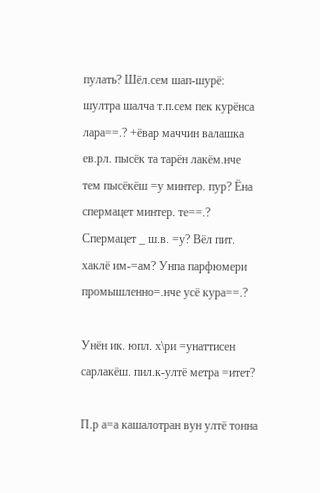пулать? Шёл.сем шап-шурё: шултра шалча т.п.сем пек курёнса лара==.? +ёвар маччин валашка ев.рл. пысёк та тарён лакём.нче тем пысёкёш =у минтер. пур? Ёна спермацет минтер. те==.? Спермацет _ ш.в. =у? Вёл пит. хаклё им-=ам? Унпа парфюмери промышленно=.нче усё кура==.?

Унён ик. юпл. х\ри =унаттисен сарлакёш. пил.к-ултё метра =итет?

П.р а=а кашалотран вун ултё тонна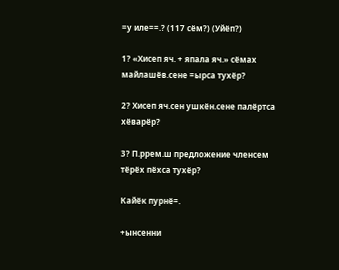=у иле==.? (117 сём?) (Уйёп?)

1? «Хисеп яч. + япала яч.» сёмах майлашёв.сене =ырса тухёр?

2? Хисеп яч.сен ушкён.сене палёртса хёварёр?

3? П.ррем.ш предложение членсем тёрёх пёхса тухёр?

Кайёк пурнё=.

+ынсенни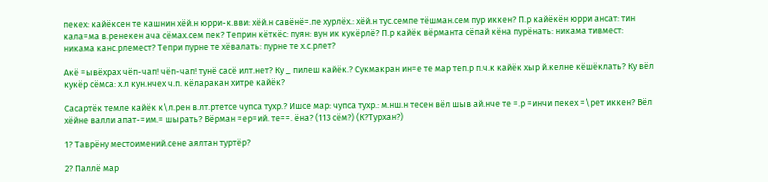пекех: кайёксен те кашнин хёй.н юрри-к.вви: хёй.н савёнё=.пе хурлёх.: хёй.н тус.семпе тёшман.сем пур иккен? П.р кайёкён юрри ансат: тин кала=ма в.ренекен ача сёмах.сем пек? Теприн кёткёс: пуян: вун ик кукёрлё? П.р кайёк вёрманта сёпай кёна пурёнать: никама тивмест: никама канс.рлемест? Тепри пурне те хёвалать: пурне те х.с.рлет?

Акё =ывёхрах чёп-чап! чёп-чап! тунё сасё илт.нет? Ку _ пилеш кайёк.? Сукмакран ин=е те мар теп.р п.ч.к кайёк хыр й.келне кёшёклать? Ку вёл кукёр сёмса: х.л кун.нчех ч.п. кёларакан хитре кайёк?

Сасартёк темле кайёк к\л.рен в.лт.ртетсе чупса тухр.? Ишсе мар: чупса тухр.: м.нш.н тесен вёл шыв ай.нче те =.р =инчи пекех =\рет иккен? Вёл хёйне валли апат-=им.= шырать? Вёрман =ер=ий. те==. ёна? (113 сём?) (К?Турхан?)

1? Таврёну местоимений.сене аялтан туртёр?

2? Паллё мар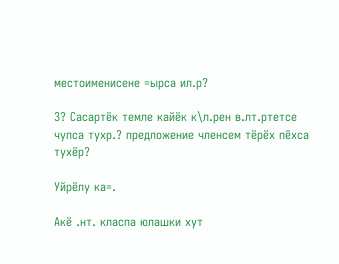местоименисене =ырса ил.р?

3? Сасартёк темле кайёк к\л.рен в.лт.ртетсе чупса тухр.? предложение членсем тёрёх пёхса тухёр?

Уйрёлу ка=.

Акё .нт. класпа юлашки хут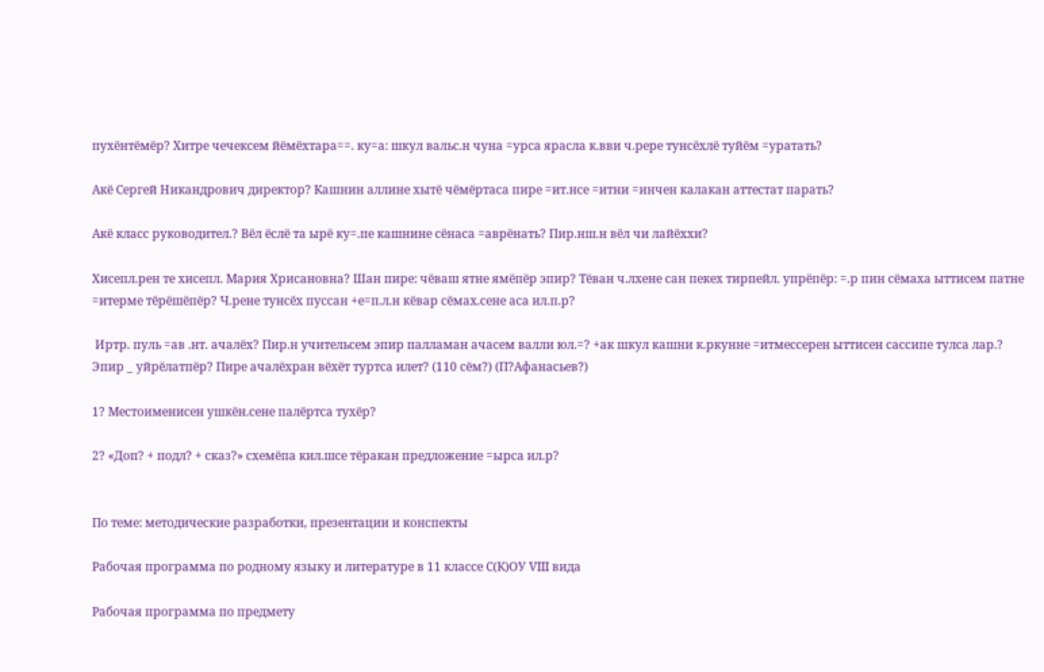пухёнтёмёр? Хитре чечексем йёмёхтара==. ку=а: шкул вальс.н чуна =урса ярасла к.вви ч.рере тунсёхлё туйём =уратать?

Акё Сергей Никандрович директор? Кашнин аллине хытё чёмёртаса пире =ит.нсе =итни =инчен калакан аттестат парать?

Акё класс руководител.? Вёл ёслё та ырё ку=.пе кашнине сёнаса =аврёнать? Пир.нш.н вёл чи лайёххи?

Хисепл.рен те хисепл. Мария Хрисановна? Шан пире: чёваш ятне ямёпёр эпир? Тёван ч.лхене сан пекех тирпейл. упрёпёр: =.р пин сёмаха ыттисем патне =итерме тёрёшёпёр? Ч.рене тунсёх пуссан +е=п.л.н кёвар сёмах.сене аса ил.п.р?

 Иртр. пуль =ав .нт. ачалёх? Пир.н учительсем эпир палламан ачасем валли юл.=? +ак шкул кашни к.ркунне =итмессерен ыттисен сассипе тулса лар.? Эпир _ уйрёлатпёр? Пире ачалёхран вёхёт туртса илет? (110 сём?) (П?Афанасьев?)

1? Местоименисен ушкён.сене палёртса тухёр?

2? «Доп? + подл? + сказ?» схемёпа кил.шсе тёракан предложение =ырса ил.р?


По теме: методические разработки, презентации и конспекты

Рабочая программа по родному языку и литературе в 11 классе С(К)ОУ VIII вида

Рабочая программа по предмету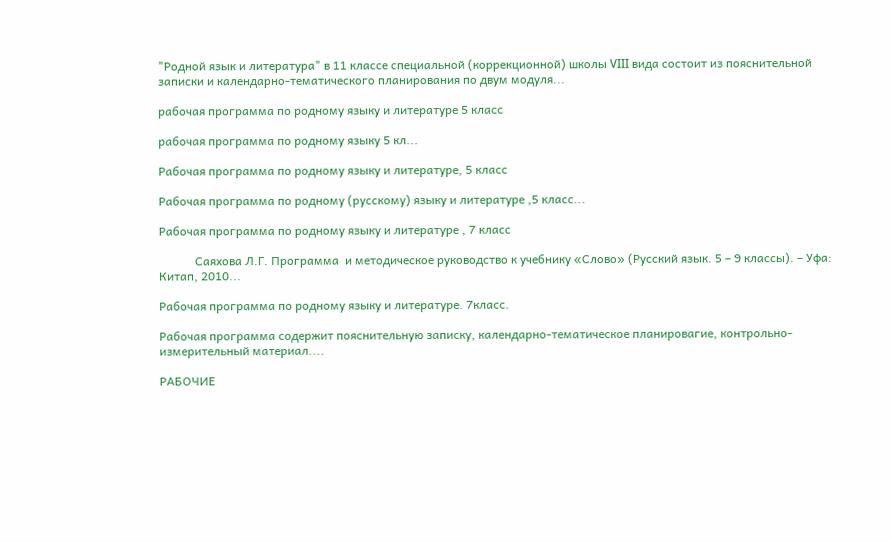"Родной язык и литература" в 11 классе специальной (коррекционной) школы VIII вида состоит из пояснительной записки и календарно-тематического планирования по двум модуля...

рабочая программа по родному языку и литературе 5 класс

рабочая программа по родному языку 5 кл...

Рабочая программа по родному языку и литературе, 5 класс

Рабочая программа по родному (русскому) языку и литературе ,5 класс...

Рабочая программа по родному языку и литературе , 7 класс

            Саяхова Л.Г. Программа  и методическое руководство к учебнику «Слово» (Русский язык. 5 – 9 классы). – Уфа: Китап, 2010...

Рабочая программа по родному языку и литературе. 7класс.

Рабочая программа содержит пояснительную записку, календарно-тематическое планировагие, контрольно-измерительный материал....

РАБОЧИЕ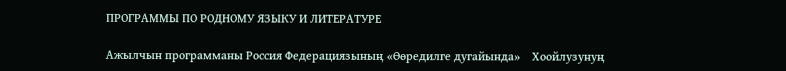ПРОГРАММЫ ПО РОДНОМУ ЯЗЫКУ И ЛИТЕРАТУРЕ

Ажылчын программаны Россия Федерациязының «Өөредилге дугайында»    Хоойлузунуң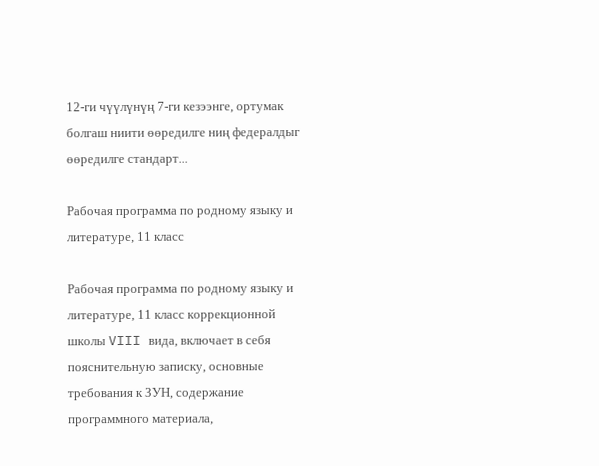12-ги чүүлүнүң 7-ги кезээнге, ортумак болгаш ниити өөредилге ниң федералдыг өөредилге стандарт...

Рабочая программа по родному языку и литературе, 11 класс

Рабочая программа по родному языку и литературе, 11 класс коррекционной школы VIII вида, включает в себя пояснительную записку, основные требования к ЗУН, содержание программного материала,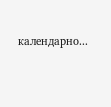календарно...